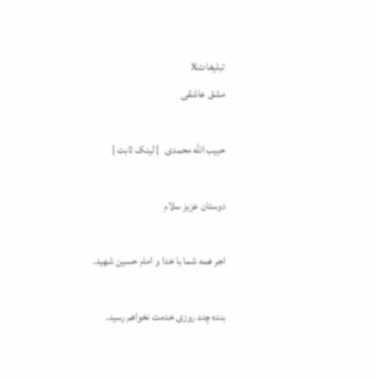تبليغاتX
مشق عاشقی

حبیب الله محمدی   | لینک ثابت |

دوستان عزیز سلام

اجر همه شما با خدا و امام حسین شهید.

بنده چند روزی خدمت نخواهم رسید.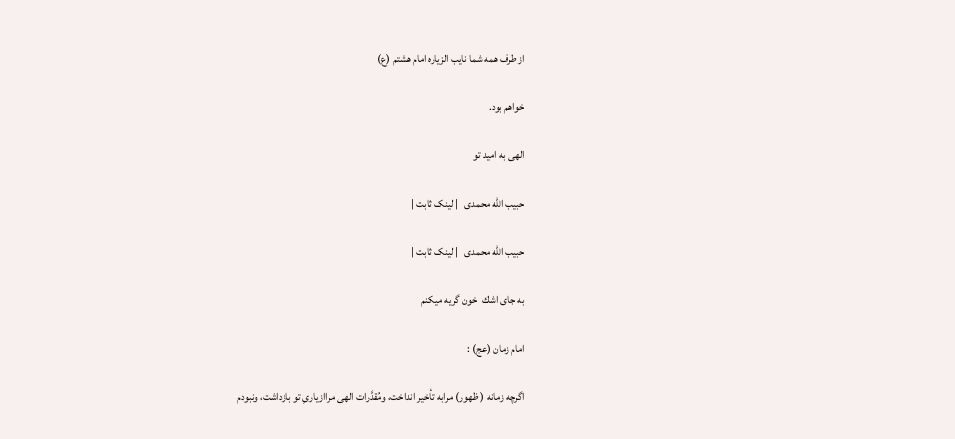از طرف همه شما نایب الزیاره امام هشتم (ع)

خواهم بود.

الهی به امید تو

حبیب الله محمدی   | لینک ثابت |

حبیب الله محمدی   | لینک ثابت |

به جاى اشك  خون گريه ميكنم

امام زمان (عج) :

اگرچه زمانه ( ظهور) مرابه تأخير انداخت، ومُقدَّرات الهى مراازيارىِ تو بازداشت، ونبودم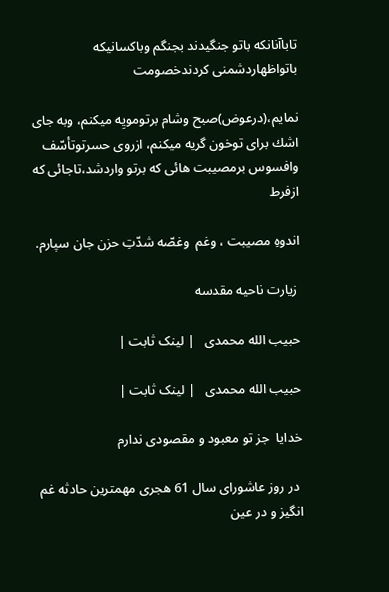تاباآنانكه باتو جنگيدند بجنگم وباكسانيكه باتواظهاردشمنى كردندخصومت

نمايم،(درعوض)صبح وشام برتومويِه ميكنم، وبه جاى اشك براى توخون گريه ميكنم، ازروى حسرتوتأسّف وافسوس برمصيبت هائى كه برتو واردشد،تاجائى كه ازفرط

اندوهِ مصيبت ، وغم  وغصّه شدّتِ حزن جان سپارم.

 زیارت ناحیه مقدسه

حبیب الله محمدی   | لینک ثابت |

حبیب الله محمدی   | لینک ثابت |

خدایا  جز تو معبود و مقصودى ندارم

 در روز عاشوراى سال 61 هجرى مهمترين حادثه غم انگيز و در عين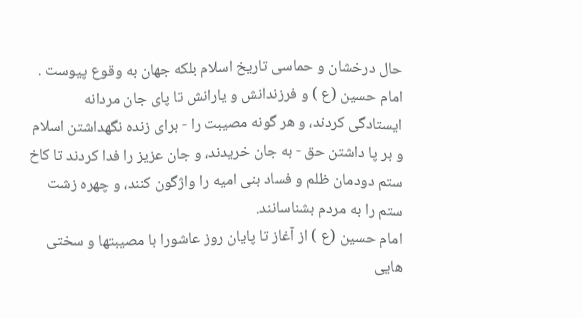حال درخشان و حماسى تاريخ اسلام بلكه جهان به وقوع پيوست .
امام حسين (ع ) و فرزندانش و يارانش تا پاى جان مردانه ايستادگى كردند، و هر گونه مصيبت را - براى زنده نگهداشتن اسلام و بر پا داشتن حق - به جان خريدند، و جان عزيز را فدا كردند تا كاخ ستم دودمان ظلم و فساد بنى اميه را واژگون كنند، و چهره زشت ستم را به مردم بشناسانند.
امام حسين (ع ) از آغاز تا پايان روز عاشورا با مصيبتها و سختى هايى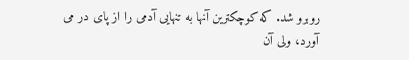روبرو شد. كه كوچكترين آنها به تنهايى آدمى را از پاى در مى آورد، ولى آن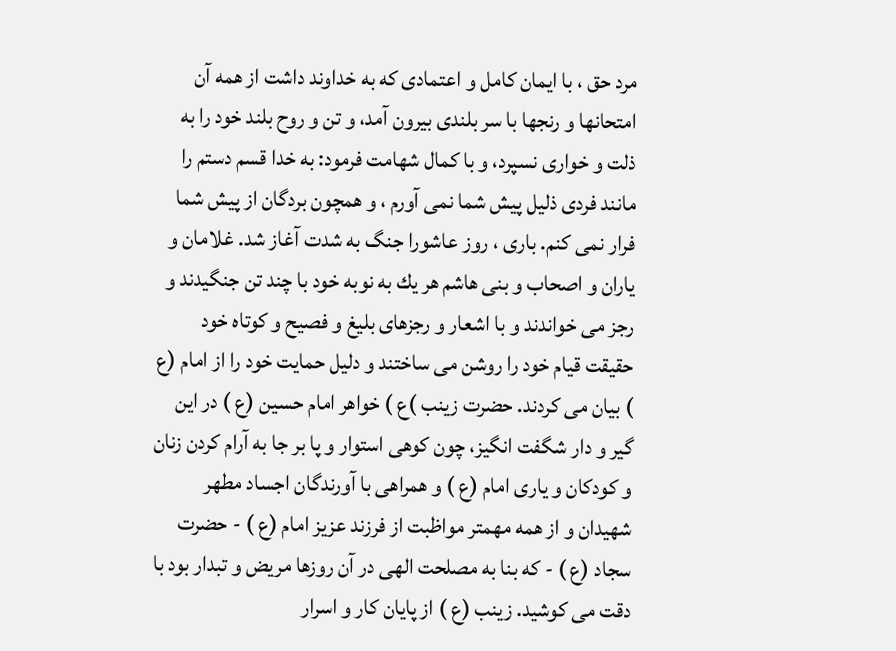مرد حق ، با ايمان كامل و اعتمادى كه به خداوند داشت از همه آن امتحانها و رنجها با سر بلندى بيرون آمد، و تن و روح بلند خود را به ذلت و خوارى نسپرد، و با كمال شهامت فرمود: به خدا قسم دستم را مانند فردى ذليل پيش شما نمى آورم ، و همچون بردگان از پيش شما فرار نمى كنم. بارى ، روز عاشورا جنگ به شدت آغاز شد. غلامان و ياران و اصحاب و بنى هاشم هر يك به نوبه خود با چند تن جنگيدند و رجز مى خواندند و با اشعار و رجزهاى بليغ و فصيح و كوتاه خود حقيقت قيام خود را روشن مى ساختند و دليل حمايت خود را از امام (ع ) بيان مى كردند. حضرت زينب )ع ) خواهر امام حسين (ع ) در اين گير و دار شگفت انگيز، چون كوهى استوار و پا بر جا به آرام كردن زنان و كودكان و يارى امام (ع ) و همراهى با آورندگان اجساد مطهر شهيدان و از همه مهمتر مواظبت از فرزند عزيز امام (ع ) - حضرت سجاد (ع ) - كه بنا به مصلحت الهى در آن روزها مريض و تبدار بود با دقت مى كوشيد. زينب (ع ) از پايان كار و اسرار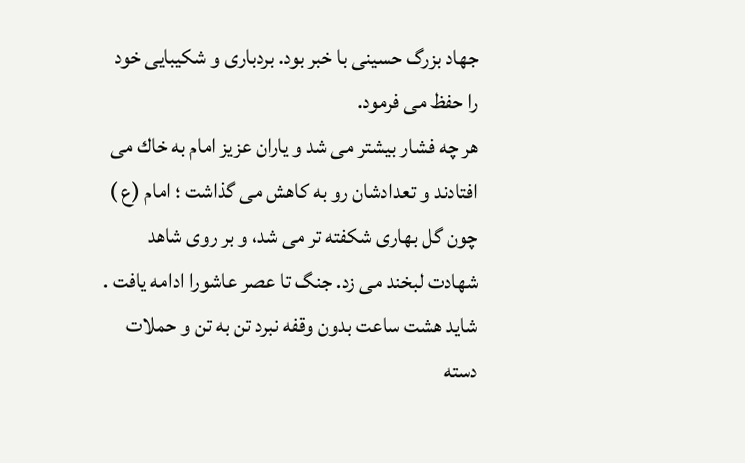جهاد بزرگ حسينى با خبر بود. بردبارى و شكيبايى خود را حفظ مى فرمود.
هر چه فشار بيشتر مى شد و ياران عزيز امام به خاك مى افتادند و تعدادشان رو به كاهش مى گذاشت ؛ امام (ع ) چون گل بهارى شكفته تر مى شد، و بر روى شاهد شهادت لبخند مى زد. جنگ تا عصر عاشورا ادامه يافت . شايد هشت ساعت بدون وقفه نبرد تن به تن و حملات دسته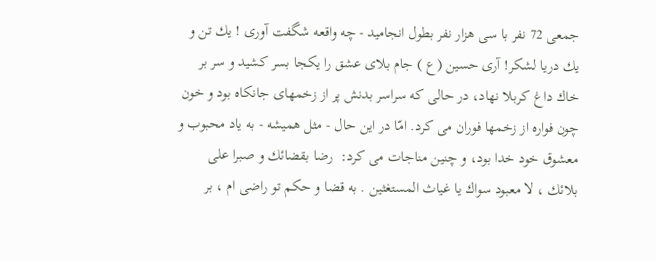جمعى 72 نفر با سى هزار نفر بطول انجاميد - چه واقعه شگفت آورى ! يك تن و يك دريا لشكر! آرى حسين (ع ) جام بلاى عشق را يكجا بسر كشيد و سر بر خاك داغ كربلا نهاد، در حالى كه سراسر بدنش پر از زخمهاى جانكاه بود و خون چون فواره از زخمها فوران مى كرد. امّا در اين حال - مثل هميشه - به ياد محبوب و معشوق خود خدا بود، و چنين مناجات مى كرد:  رضا بقضائك و صبرا على بلائك ، لا معبود سواك يا غياث المستغثين . به قضا و حكم تو راضى ام ، بر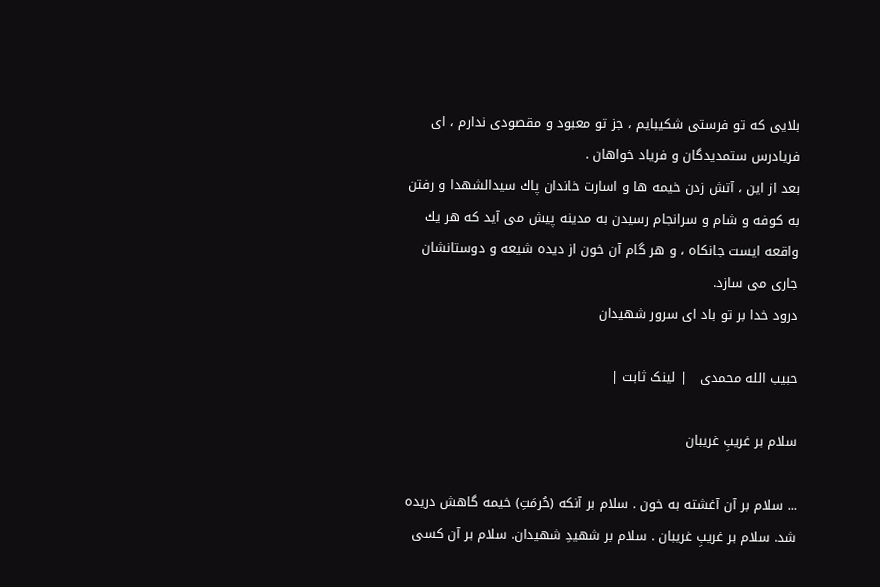بلايى كه تو فرستى شكيبايم ، جز تو معبود و مقصودى ندارم ، اى فريادرس ستمديدگان و فرياد خواهان .
بعد از اين ، آتش زدن خيمه ها و اسارت خاندان پاك سيدالشهدا و رفتن به كوفه و شام و سرانجام رسيدن به مدينه پيش مى آيد كه هر يك واقعه ايست جانكاه ، و هر گام آن خون از ديده شيعه و دوستانشان جارى مى سازد.
درود خدا بر تو باد اى سرور شهيدان

حبیب الله محمدی   | لینک ثابت |

سلام بر غريبِ غريبان

... سلام بر آن آغشته به خون . سلام بر آنكه (حُرمَتِ) خيمه گاهش دريده شد. سلام بر غريبِ غريبان . سلام بر شهيدِ شهيدان. سلام بر آن كسى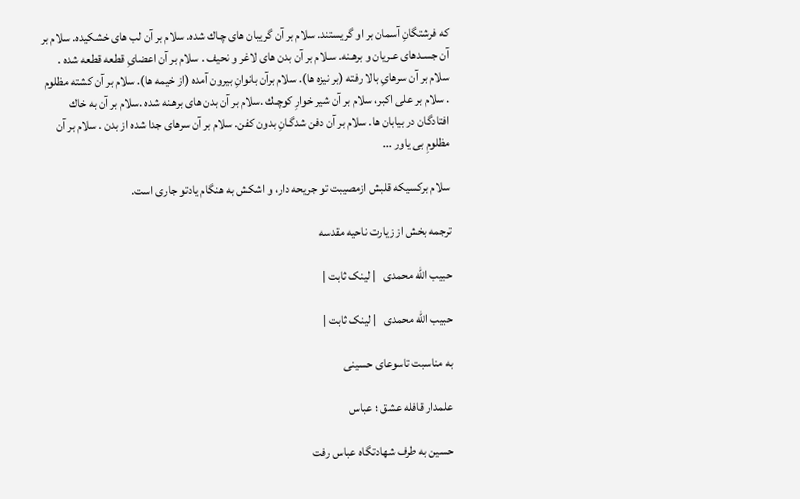كه فرشتگانِ آسمان بر او گريستند. سلام بر آن گريبان هاى چـاك شده. سلام بر آن لب هاى خشكيده. سلام بر آن جسـدهاى عـريان و برهـنه. سـلام بر آن بدن هاى لاغر و نحيف . سلام بر آن اعضاىِ قطعه قطعه شده . سلام بر آن سرهاىِ بالا رفته (بر نيزه ها). سلام برآن بانوانِ بيرون آمده (از خيمه ها). سلام بر آن كشته مظلوم . سلام بر على اكبر، سلام بر آن شير خوارِ كوچـك .سلام بر آن بدن هاى برهـنه شده .سلام بر آن به خاك افتادگان در بيابان ها. سلام بر آن دفن شدگـانِ بدون كفن. سلام بر آن سرهاى جدا شده از بدن . سلام بر آن مظلومِ بى ياور ...

سلام بركسيكه قلبش ازمصيبت تو جريحه دار، و اشكش به هنگام يادتو جارى است.

ترجمه بخش از زیارت ناحیه مقدسه

حبیب الله محمدی   | لینک ثابت |

حبیب الله محمدی   | لینک ثابت |

به مناسبت تاسوعای حسینی

علمدار قافله عشق ؛ عباس

حسين به طرف شهادتگاه عباس رفت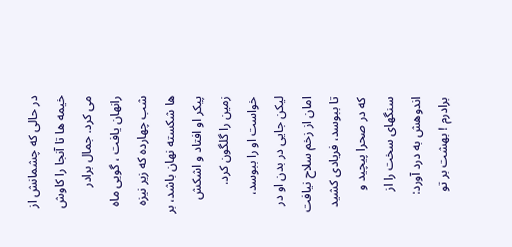در حالى كه چشمانش از خيمه ها تا آنجا را كاوش مى كرد. جمال برادر رانهان يافت ، گويى ماه شب چهارده كه زير نيزه ها شكسته نهان باشد، بر پيكر او افتاد و اشكش زمين را گلگون كرد. خواست او را ببوسد، ليكن جايى در بدن او در امان از زخم سلاح نيافت تا ببوسد، فريادى كشيد كه در صحرا پيچيد و سنگهاى سخت را از اندوهش به درد آورد:
برادرم ! بهشت بر تو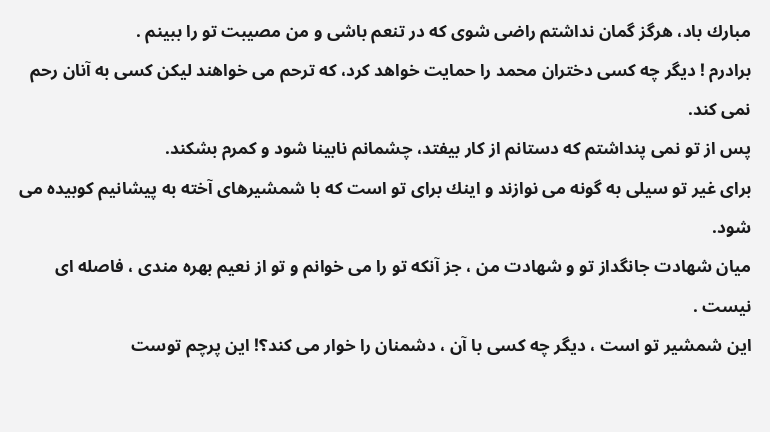مبارك باد، هرگز گمان نداشتم راضى شوى كه در تنعم باشى و من مصيبت تو را ببينم .
برادرم ! ديگر چه كسى دختران محمد را حمايت خواهد كرد، كه ترحم مى خواهند ليكن كسى به آنان رحم نمى كند.
پس از تو نمى پنداشتم كه دستانم از كار بيفتد، چشمانم نابينا شود و كمرم بشكند.
براى غير تو سيلى به گونه مى نوازند و اينك براى تو است كه با شمشيرهاى آخته به پيشانيم كوبيده مى شود.
ميان شهادت جانگداز تو و شهادت من ، جز آنكه تو را مى خوانم و تو از نعيم بهره مندى ، فاصله اى نيست .
اين شمشير تو است ، ديگر چه كسى با آن ، دشمنان را خوار مى كند؟! اين پرچم توست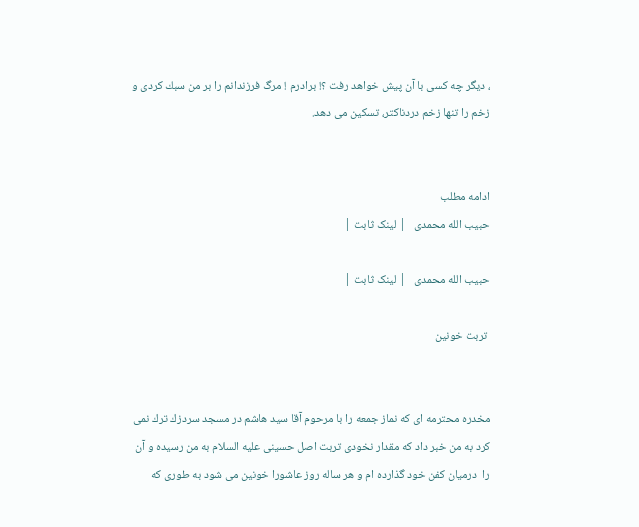، ديگر چه كسى با آن پيش خواهد رفت ؟! برادرم ! مرگ فرزندانم را بر من سبك كردى و زخم را تنها زخم دردناكتر، تسكين مى دهد.


ادامه مطلب
حبیب الله محمدی   | لینک ثابت |

حبیب الله محمدی   | لینک ثابت |

 تربت خونين


مخدره محترمه اى كه نماز جمعه را با مرحوم آقا سيد هاشم در مسجد سردزك ترك نمى كرد به من خبر داد كه مقدار نخودى تربت اصل حسينى عليه السلام به من رسيده و آن را  درمیان كفن خود گذارده ام و هر ساله روز عاشورا خونين مى شود به طورى كه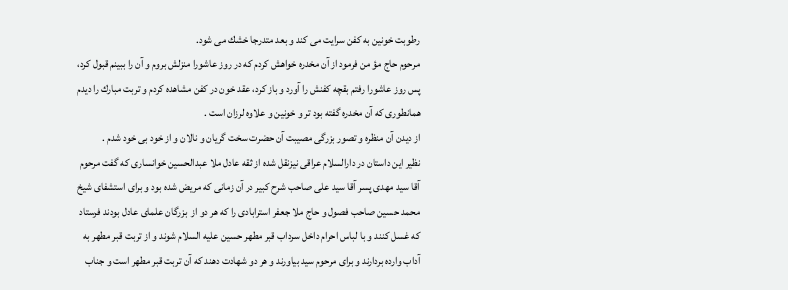رطوبت خونين به كفن سرايت مى كند و بعد متدرجا خشك مى شود.
مرحوم حاج مؤ من فرمود از آن مخدره خواهش كردم كه در روز عاشورا منزلش بروم و آن را ببينم قبول كرد، پس روز عاشورا رفتم بقچه كفنش را آورد و باز كرد، عقد خون در كفن مشاهده كردم و تربت مبارك را ديدم همانطورى كه آن مخدره گفته بود تر و خونين و علاوه لرزان است .
از ديدن آن منظره و تصور بزرگى مصيبت آن حضرت سخت گريان و نالان و از خود بى خود شدم .
نظير اين داستان در دارالسلام عراقى نیزنقل شده از ثقه عادل ملا عبدالحسين خوانسارى كه گفت مرحوم آقا سيد مهدى پسر آقا سيد على صاحب شرح كبير در آن زمانى كه مريض شده بود و براى استشفاى شيخ محمد حسين صاحب فصول و حاج ملا جعفر استرابادى را كه هر دو از  بزرگان علماى عادل بودند فرستاد كه غسل كنند و با لباس احرام داخل سرداب قبر مطهر حسين عليه السلام شوند و از تربت قبر مطهر به آداب وارده بردارند و براى مرحوم سيد بياورند و هر دو شهادت دهند كه آن تربت قبر مطهر است و جناب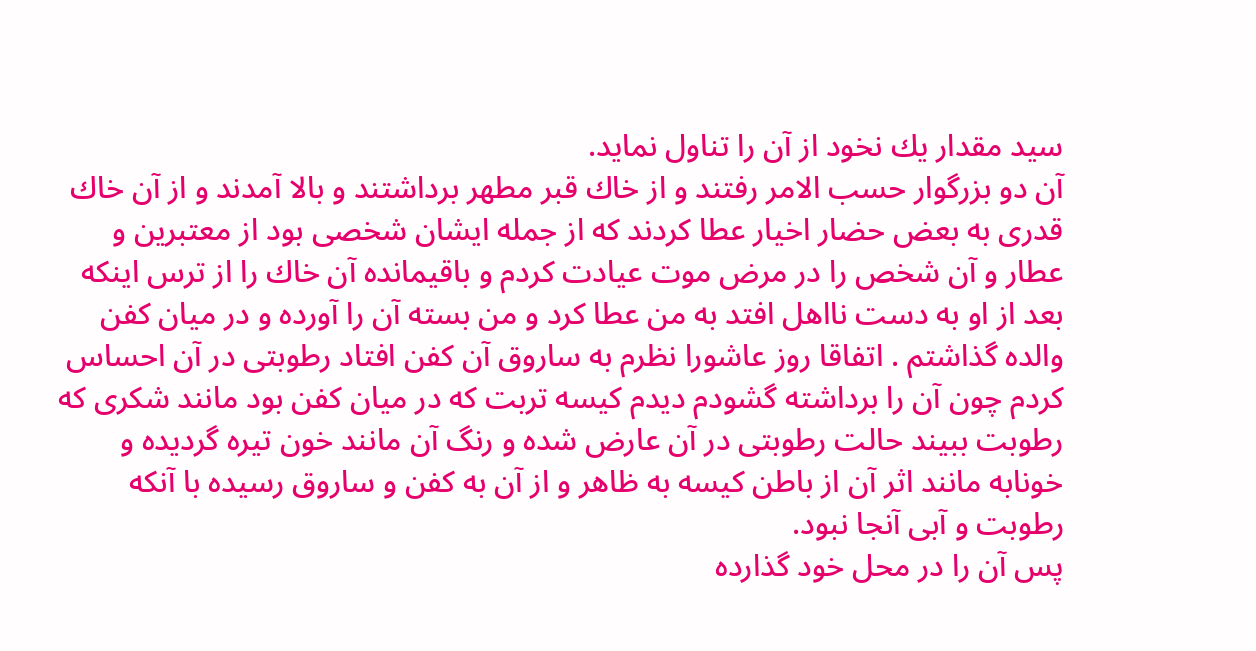سيد مقدار يك نخود از آن را تناول نمايد.
آن دو بزرگوار حسب الامر رفتند و از خاك قبر مطهر برداشتند و بالا آمدند و از آن خاك قدرى به بعض حضار اخيار عطا كردند كه از جمله ايشان شخصى بود از معتبرين و عطار و آن شخص را در مرض موت عيادت كردم و باقيمانده آن خاك را از ترس اينكه بعد از او به دست نااهل افتد به من عطا كرد و من بسته آن را آورده و در ميان كفن والده گذاشتم . اتفاقا روز عاشورا نظرم به ساروق آن كفن افتاد رطوبتى در آن احساس كردم چون آن را برداشته گشودم ديدم كيسه تربت كه در میان كفن بود مانند شكرى كه رطوبت ببيند حالت رطوبتى در آن عارض شده و رنگ آن مانند خون تيره گرديده و خونابه مانند اثر آن از باطن كيسه به ظاهر و از آن به كفن و ساروق رسيده با آنكه رطوبت و آبى آنجا نبود.
پس آن را در محل خود گذارده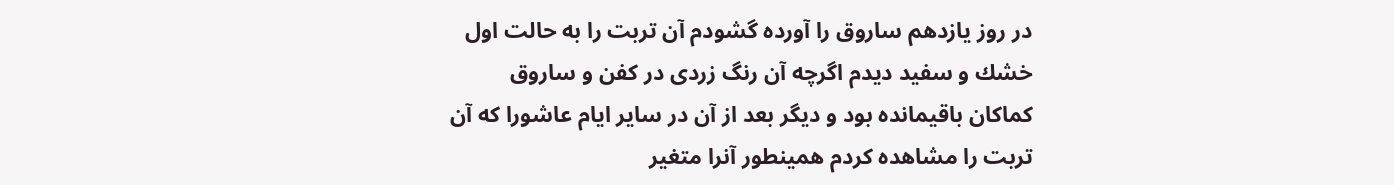در روز يازدهم ساروق را آورده گشودم آن تربت را به حالت اول خشك و سفيد ديدم اگرچه آن رنگ زردى در كفن و ساروق كماكان باقيمانده بود و ديگر بعد از آن در ساير ايام عاشورا كه آن تربت را مشاهده كردم همينطور آنرا متغير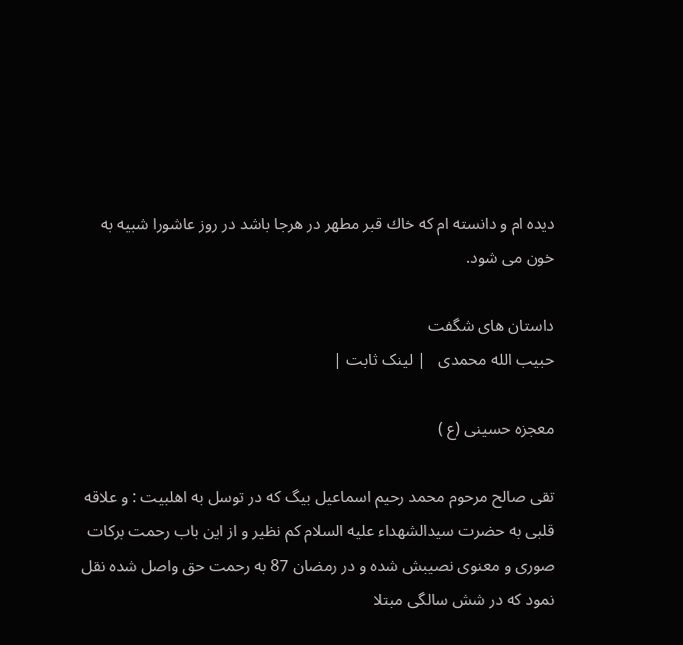ديده ام و دانسته ام كه خاك قبر مطهر در هرجا باشد در روز عاشورا شبيه به خون مى شود.

داستان های شگفت
حبیب الله محمدی   | لینک ثابت |

معجزه حسينى (ع )

تقى صالح مرحوم محمد رحيم اسماعيل بيگ كه در توسل به اهلبيت : و علاقه قلبى به حضرت سيدالشهداء عليه السلام كم نظير و از اين باب رحمت بركات صورى و معنوى نصيبش شده و در رمضان 87 به رحمت حق واصل شده نقل نمود كه در شش سالگى مبتلا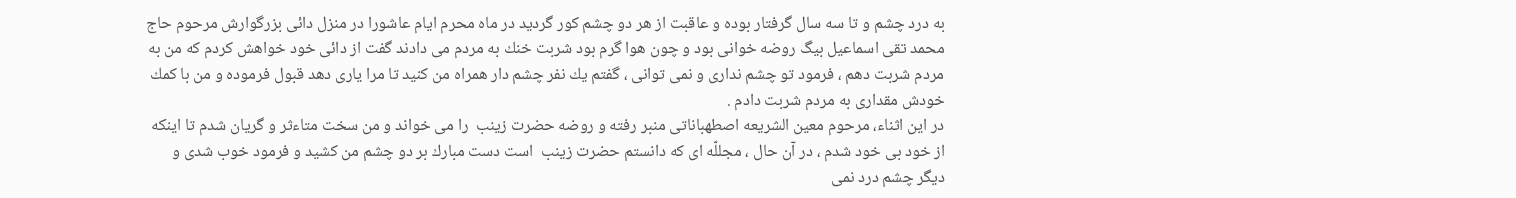به درد چشم و تا سه سال گرفتار بوده و عاقبت از هر دو چشم كور گرديد در ماه محرم ايام عاشورا در منزل دائى بزرگوارش مرحوم حاج محمد تقى اسماعيل بيگ روضه خوانى بود و چون هوا گرم بود شربت خنك به مردم مى دادند گفت از دائى خود خواهش كردم كه من به مردم شربت دهم ، فرمود تو چشم ندارى و نمى توانى ، گفتم يك نفر چشم دار همراه من كنيد تا مرا يارى دهد قبول فرموده و من با كمك خودش مقدارى به مردم شربت دادم .
در اين اثناء، مرحوم معين الشريعه اصطهباناتى منبر رفته و روضه حضرت زينب  را مى خواند و من سخت متاءثر و گريان شدم تا اينكه از خود بى خود شدم ، در آن حال ، مجللّه اى كه دانستم حضرت زينب  است دست مبارك بر دو چشم من كشيد و فرمود خوب شدى و ديگر چشم درد نمى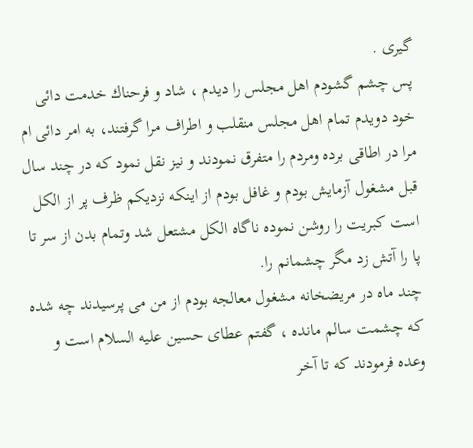گيرى .
پس چشم گشودم اهل مجلس را ديدم ، شاد و فرحناك خدمت دائى خود دويدم تمام اهل مجلس منقلب و اطراف مرا گرفتند، به امر دائى ام مرا در اطاقى برده ومردم را متفرق نمودند و نيز نقل نمود كه در چند سال قبل مشغول آزمايش بودم و غافل بودم از اينكه نزديكم ظرف پر از الكل است كبريت را روشن نموده ناگاه الكل مشتعل شد وتمام بدن از سر تا پا را آتش زد مگر چشمانم را.
چند ماه در مريضخانه مشغول معالجه بودم از من مى پرسيدند چه شده كه چشمت سالم مانده ، گفتم عطاى حسين عليه السلام است و وعده فرمودند كه تا آخر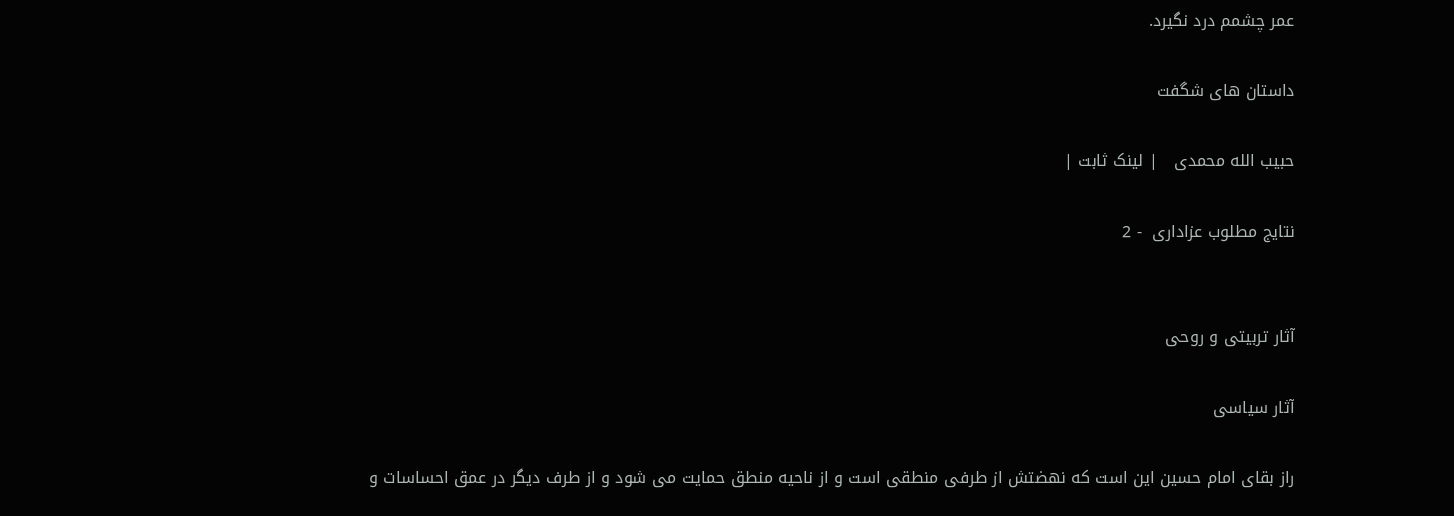عمر چشمم درد نگيرد.

داستان های شگفت

حبیب الله محمدی   | لینک ثابت |

نتايج مطلوب عزادارى  - 2


آثار تربيتى و روحى

آثار سياسى

راز بقاى امام حسين اين است كه نهضتش از طرفى منطقى است و از ناحيه منطق حمايت مى شود و از طرف ديگر در عمق احساسات و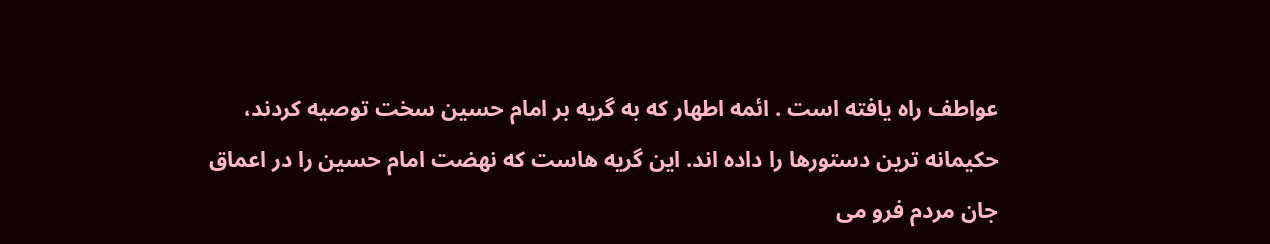عواطف راه يافته است . ائمه اطهار كه به گريه بر امام حسين سخت توصيه كردند، حكيمانه ترين دستورها را داده اند. اين گريه هاست كه نهضت امام حسين را در اعماق جان مردم فرو مى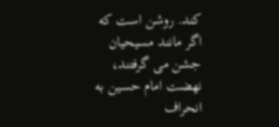كند. روشن است كه اگر مانند مسيحيان جشن مى گرفتند، نهضت امام حسين به انحراف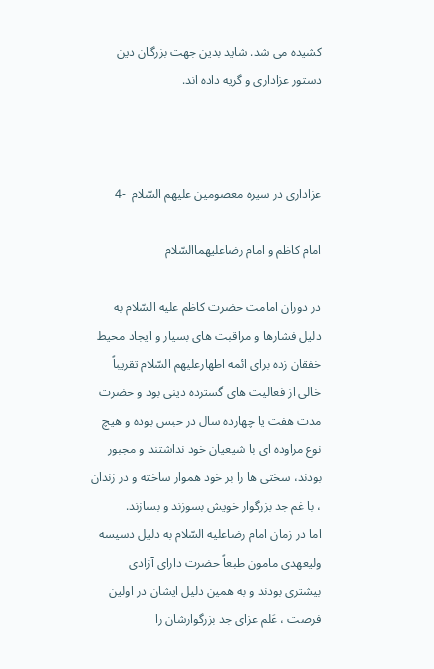كشيده مى شد. شايد بدين جهت بزرگان دين دستور عزادارى و گريه داده اند.



عزادارى در سيره معصومين عليهم السّلام  -4

امام كاظم و امام رضاعليهماالسّلام

در دوران امامت حضرت كاظم عليه السّلام به دليل فشارها و مراقبت هاى بسيار و ايجاد محيط خفقان زده براى ائمه اطهارعليهم السّلام تقريباً خالى از فعاليت هاى گسترده دينى بود و حضرت مدت هفت يا چهارده سال در حبس بوده و هيچ نوع مراوده اى با شيعيان خود نداشتند و مجبور بودند، سختى ها را بر خود هموار ساخته و در زندان ، با غم جد بزرگوار خويش بسوزند و بسازند.
اما در زمان امام رضاعليه السّلام به دليل دسيسه وليعهدى مامون طبعاً حضرت داراى آزادى بيشترى بودند و به همين دليل ايشان در اولين فرصت ، عَلم عزاى جد بزرگوارشان را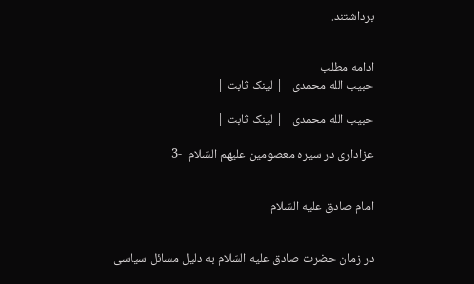برداشتند.


ادامه مطلب
حبیب الله محمدی   | لینک ثابت |

حبیب الله محمدی   | لینک ثابت |

عزادارى در سيره معصومين عليهم السّلام  -3


امام صادق عليه السّلام


در زمان حضرت صادق عليه السّلام به دليل مسائل سياسى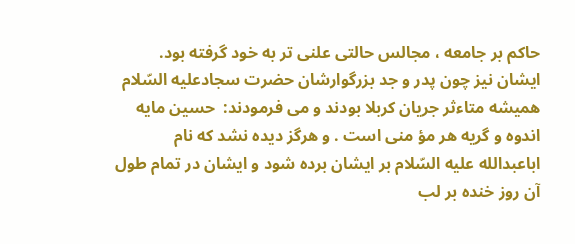حاكم بر جامعه ، مجالس حالتى علنى تر به خود گرفته بود. ايشان نيز چون پدر و جد بزرگوارشان حضرت سجادعليه السّلام هميشه متاءثر جريان كربلا بودند و مى فرمودند:  حسين مايه اندوه و گريه هر مؤ منى است . و هرگز ديده نشد كه نام اباعبدالله عليه السّلام بر ايشان برده شود و ايشان در تمام طول آن روز خنده بر لب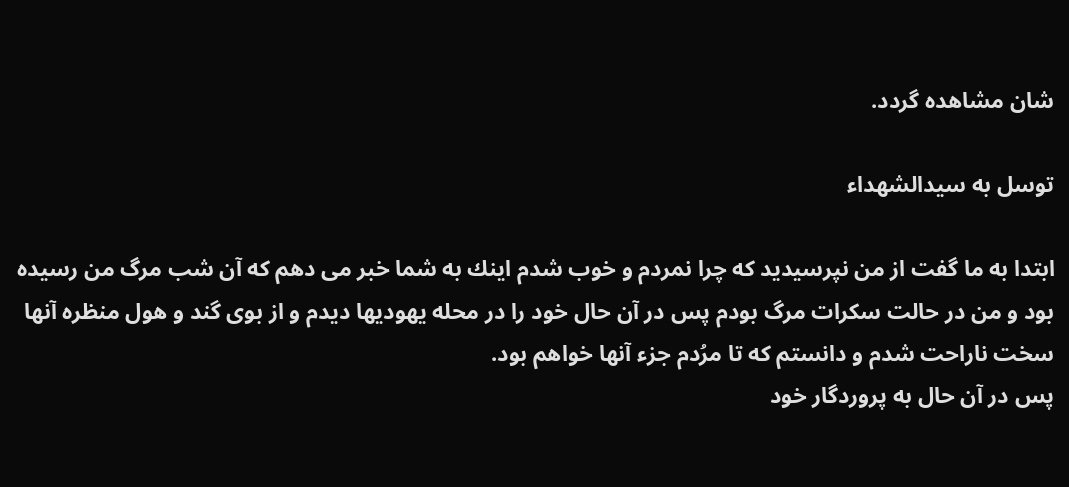شان مشاهده گردد.

توسل به سيدالشهداء

ابتدا به ما گفت از من نپرسيديد كه چرا نمردم و خوب شدم اينك به شما خبر مى دهم كه آن شب مرگ من رسيده بود و من در حالت سكرات مرگ بودم پس در آن حال خود را در محله يهوديها ديدم و از بوى گند و هول منظره آنها سخت ناراحت شدم و دانستم كه تا مرُدم جزء آنها خواهم بود.
پس در آن حال به پروردگار خود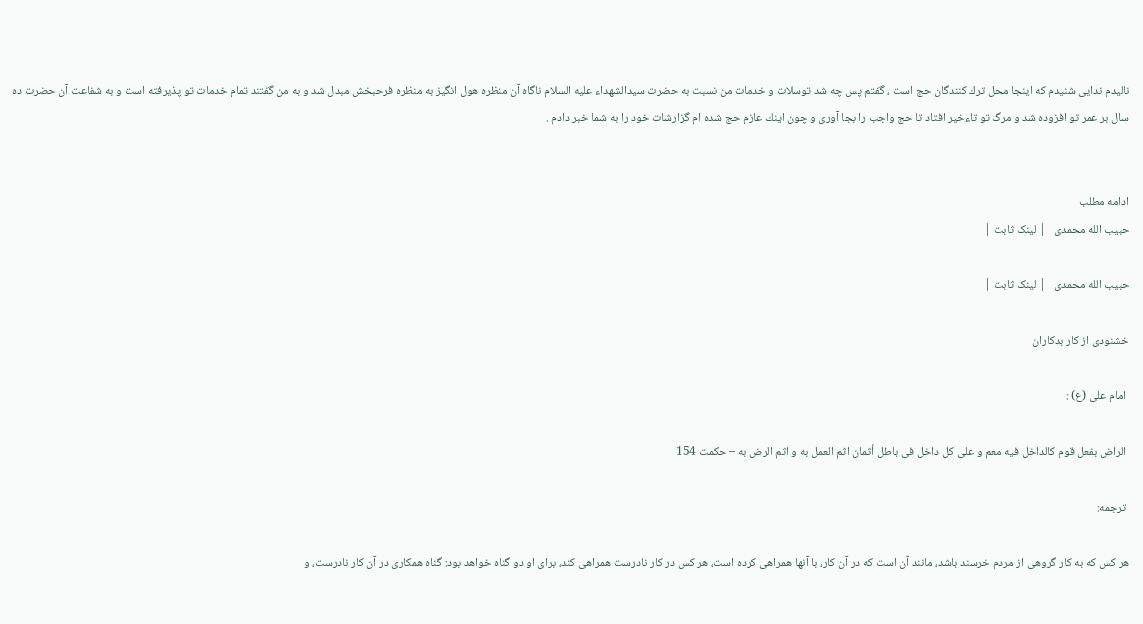ناليدم ندايى شنيدم كه اينجا محل ترك كنندگان حج است ، گفتم پس چه شد توسلات و خدمات من نسبت به حضرت سيدالشهداء عليه السلام ناگاه آن منظره هول انگيز به منظره فرحبخش مبدل شد و به من گفتند تمام خدمات تو پذيرفته است و به شفاعت آن حضرت ده سال بر عمر تو افزوده شد و مرگ تو تاءخير افتاد تا حج واجب را بجا آورى و چون اينك عازم حج شده ام گزارشات خود را به شما خبر دادم .


ادامه مطلب
حبیب الله محمدی   | لینک ثابت |

حبیب الله محمدی   | لینک ثابت |

خشنودى از كار بدكاران

 امام علی (ع) :

 الراض بفعل قوم كالداخل فيه معم و على كل داخل فى باطل أثمان اثم العمل به و اثم الرض به – حکمت 154

 ترجمه:

هر كس كه به كار گروهى از مردم خرسند باشد، مانند آن است كه در آن كار، با آنها همراهى كرده است، هر كس در كار نادرست همراهى كند، براى او دو گناه خواهد بود: گناه همكارى در آن كار نادرست، و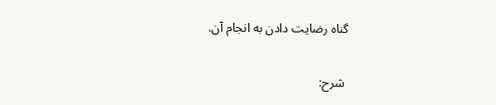گناه رضايت دادن به انجام آن.

 شرح: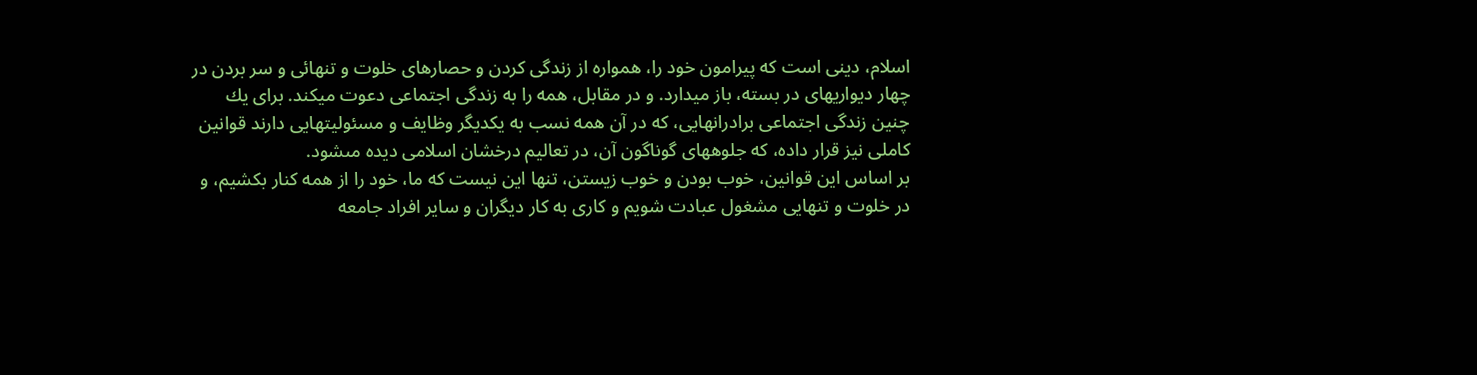اسلام، دينى است كه پيرامون خود را، همواره از زندگى كردن و حصارهاى خلوت و تنهائى و سر بردن در چهار ديواريهاى در بسته، باز ميدارد. و در مقابل، همه را به زندگى اجتماعى دعوت ميكند. براى يك چنين زندگى اجتماعى برادرانهايى، كه در آن همه نسب به يكديگر وظايف و مسئوليتهايى دارند قوانين كاملى نيز قرار داده، كه جلوههاى گوناگون آن، در تعاليم درخشان اسلامى ديده مىشود.
بر اساس اين قوانين، خوب بودن و خوب زيستن، تنها اين نيست كه ما، خود را از همه كنار بكشيم، و در خلوت و تنهايى مشغول عبادت شويم و كارى به كار ديگران و ساير افراد جامعه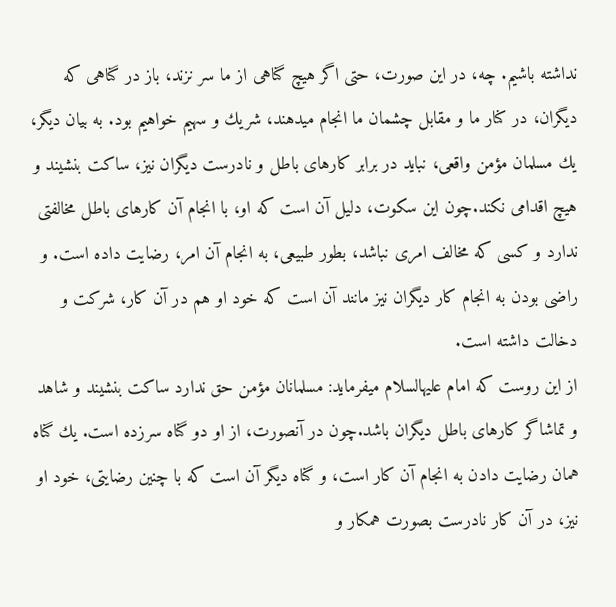نداشته باشيم. چه، در اين صورت، حتى اگر هيچ گناهى از ما سر نزند، باز در گناهى كه ديگران، در كنار ما و مقابل چشمان ما انجام ميدهند، شريك و سهيم خواهيم بود. به بيان ديگر، يك مسلمان مؤمن واقعى، نبايد در برابر كارهاى باطل و نادرست ديگران نيز، ساكت بنشيند و هيچ اقدامى نكند.چون اين سكوت، دليل آن است كه او، با انجام آن كارهاى باطل مخالفتى ندارد و كسى كه مخالف امرى نباشد، بطور طبيعى، به انجام آن امر، رضايت داده است. و راضى بودن به انجام كار ديگران نيز مانند آن است كه خود او هم در آن كار، شركت و دخالت داشته است.
از اين روست كه امام عليهالسلام ميفرمايد: مسلمانان مؤمن حق ندارد ساكت بنشيند و شاهد و تماشاگر كارهاى باطل ديگران باشد.چون در آنصورت، از او دو گناه سرزده است. يك گناه همان رضايت دادن به انجام آن كار است، و گناه ديگر آن است كه با چنين رضايتى، خود او نيز، در آن كار نادرست بصورت همكار و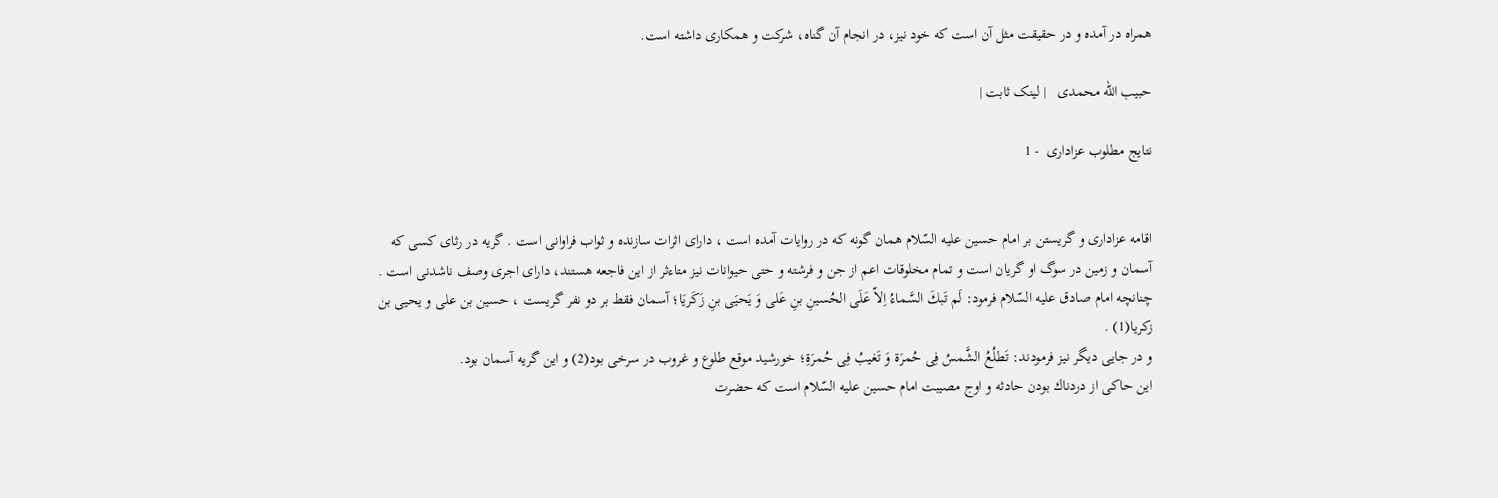همراه در آمده و در حقيقت مثل آن است كه خود نيز، در انجام آن گناه، شركت و همكارى داشته است.

حبیب الله محمدی   | لینک ثابت |

نتايج مطلوب عزادارى  - 1


اقامه عزادارى و گريستن بر امام حسين عليه السّلام همان گونه كه در روايات آمده است ، داراى اثرات سازنده و ثواب فراوانى است . گريه در رثاى كسى كه آسمان و زمين در سوگ او گريان است و تمام مخلوقات اعم از جن و فرشته و حتى حيوانات نيز متاءثر از اين فاجعه هستند، داراى اجرى وصف ناشدنى است . چنانچه امام صادق عليه السّلام فرمود: لَم تَبكَ السَّماءُ اِلاّ عَلَى الحُسينِ بنِ عَلى وَ يَحيَى بنِ زَكَريَا؛ آسمان فقط بر دو نفر گريست ، حسين بن على و يحيى بن زكريا(1) .
و در جايى ديگر نيز فرمودند: تَطلُعُ الشَّمسُ فِى حُمرَة وَ تَغيبُ فِى حُمرَةِ؛ خورشيد موقع طلوع و غروب در سرخى بود(2) و اين گريه آسمان بود.
اين حاكى از دردناك بودن حادثه و اوج مصيبت امام حسين عليه السّلام است كه حضرت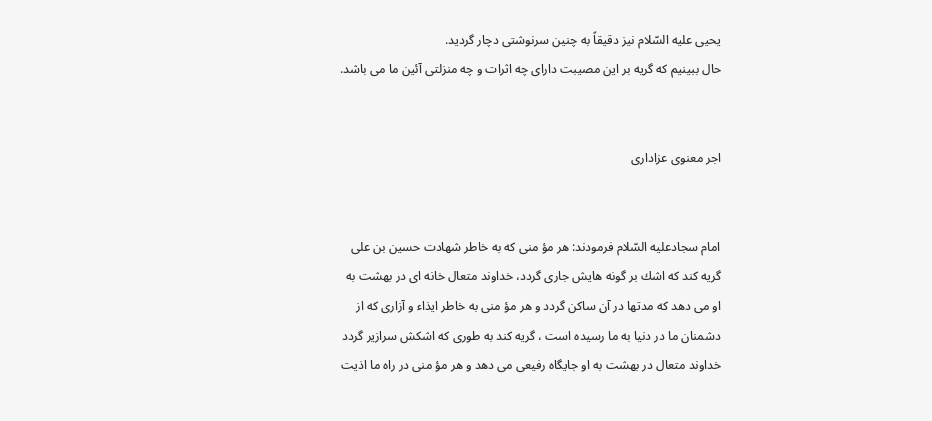يحيى عليه السّلام نيز دقيقاً به چنين سرنوشتى دچار گرديد.
حال ببينيم كه گريه بر اين مصيبت داراى چه اثرات و چه منزلتى آئين ما مى باشد.


اجر معنوى عزادارى


امام سجادعليه السّلام فرمودند: هر مؤ منى كه به خاطر شهادت حسين بن على گريه كند كه اشك بر گونه هايش جارى گردد، خداوند متعال خانه اى در بهشت به او مى دهد كه مدتها در آن ساكن گردد و هر مؤ منى به خاطر ايذاء و آزارى كه از دشمنان ما در دنيا به ما رسيده است ، گريه كند به طورى كه اشكش سرازير گردد خداوند متعال در بهشت به او جايگاه رفيعى مى دهد و هر مؤ منى در راه ما اذيت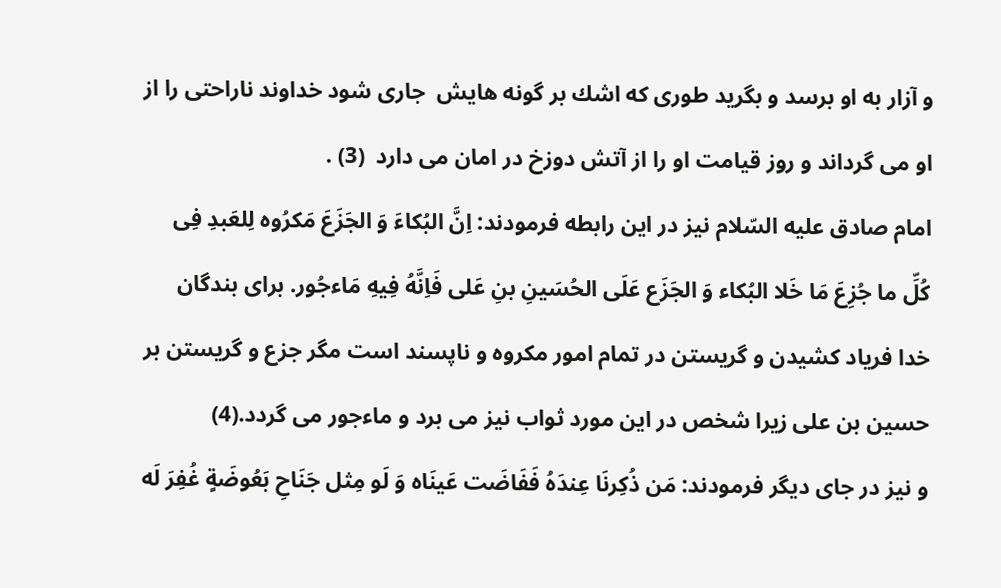و آزار به او برسد و بگريد طورى كه اشك بر گونه هايش ‍ جارى شود خداوند ناراحتى را از او مى گرداند و روز قيامت او را از آتش دوزخ در امان مى دارد  (3) .
امام صادق عليه السّلام نيز در اين رابطه فرمودند: اِنَّ البُكاءَ وَ الجَزَعَ مَكرُوه لِلعَبدِ فِى كُلِّ ما جُزِعَ مَا خَلا البُكاء وَ الجَزَع عَلَى الحُسَينِ بنِ عَلى فَاِنَّهُ فِيهِ مَاءجُور. براى بندگان خدا فرياد كشيدن و گريستن در تمام امور مكروه و ناپسند است مگر جزع و گريستن بر حسين بن على زيرا شخص در اين مورد ثواب نيز مى برد و ماءجور مى گردد.(4)
و نيز در جاى ديگر فرمودند: مَن ذُكِرنَا عِندَهُ فَفَاضَت عَينَاه وَ لَو مِثل جَنَاحِ بَعُوضَةٍ غُفِرَ لَه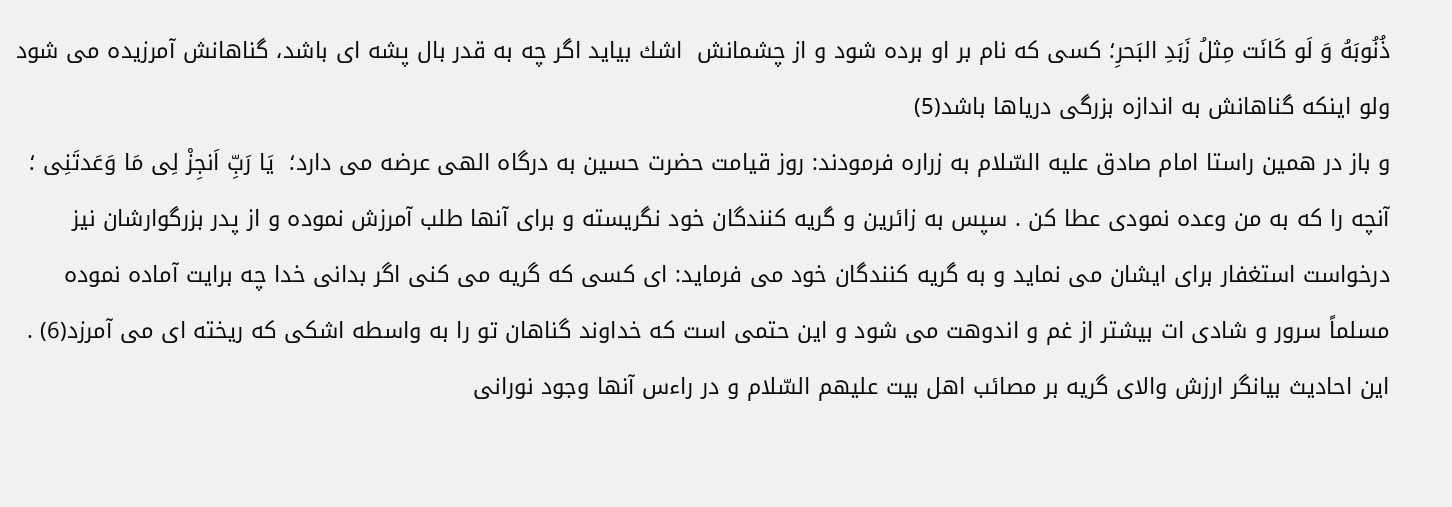ذُنُوبَهُ وَ لَو كَانَت مِثلُ زَبَدِ البَحرِ؛ كسى كه نام بر او برده شود و از چشمانش ‍ اشك بيايد اگر چه به قدر بال پشه اى باشد، گناهانش آمرزيده مى شود ولو اينكه گناهانش به اندازه بزرگى درياها باشد(5)
و باز در همين راستا امام صادق عليه السّلام به زراره فرمودند: روز قيامت حضرت حسين به درگاه الهى عرضه مى دارد؛  يَا رَبِّ اَنجِزْ لِى مَا وَعَدتَنِى ؛ آنچه را كه به من وعده نمودى عطا كن . سپس به زائرين و گريه كنندگان خود نگريسته و براى آنها طلب آمرزش نموده و از پدر بزرگوارشان نيز درخواست استغفار براى ايشان مى نمايد و به گريه كنندگان خود مى فرمايد: اى كسى كه گريه مى كنى اگر بدانى خدا چه برايت آماده نموده مسلماً سرور و شادى ات بيشتر از غم و اندوهت مى شود و اين حتمى است كه خداوند گناهان تو را به واسطه اشكى كه ريخته اى مى آمرزد(6) .
اين احاديث بيانگر ارزش والاى گريه بر مصائب اهل بيت عليهم السّلام و در راءس آنها وجود نورانى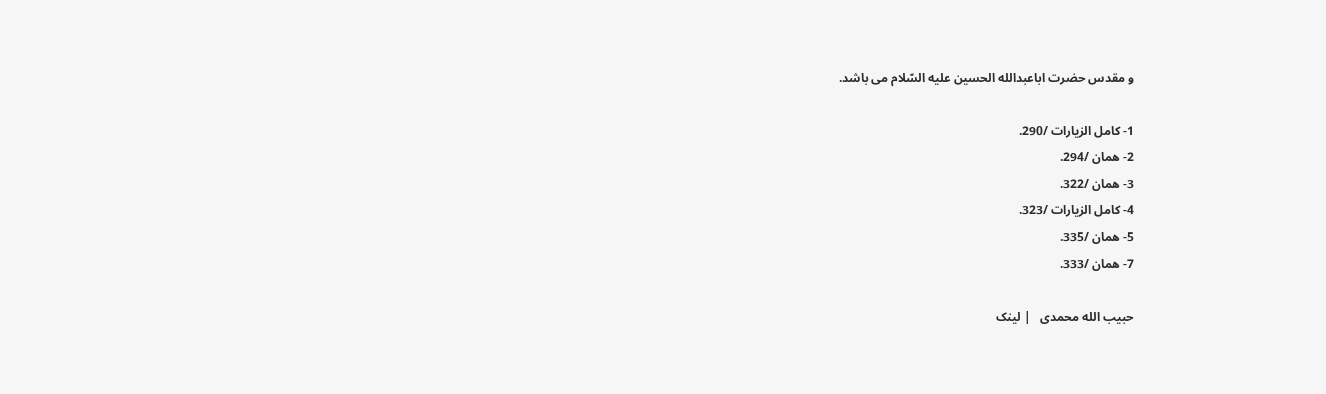و مقدس حضرت اباعبدالله الحسين عليه السّلام مى باشد.

1- كامل الزيارات /290.
2- همان /294.
3- همان /322.
4- كامل الزيارات /323.
5- همان /335.
7- همان /333.

حبیب الله محمدی   | لینک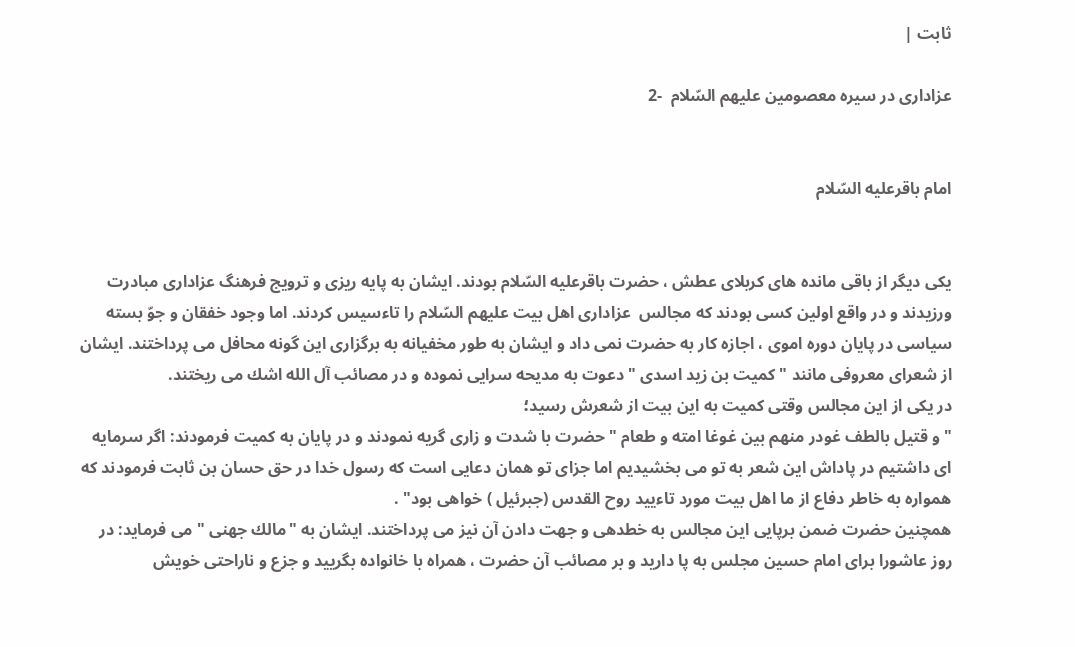ثابت |

عزادارى در سيره معصومين عليهم السّلام  -2


امام باقرعليه السّلام


يكى ديگر از باقى مانده هاى كربلاى عطش ، حضرت باقرعليه السّلام بودند. ايشان به پايه ريزى و ترويج فرهنگ عزادارى مبادرت ورزيدند و در واقع اولين كسى بودند كه مجالس ‍ عزادارى اهل بيت عليهم السّلام را تاءسيس كردند. اما وجود خفقان و جوّ بسته سياسى در پايان دوره اموى ، اجازه كار به حضرت نمى داد و ايشان به طور مخفيانه به برگزارى اين گونه محافل مى پرداختند. ايشان از شعراى معروفى مانند "كميت بن زيد اسدى " دعوت به مديحه سرايى نموده و در مصائب آل الله اشك مى ريختند.
در يكى از اين مجالس وقتى كميت به اين بيت از شعرش رسيد؛
" و قتيل بالطف غودر منهم بين غوغا امته و طعام " حضرت با شدت و زارى گريه نمودند و در پايان به كميت فرمودند: اگر سرمايه اى داشتيم در پاداش اين شعر به تو مى بخشيديم اما جزاى تو همان دعايى است كه رسول خدا در حق حسان بن ثابت فرمودند كه همواره به خاطر دفاع از ما اهل بيت مورد تاءييد روح القدس (جبرئيل ) خواهى بود" .
همچنين حضرت ضمن برپايى اين مجالس به خطدهى و جهت دادن آن نيز مى پرداختند. ايشان به "مالك جهنى " مى فرمايد: در روز عاشورا براى امام حسين مجلس به پا داريد و بر مصائب آن حضرت ، همراه با خانواده بگرييد و جزع و ناراحتى خويش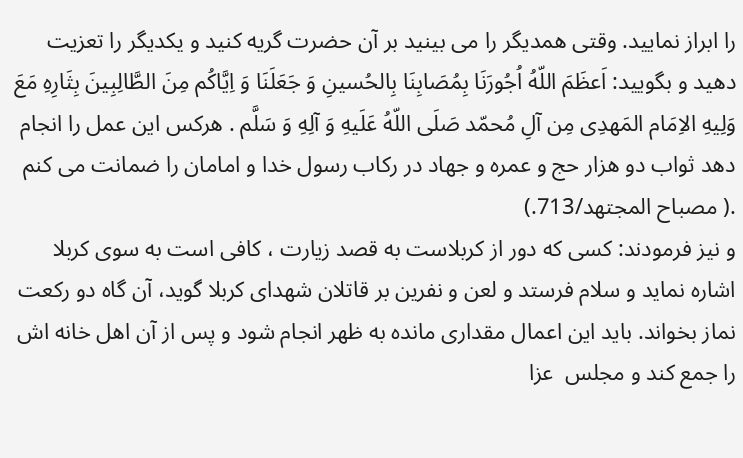را ابراز نماييد. وقتى همديگر را مى بينيد بر آن حضرت گريه كنيد و يكديگر را تعزيت دهيد و بگوييد: اَعظَمَ اللّهُ اُجُورَنَا بِمُصَابِنَا بِالحُسينِ وَ جَعَلَنَا وَ اِيَّاكُم مِنَ الطَّالِبِينَ بِثَارِهِ مَعَ وَلِيهِ الاِمَام المَهدِى مِن آلِ مُحمّد صَلَى اللّهُ عَلَيهِ وَ آلِهِ وَ سَلَّم . هركس اين عمل را انجام دهد ثواب دو هزار حج و عمره و جهاد در ركاب رسول خدا و امامان را ضمانت مى كنم  .( مصباح المجتهد/713.)
و نيز فرمودند: كسى كه دور از كربلاست به قصد زيارت ، كافى است به سوى كربلا اشاره نمايد و سلام فرستد و لعن و نفرين بر قاتلان شهداى كربلا گويد، آن گاه دو ركعت نماز بخواند. بايد اين اعمال مقدارى مانده به ظهر انجام شود و پس از آن اهل خانه اش را جمع كند و مجلس ‍ عزا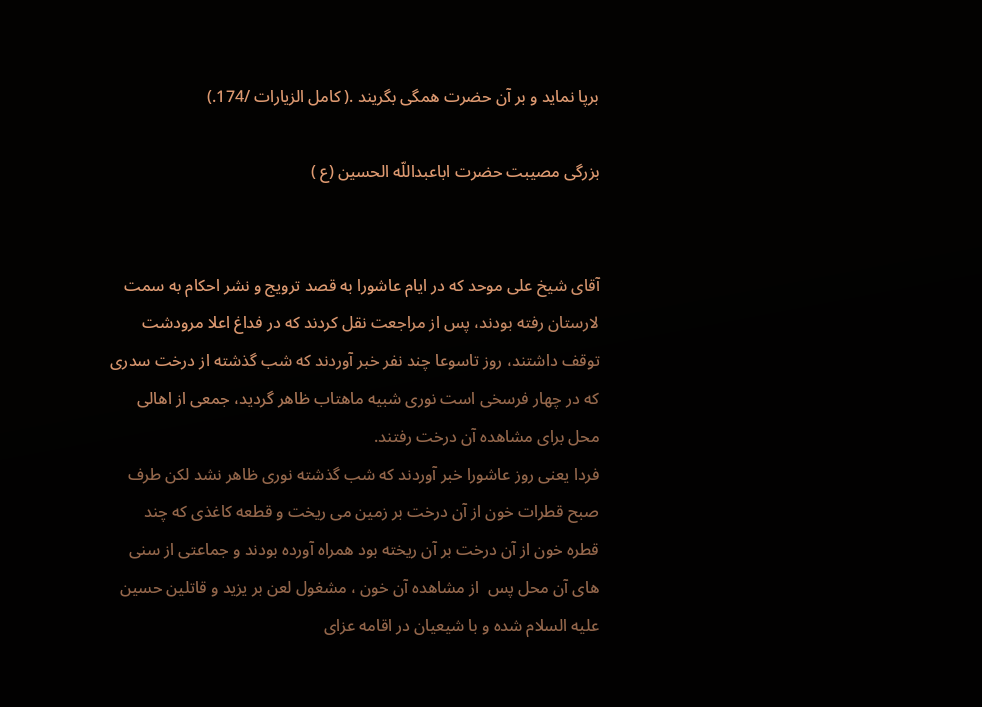برپا نمايد و بر آن حضرت همگى بگريند .( كامل الزيارات /174.)

بزرگى مصيبت حضرت اباعبداللّه الحسين (ع )


آقاى شيخ على موحد كه در ايام عاشورا به قصد ترويج و نشر احكام به سمت لارستان رفته بودند، پس از مراجعت نقل كردند كه در فداغ اعلا مرودشت توقف داشتند، روز تاسوعا چند نفر خبر آوردند كه شب گذشته از درخت سدرى كه در چهار فرسخى است نورى شبيه ماهتاب ظاهر گرديد، جمعى از اهالى محل براى مشاهده آن درخت رفتند.
فردا يعنى روز عاشورا خبر آوردند كه شب گذشته نورى ظاهر نشد لكن طرف صبح قطرات خون از آن درخت بر زمين مى ريخت و قطعه كاغذى كه چند قطره خون از آن درخت بر آن ريخته بود همراه آورده بودند و جماعتى از سنى هاى آن محل پس ‍ از مشاهده آن خون ، مشغول لعن بر يزيد و قاتلين حسين عليه السلام شده و با شيعيان در اقامه عزاى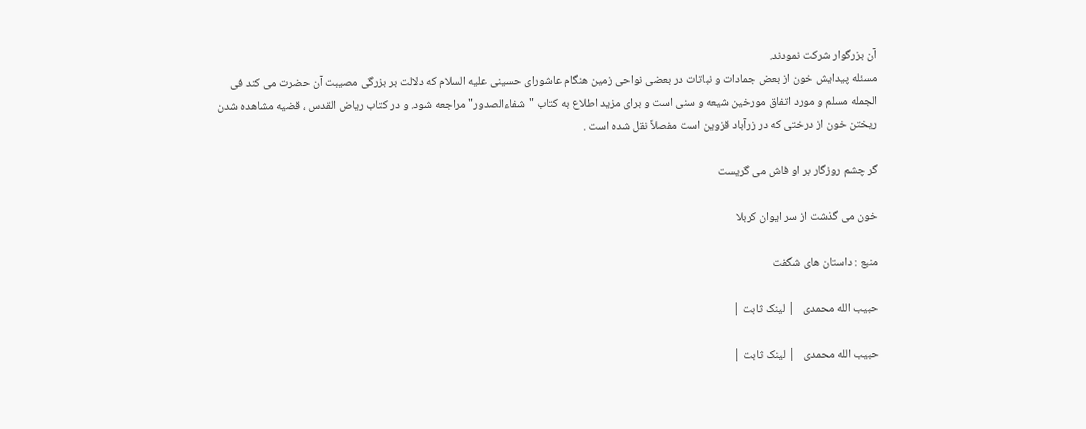آن بزرگوار شركت نمودند.
مسئله پيدايش خون از بعض جمادات و نباتات در بعضى نواحى زمين هنگام عاشوراى حسينى عليه السلام كه دلالت بر بزرگى مصيبت آن حضرت مى كند فى الجمله مسلم و مورد اتفاق مورخين شيعه و سنى است و براى مزيد اطلاع به كتاب "شفاءالصدور" مراجعه شود. و در كتاب رياض القدس ، قضيه مشاهده شدن ريختن خون از درختى كه در زرآباد قزوين است مفصلاً نقل شده است .

گر چشم روزگار بر او فاش مى گريست

خون مى گذشت از سر ايوان كربلا

منبع : داستان های شگفت

حبیب الله محمدی   | لینک ثابت |

حبیب الله محمدی   | لینک ثابت |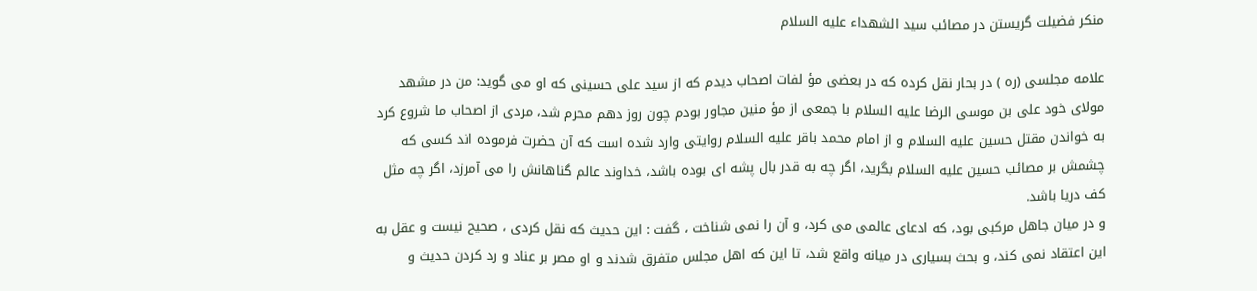منكر فضيلت گريستن در مصائب سيد الشهداء عليه السلام

علامه مجلسى (ره ) در بحار نقل كرده كه در بعضى مؤ لفات اصحاب ديدم كه از سيد على حسينى كه او مى گويد: من در مشهد مولاى خود على بن موسى الرضا عليه السلام با جمعى از مؤ منين مجاور بودم چون روز دهم محرم شد، مردى از اصحاب ما شروع كرد به خواندن مقتل حسين عليه السلام و از امام محمد باقر عليه السلام روايتى وارد شده است كه آن حضرت فرموده اند كسى كه چشمش بر مصائب حسين عليه السلام بگريد، اگر چه به قدر بال پشه اى بوده باشد، خداوند عالم گناهانش را مى آمرزد، اگر چه مثل كف دريا باشد.
و در ميان جاهل مركبى بود، كه ادعاى عالمى مى كرد، و آن را نمى شناخت ، گفت : اين حديث كه نقل كردى ، صحيح نيست و عقل به اين اعتقاد نمى كند، و بحث بسيارى در ميانه واقع شد، تا اين كه اهل مجلس متفرق شدند و او مصر بر عناد و رد كردن حديث و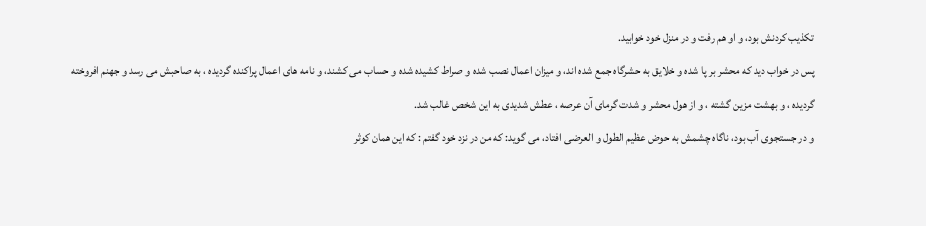تكذيب كردنش بود، و او هم رفت و در منزل خود خوابيد.
پس در خواب ديد كه محشر بر پا شده و خلايق به حشرگاه جمع شده اند، و ميزان اعمال نصب شده و صراط كشيده شده و حساب مى كشند، و نامه هاى اعمال پراكنده گرديده ، به صاحبش مى رسد و جهنم افروخته گرديده ، و بهشت مزين گشته ، و از هول محشر و شدت گرماى آن عرصه ، عطش شديدى به اين شخص غالب شد.
و در جستجوى آب بود، ناگاه چشمش به حوض عظيم الطول و العرضى افتاد، مى گويد: كه من در نزد خود گفتم : كه اين همان كوثر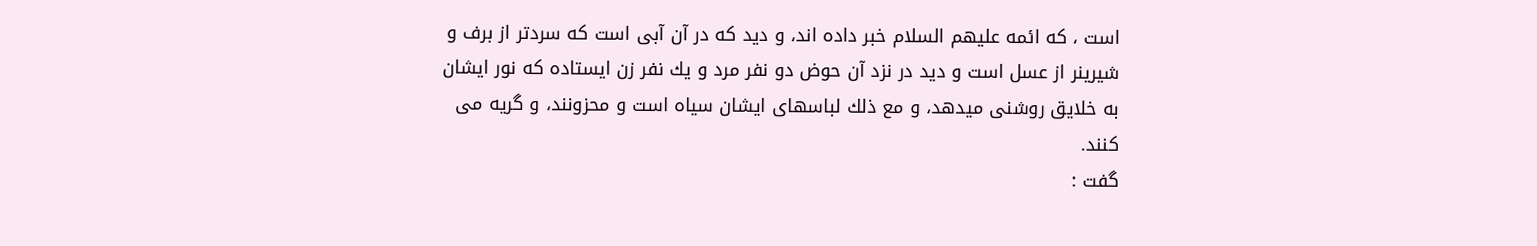است ، كه ائمه عليهم السلام خبر داده اند، و ديد كه در آن آبى است كه سردتر از برف و شيرينر از عسل است و ديد در نزد آن حوض دو نفر مرد و يك نفر زن ايستاده كه نور ايشان به خلايق روشنى ميدهد، و مع ذلك لباسهاى ايشان سياه است و محزونند، و گريه مى كنند.
گفت :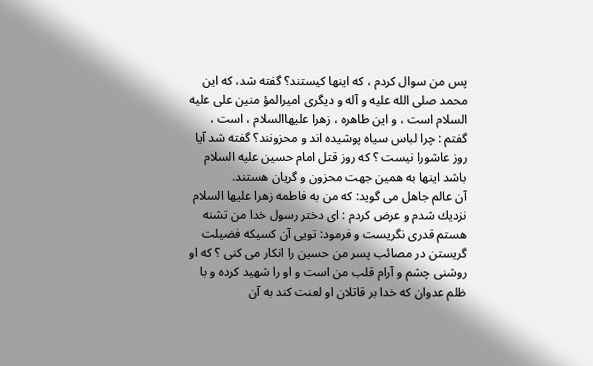پس من سوال كردم ، كه اينها كيستند؟ گفته شد، كه اين محمد صلى الله عليه و آله و ديگرى اميرالمؤ منين على عليه السلام است ، و اين طاهره ، زهرا عليهاالسلام ، است ، گفتم : چرا لباس سياه پوشيده اند و محزونند؟ گفته شد آيا روز عاشورا نيست ؟ كه روز قتل امام حسين عليه السلام باشد اينها به همين جهت محزون و گريان هستند.
آن عالم جاهل مى گويد: كه من به فاطمه زهرا عليها السلام نزديك شدم و عرض كردم : اى دختر رسول خدا من تشنه هستم قدرى نگريست و فرمود: تويى آن كسيكه فضيلت گريستن در مصائب پسر من حسين را انكار مى كنى ؟ كه او روشنى چشم و آرام قلب من است و او را شهيد كرده و با ظلم عدوان كه خدا بر قاتلان او لعنت كند به آن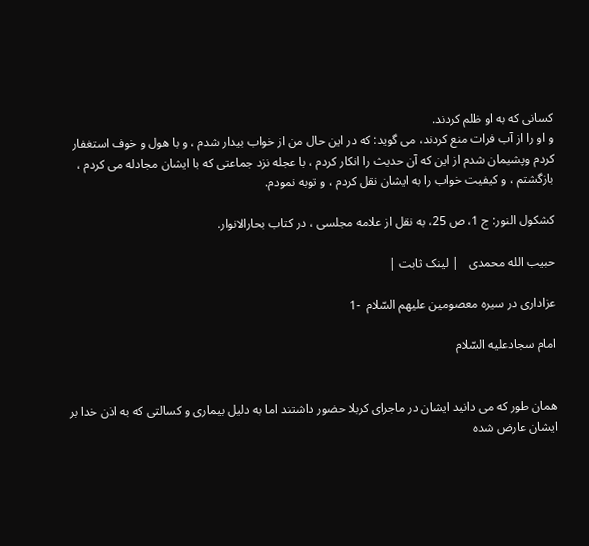كسانى كه به او ظلم كردند.
و او را از آب فرات منع كردند، مى گويد: كه در اين حال من از خواب بيدار شدم ، و با هول و خوف استغفار كردم وپشيمان شدم از اين كه آن حديث را انكار كردم ، با عجله نزد جماعتى كه با ايشان مجادله مى كردم ، بازگشتم ، و كيفيت خواب را به ايشان نقل كردم ، و توبه نمودم.

كشكول النور: ج 1، ص 25، به نقل از علامه مجلسى ، در كتاب بحارالانوار.

حبیب الله محمدی   | لینک ثابت |

عزادارى در سيره معصومين عليهم السّلام  -1

امام سجادعليه السّلام


همان طور كه مى دانيد ايشان در ماجراى كربلا حضور داشتند اما به دليل بيمارى و كسالتى كه به اذن خدا بر ايشان عارض شده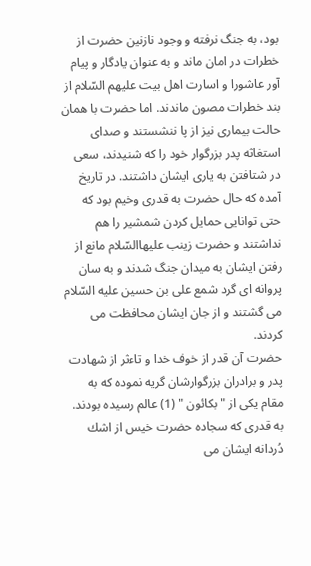بود، به جنگ نرفته و وجود نازنين حضرت از خطرات در امان ماند و به عنوان يادگار و پيام آور عاشورا و اسارت اهل بيت عليهم السّلام از بند خطرات مصون ماندند. اما حضرت با همان حالت بيماری نيز از پا ننشستند و صداى استغاثه پدر بزرگوار خود را كه شنيدند، سعى در شتافتن به يارى ايشان داشتند. در تاريخ آمده كه حال حضرت به قدرى وخيم بود كه حتى توانايى حمايل كردن شمشير را هم نداشتند و حضرت زينب عليهاالسّلام مانع از رفتن ايشان به ميدان جنگ شدند و به سان پروانه اى گرد شمع على بن حسين عليه السّلام مى گشتند و از جان ايشان محافظت مى كردند.
حضرت آن قدر از خوف خدا و تاءثر از شهادت پدر و برادران بزرگوارشان گريه نموده كه به مقام يكى از "بكائون " (1) عالم رسيده بودند. به قدرى كه سجاده حضرت خيس از اشك دُردانه ايشان مى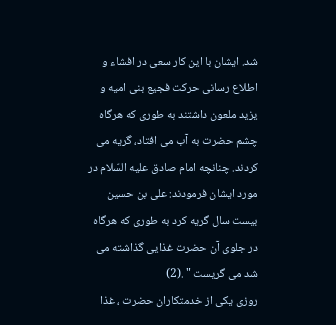شد. ايشان با اين كار سعى در افشاء و اطلاع رسانى حركت فجيع بنى اميه و يزيد ملعون داشتند به طورى كه هرگاه چشم حضرت به آب مى افتاد، گريه مى كردند. چنانچه امام صادق عليه السّلام در مورد ايشان فرمودند: على بن حسين بيست سال گريه كرد به طورى كه هرگاه در جلوى آن حضرت غذايى گذاشته مى شد مى گريست " .(2)
روزى يكى از خدمتكاران حضرت ، غذا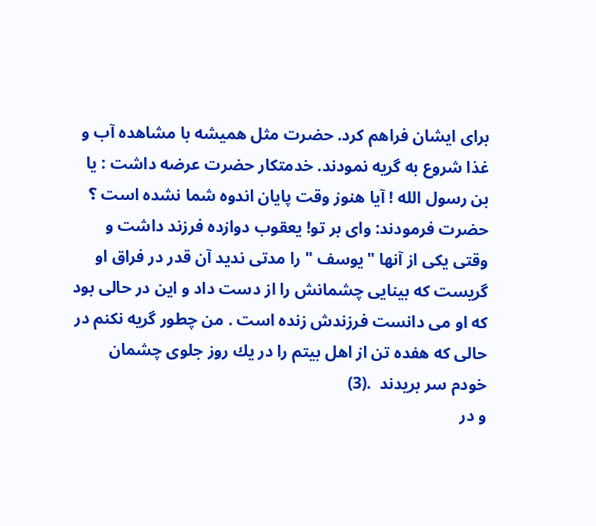براى ايشان فراهم كرد. حضرت مثل هميشه با مشاهده آب و غذا شروع به گريه نمودند. خدمتكار حضرت عرضه داشت : يا بن رسول الله ! آيا هنوز وقت پايان اندوه شما نشده است ؟  حضرت فرمودند: واى بر تو! يعقوب دوازده فرزند داشت و وقتى يكى از آنها "يوسف " را مدتى نديد آن قدر در فراق او گريست كه بينايى چشمانش را از دست داد و اين در حالى بود كه او مى دانست فرزندش زنده است . من چطور گريه نكنم در حالى كه هفده تن از اهل بيتم را در يك روز جلوى چشمان خودم سر بريدند  .(3)
و در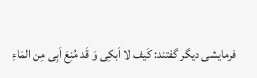فرمايشى ديگر گفتند: كَيف لا اَبكِى وَ قَد مُنِعَ اَبِى مِن المَاءِ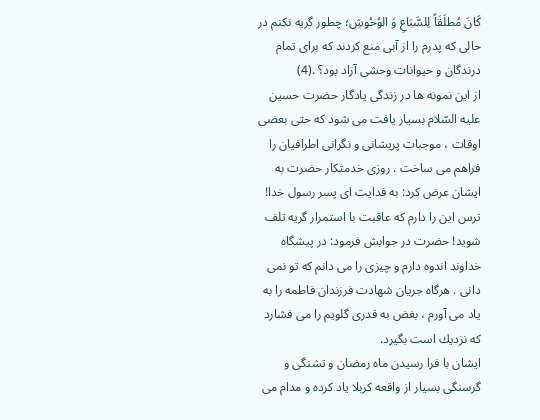كَانَ مُطلَقَاً لِلسَّبَاعِ وَ الوُحُوشِ؛ چطور گريه نكنم در حالى كه پدرم را از آبى منع كردند كه براى تمام درندگان و حيوانات وحشى آزاد بود؟ .(4)
از اين نمونه ها در زندگى يادگار حضرت حسين عليه السّلام بسيار يافت مى شود كه حتى بعضى اوقات ، موجبات پريشانى و نگرانى اطرافيان را فراهم مى ساخت . روزى خدمتكار حضرت به ايشان عرض كرد: به فدايت اى پسر رسول خدا! ترس اين را دارم كه عاقبت با استمرار گريه تلف شويد! حضرت در جوابش فرمود: در پيشگاه خداوند اندوه دارم و چيزى را مى دانم كه تو نمى دانى . هرگاه جريان شهادت فرزندان فاطمه را به ياد مى آورم ، بغض به قدرى گلويم را مى فشارد كه نزديك است بگيرد.
ايشان با فرا رسيدن ماه رمضان و تشنگى و گرسنگى بسيار از واقعه كربلا ياد كرده و مدام مى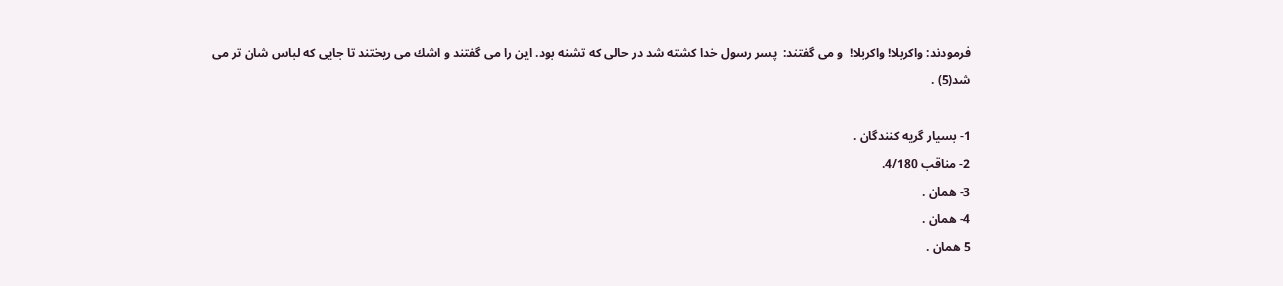فرمودند: واكربلا! واكربلا!  و مى گفتند:  پسر رسول خدا كشته شد در حالى كه تشنه بود. اين را مى گفتند و اشك مى ريختند تا جايى كه لباس شان تر مى شد(5) .

1- بسيار گريه كنندگان .
2- مناقب 4/180.
3- همان .
4- همان .
5 همان .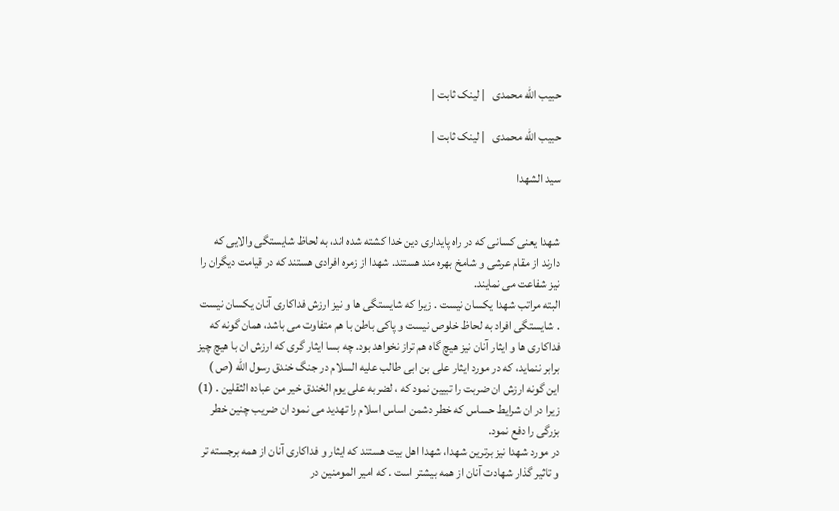حبیب الله محمدی   | لینک ثابت |

حبیب الله محمدی   | لینک ثابت |

سيد الشهدا


شهدا يعنى كسانى كه در راه پايدارى دين خدا كشته شده اند، به لحاظ شايستگى والايى كه دارند از مقام عرشى و شامخ بهره مند هستند. شهدا از زمره افرادى هستند كه در قيامت ديگران را نيز شفاعت مى نمايند.
البته مراتب شهدا يكسان نيست . زيرا كه شايستگى ها و نيز ارزش فداكارى آنان يكسان نيست . شايستگى افراد به لحاظ خلوص نيست و پاكى باطن با هم متفاوت مى باشد، همان گونه كه فداكارى ها و ايثار آنان نيز هيچ گاه هم تراز نخواهد بود. چه بسا ايثار گرى كه ارزش ان با هيچ چيز برابر ننمايد، كه در مورد ايثار على بن ابى طالب عليه السلام در جنگ خندق رسول الله (ص ) اين گونه ارزش ان ضربت را تبيين نمود كه ، لضربه على يوم الخندق خير من عباده الثقلين . (1) زيرا در ان شرايط حساس كه خطر دشمن اساس اسلام را تهديد مى نمود ان ضريب چنين خطر بزرگى را دفع نمود.
در مورد شهدا نيز برترين شهدا، شهدا اهل بيت هستند كه ايثار و فداكارى آنان از همه برجسته تر و تاثير گذار شهادت آنان از همه بيشتر است . كه امير المومنين در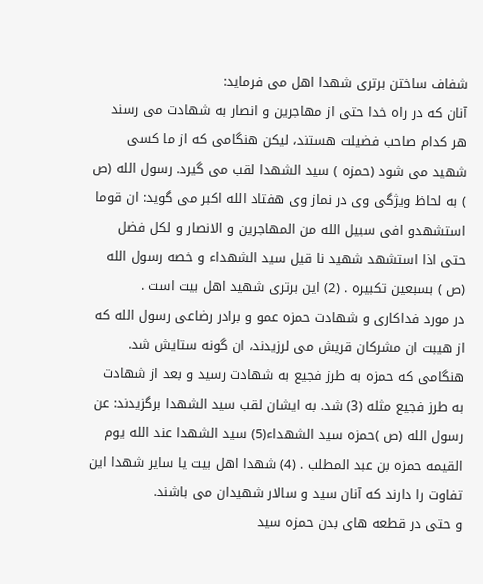شفاف ساختن برترى شهدا اهل مى فرمايد:
آنان كه در راه خدا حتى از مهاجرين و انصار به شهادت مى رسند هر كدام صاحب فضيلت هستند، ليكن هنگامى كه از ما كسى شهيد مى شود (حمزه ) سيد الشهدا لقب مى گيرد. رسول الله (ص ) به لحاظ ويژگى وى در نماز وى هفتاد الله اكبر مى گويد: ان قوما استشهدو افى سبيل الله من المهاجرين و الانصار و لكل فضل حتى اذا استشهد شهيد نا قيل سيد الشهداء و خصه رسول الله (ص ) بسبعين تكبيره . (2) اين برترى شهيد اهل بيت است .
در مورد فداكارى و شهادت حمزه عمو و برادر رضاعى رسول الله كه از هيبت ان مشركان قريش مى لرزيدند، ان گونه ستايش شد. هنگامى كه حمزه به طرز فجيع به شهادت رسيد و بعد از شهادت به طرز فجيع مثله (3) شد. به ايشان لقب سيد الشهدا برگزيدند: عن رسول الله (ص )حمزه سيد الشهداء(5) سيد الشهدا عند الله يوم القيمه حمزه بن عبد المطلب . (4) شهدا اهل بيت يا ساير شهدا اين تفاوت را دارند كه آنان سيد و سالار شهيدان مى باشند.
و حتى در قطعه هاى بدن حمزه سيد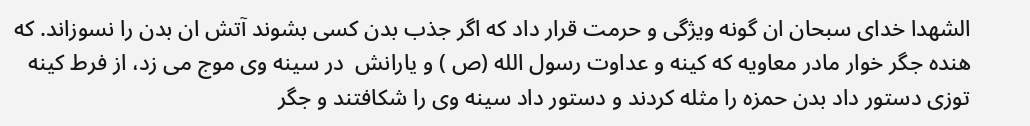الشهدا خداى سبحان ان گونه ويژگى و حرمت قرار داد كه اگر جذب بدن كسى بشوند آتش ان بدن را نسوزاند. كه هنده جگر خوار مادر معاويه كه كينه و عداوت رسول الله (ص ) و يارانش ‍ در سينه وى موج مى زد، از فرط كينه توزى دستور داد بدن حمزه را مثله كردند و دستور داد سينه وى را شكافتند و جگر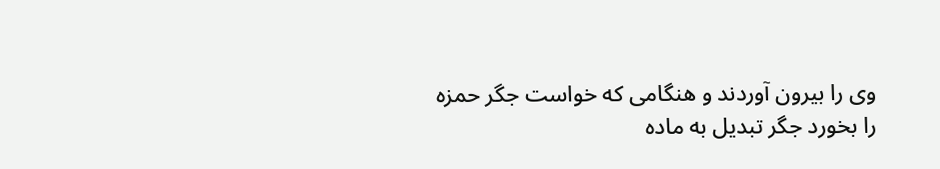وى را بيرون آوردند و هنگامى كه خواست جگر حمزه را بخورد جگر تبديل به ماده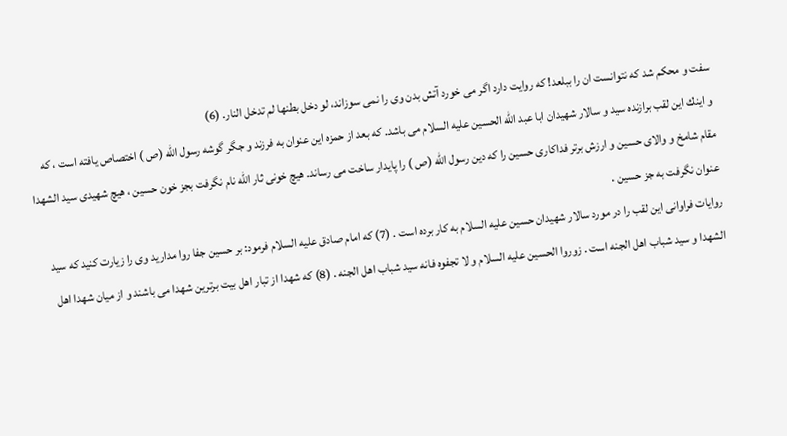سفت و محكم شد كه نتوانست ان را ببلعد! كه روايت دارد اگر مى خورد آتش بدن وى را نمى سوزاند، لو دخل بطنها لم تدخل النار. (6)
و اينك اين لقب برازنده سيد و سالار شهيدان ابا عبد الله الحسين عليه السلام مى باشد. كه بعد از حمزه اين عنوان به فرزند و جگر گوشه رسول الله (ص ) اختصاص يافته است ، كه مقام شامخ و والاى حسين و ارزش برتر فداكارى حسين را كه دين رسول الله (ص ) را پايدار ساخت مى رساند. هيچ خونى ثار الله نام نگرفت بجز خون حسين ، هيچ شهيدى سيد الشهدا عنوان نگرفت به جز حسين .
روايات فراوانى اين لقب را در مورد سالار شهيدان حسين عليه السلام به كار برده است . (7) كه امام صادق عليه السلام فرمود: بر حسين جفا روا مداريد وى را زيارت كنيد كه سيد الشهدا و سيد شباب اهل الجنه است . زوروا الحسين عليه السلام و لا تجفوه فانه سيد شباب اهل الجنه . (8) كه شهدا از تبار اهل بيت برترين شهدا مى باشند و از ميان شهدا اهل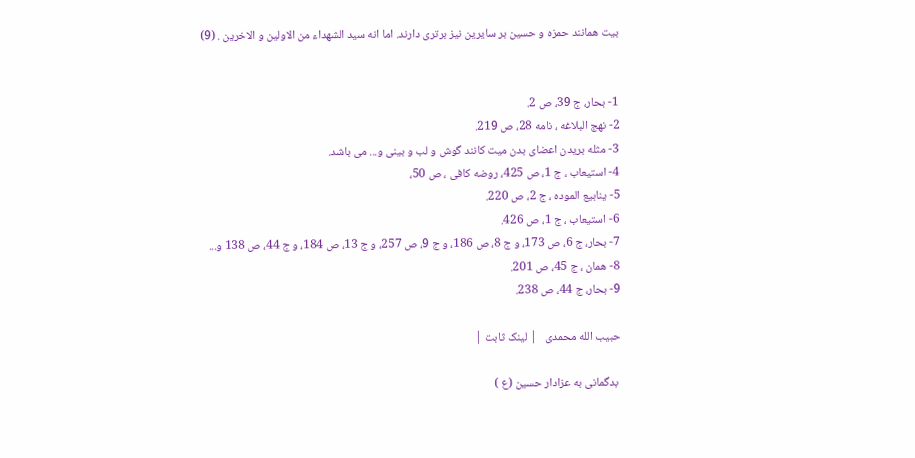بيت همانند حمزه و حسين بر سايرين نيز برترى دارند. اما انه سيد الشهداء من الاولين و الاخرين . (9)


1- بحار، ج 39، ص 2.
2- نهج البلاغه ، نامه 28، ص 219.
3- مثله بريدن اعضاى بدن ميت كانند گوش و لب و بينى و... مى باشد.
4- استيعاب ، ج 1، ص 425، روضه كافى ، ص 50،
5- ينابيع الموده ، ج 2، ص 220.
6- استيعاب ، ج 1، ص 426.
7- بحار، ج 6، ص 173، و ج 8، ص 186، و ج 9، ص 257، و ج 13، ص 184، و ج 44، ص 138 و...
8- همان ، ج 45، ص 201.
9- بحار، ج 44، ص 238.

حبیب الله محمدی   | لینک ثابت |

 بدگمانى به عزادار حسين (ع )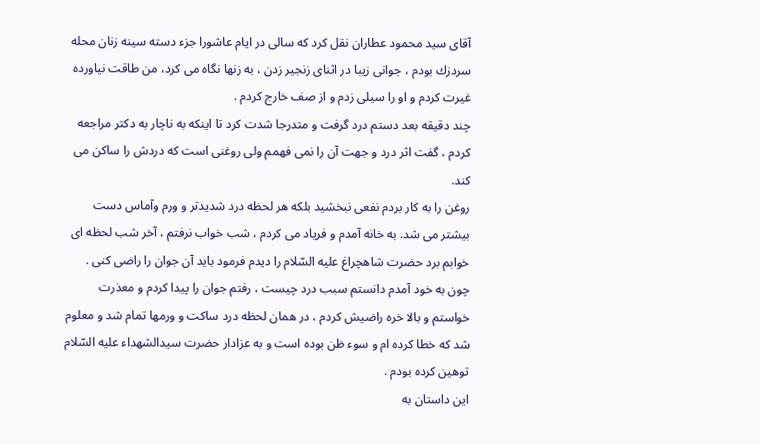آقاى سيد محمود عطاران نقل كرد كه سالى در ايام عاشورا جزء دسته سينه زنان محله سردزك بودم ، جوانى زيبا در اثناى زنجير زدن ، به زنها نگاه مى كرد، من طاقت نياورده غيرت كردم و او را سيلى زدم و از صف خارج كردم .
چند دقيقه بعد دستم درد گرفت و متدرجا شدت كرد تا اينكه به ناچار به دكتر مراجعه كردم ، گفت اثر درد و جهت آن را نمى فهمم ولى روغنى است كه دردش را ساكن مى كند.
روغن را به كار بردم نفعى نبخشيد بلكه هر لحظه درد شديدتر و ورم وآماس دست بيشتر مى شد. به خانه آمدم و فرياد مى كردم ، شب خواب نرفتم ، آخر شب لحظه اى خوابم برد حضرت شاهچراغ عليه السّلام را ديدم فرمود بايد آن جوان را راضى كنى .
چون به خود آمدم دانستم سبب درد چيست ، رفتم جوان را پيدا كردم و معذرت خواستم و بالا خره راضيش كردم ، در همان لحظه درد ساكت و ورمها تمام شد و معلوم شد كه خطا كرده ام و سوء ظن بوده است و به عزادار حضرت سيدالشهداء عليه السّلام توهين كرده بودم .
اين داستان به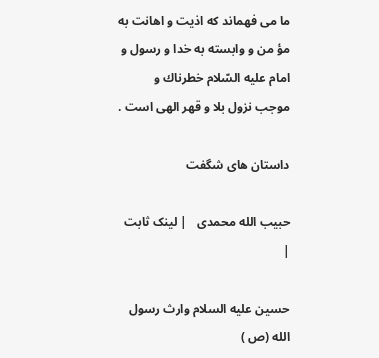ما مى فهماند كه اذيت و اهانت به مؤ من و وابسته به خدا و رسول و امام عليه السّلام خطرناك و موجب نزول بلا و قهر الهى است .

داستان های شگفت

حبیب الله محمدی   | لینک ثابت |

حسين عليه السلام وارث رسول الله (ص )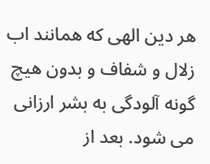هر دين الهى كه همانند اب زلال و شفاف و بدون هيچ گونه آلودگى به بشر ارزانى مى شود. بعد از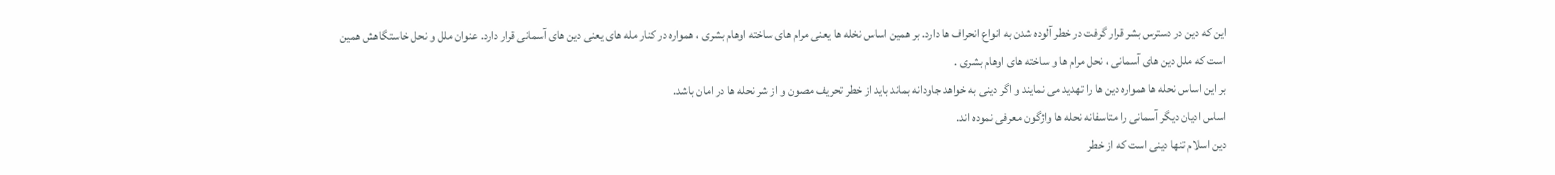اين كه دين در دسترس بشر قرار گرفت در خطر آلوده شدن به انواع انحراف ها دارد. بر همين اساس نخله ها يعنى مرام هاى ساخته اوهام بشرى ، همواره در كنار مله هاى يعنى دين هاى آسمانى قرار دارد. عنوان ملل و نحل خاستگاهش همين است كه ملل دين هاى آسمانى ، نحل مرام ها و ساخته هاى اوهام بشرى .
بر اين اساس نحله ها همواره دين ها را تهديد مى نمايند و اگر دينى به خواهد جاودانه بماند بايد از خطر تحريف مصون و از شر نحله ها در امان باشد.
اساس اديان ديگر آسمانى را متاسفانه نحله ها واژگون معرفى نموده اند.
دين اسلام تنها دينى است كه از خطر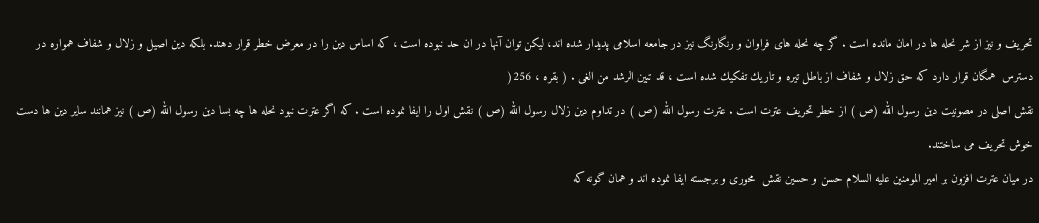تحريف و نيز از شر نحله ها در امان مانده است . گر چه نحله هاى فراوان و رنگارنگ نيز در جامعه اسلامى پديدار شده اند، ليكن توان آنها در ان حد نبوده است ، كه اساس دين را در معرض خطر قرار دهند. بلكه دين اصيل و زلال و شفاف همواره در دسترس ‍ همگان قرار دارد كه حق زلال و شفاف از باطل تيره و تاريك تفكيك شده است ، قد تبين الرشد من الغى . ( بقره ، 256(
نقش اصلى در مصونيت دين رسول الله (ص ) از خطر تحريف عترت است . عترت رسول الله (ص ) در تداوم دين زلال رسول الله (ص ) نقش اول را ايفا نموده است . كه اگر عترت نبود نحله ها چه بسا دين رسول الله (ص ) نيز همانند ساير دين ها دست خوش تحريف مى ساختند.
در ميان عترت افزون بر امير المومنين عليه السلام حسن و حسين نقش ‍ محورى و برجسته ايفا نموده اند و همان گونه كه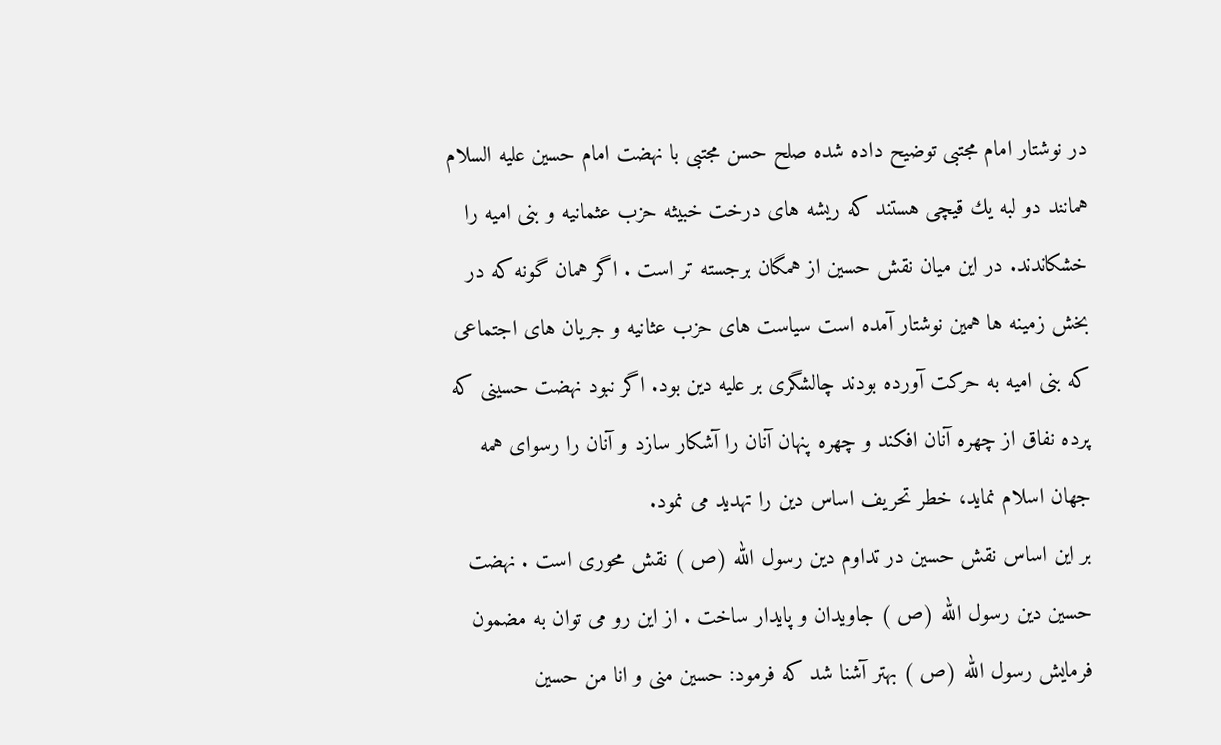در نوشتار امام مجتبى توضيح داده شده صلح حسن مجتبى با نهضت امام حسين عليه السلام همانند دو لبه يك قيچى هستند كه ريشه هاى درخت خبيثه حزب عثمانيه و بنى اميه را خشكاندند. در اين ميان نقش حسين از همگان برجسته تر است . اگر همان گونه كه در بخش زمينه ها همين نوشتار آمده است سياست هاى حزب عثانيه و جريان هاى اجتماعى كه بنى اميه به حركت آورده بودند چالشگرى بر عليه دين بود. اگر نبود نهضت حسينى كه پرده نفاق از چهره آنان افكند و چهره پنهان آنان را آشكار سازد و آنان را رسواى همه جهان اسلام نمايد، خطر تحريف اساس دين را تهديد مى نمود.
بر اين اساس نقش حسين در تداوم دين رسول الله (ص ) نقش محورى است . نهضت حسين دين رسول الله (ص ) جاويدان و پايدار ساخت . از اين رو مى توان به مضمون فرمايش رسول الله (ص ) بهتر آشنا شد كه فرمود: حسين منى و انا من حسين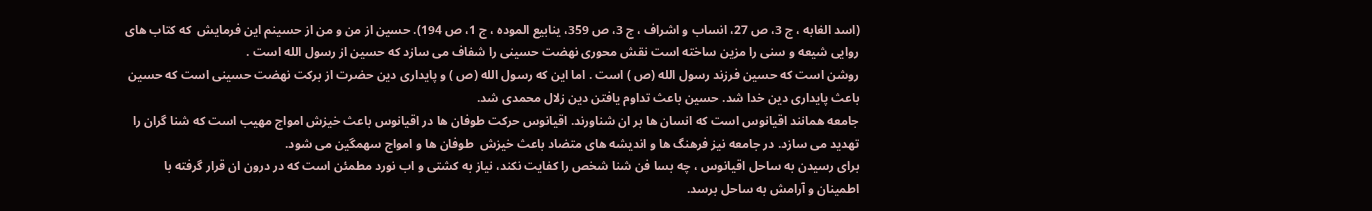(اسد الغابه ، ج 3، ص 27، انساب و اشراف ، ج 3، ص 359، ينابيع الموده ، ج 1، ص 194). حسين از من و من از حسينم اين فرمايش ‍ كه كتاب هاى روايى شيعه و سنى را مزين ساخته است نقش محورى نهضت حسينى را شفاف مى سازد كه حسين از رسول الله است .
روشن است كه حسين فرزند رسول الله (ص ) است . اما اين كه رسول الله (ص ) و پايدارى دين حضرت از بركت نهضت حسينى است كه حسين باعث پايدارى دين خدا شد. حسين باعث تداوم يافتن دين زلال محمدى شد.
جامعه همانند اقيانوس است كه انسان ها بر ان شناورند. اقيانوس حركت طوفان ها در اقيانوس باعث خيزش امواج مهيب است كه شنا گران را تهديد مى سازد. در جامعه نيز فرهنگ ها و انديشه هاى متضاد باعث خيزش ‍ طوفان ها و امواج سهمگين مى شود.
براى رسيدن به ساحل اقيانوس ، چه بسا فن شنا شخص را كفايت نكند، نياز به كشتى و اب نورد مطمئن است كه در درون ان قرار گرفته با اطمينان و آرامش به ساحل برسد.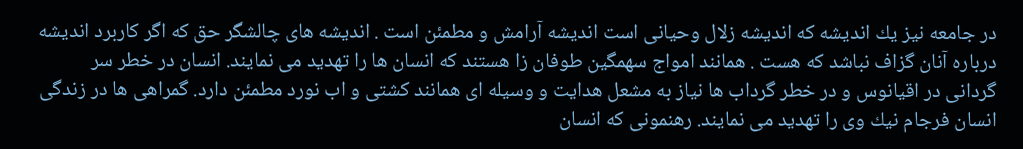در جامعه نيز يك انديشه كه انديشه زلال وحيانى است انديشه آرامش و مطمئن است . انديشه هاى چالشگر حق كه اگر كاربرد انديشه درباره آنان گزاف نباشد كه هست . همانند امواج سهمگين طوفان زا هستند كه انسان ها را تهديد مى نمايند. انسان در خطر سر گردانى در اقيانوس و در خطر گرداب ها نياز به مشعل هدايت و وسيله اى همانند كشتى و اب نورد مطمئن دارد. گمراهى ها در زندگى انسان فرجام نيك وى را تهديد مى نمايند. رهنمونى كه انسان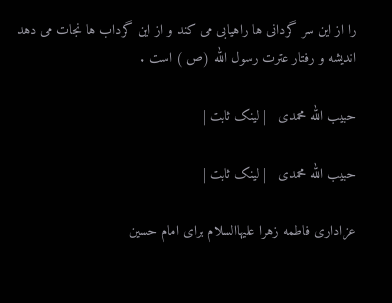را از اين سر گردانى ها راهيابى مى كند و از اين گرداب ها نجات مى دهد انديشه و رفتار عترت رسول الله (ص ) است .

حبیب الله محمدی   | لینک ثابت |

حبیب الله محمدی   | لینک ثابت |

عزاداری فاطمه زهرا عليهاالسلام براى امام حسين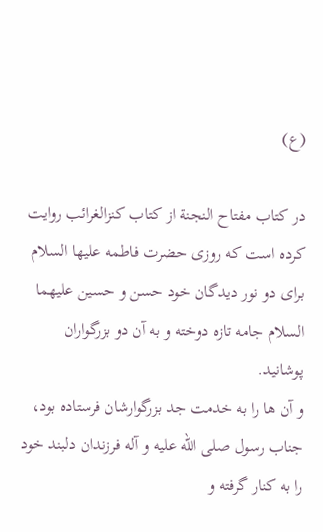(ع)

در كتاب مفتاح النجنة از كتاب كنزالغرائب روايت كرده است كه روزى حضرت فاطمه عليها السلام براى دو نور ديدگان خود حسن و حسين عليهما السلام جامه تازه دوخته و به آن دو بزرگواران پوشانيد.
و آن ها را به خدمت جد بزرگوارشان فرستاده بود، جناب رسول صلى الله عليه و آله فرزندان دلبند خود را به كنار گرفته و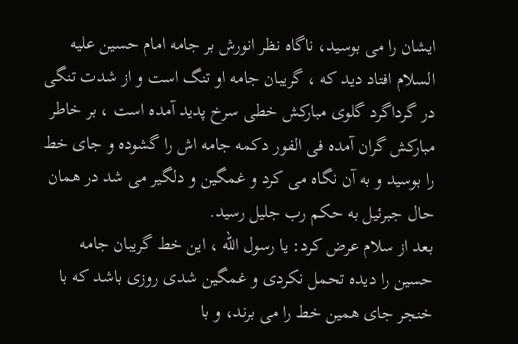ايشان را مى بوسيد، ناگاه نظر انورش بر جامه امام حسين عليه السلام افتاد ديد كه ، گريبان جامه او تنگ است و از شدت تنگى در گرداگرد گلوى مباركش خطى سرخ پديد آمده است ، بر خاطر مباركش گران آمده فى الفور دكمه جامه اش را گشوده و جاى خط را بوسيد و به آن نگاه مى كرد و غمگين و دلگير مى شد در همان حال جبرئيل به حكم رب جليل رسيد.
بعد از سلام عرض كرد: يا رسول الله ، اين خط گريبان جامه حسين را ديده تحمل نكردى و غمگين شدى روزى باشد كه با خنجر جاى همين خط را مى برند، و با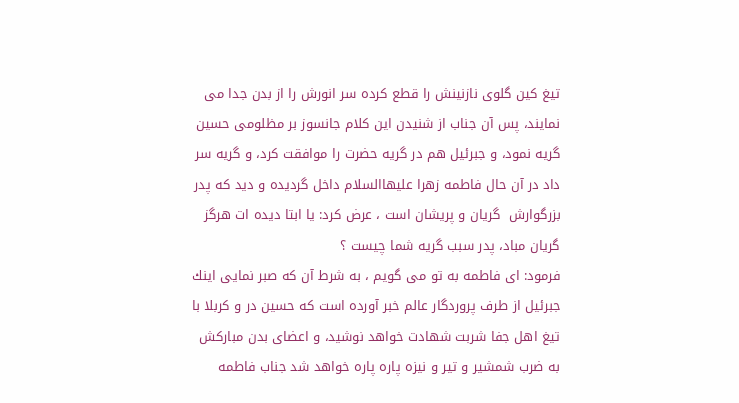تيغ كين گلوى نازنينش را قطع كرده سر انورش را از بدن جدا مى نمايند، پس آن جناب از شنيدن اين كلام جانسوز بر مظلومى حسين گريه نمود، و جبرئيل هم در گريه حضرت را موافقت كرد، و گريه سر داد در آن حال فاطمه زهرا عليهاالسلام داخل گرديده و ديد كه پدر بزرگوارش ‍ گريان و پريشان است ، عرض كرد: يا ابتا ديده ات هرگز گريان مباد، پدر سبب گريه شما چيست ؟
فرمود: اى فاطمه به تو مى گويم ، به شرط آن كه صبر نمايى اينك جبرئيل از طرف پروردگار عالم خبر آورده است كه حسين در و كربلا با تيغ اهل جفا شربت شهادت خواهد نوشيد، و اعضاى بدن مباركش به ضرب شمشير و تير و نيزه پاره پاره خواهد شد جناب فاطمه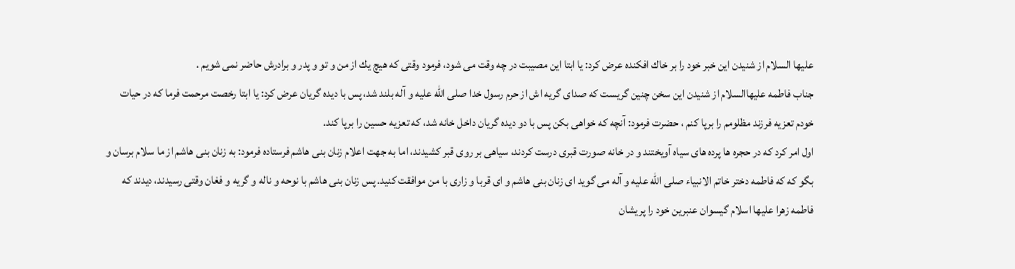عليها السلام از شنيدن اين خبر خود را بر خاك افكنده عرض كرد: يا ابتا اين مصيبت در چه وقت مى شود، فرمود وقتى كه هيچ يك از من و تو و پدر و برادرش حاضر نمى شويم .
جناب فاطمه عليهاالسلام از شنيدن اين سخن چنين گريست كه صداى گريه اش از حرم رسول خدا صلى الله عليه و آله بلند شد، پس با ديده گريان عرض كرد: يا ابتا رخصت مرحمت فرما كه در حيات خودم تعزيه فرزند مظلومم را برپا كنم ، حضرت فرمود: آنچه كه خواهى بكن پس با دو ديده گريان داخل خانه شد، كه تعزيه حسين را برپا كند.
اول امر كرد كه در حجره ها پرده هاى سياه آويختند و در خانه صورت قبرى درست كردند، سياهى بر روى قبر كشيدند، اما به جهت اعلام زنان بنى هاشم فرستاده فرمود: به زنان بنى هاشم از ما سلام برسان و بگو كه كه فاطمه دختر خاتم الانبياء صلى الله عليه و آله مى گويد اى زنان بنى هاشم و اى قربا و زارى با من موافقت كنيد. پس زنان بنى هاشم با نوحه و ناله و گريه و فغان وقتى رسيدند، ديدند كه فاطمه زهرا عليها اسلام گيسوان عنبرين خود را پريشان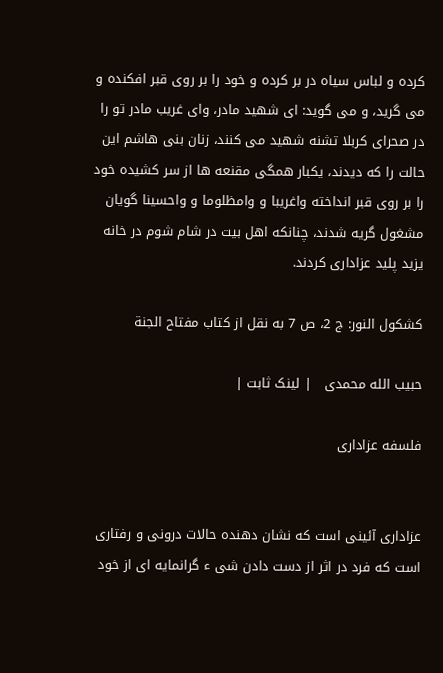كرده و لباس سياه در بر كرده و خود را بر روى قبر افكنده و مى گريد، و مى گويد: اى شهيد مادر، واى غريب مادر تو را در صحراى كربلا تشنه شهيد مى كنند، زنان بنى هاشم اين حالت را كه ديدند، يكبار همگى مقنعه ها از سر كشيده خود را بر روى قبر انداخته واغريبا و وامظلوما و واحسينا گويان مشغول گريه شدند، چنانكه اهل بيت در شام شوم در خانه يزيد پليد عزادارى كردند.

كشكول النور: ج 2، ص 7 به نقل از كتاب مفتاح الجنة

حبیب الله محمدی   | لینک ثابت |

فلسفه عزادارى


عزادارى آئينى است كه نشان دهنده حالات درونى و رفتارى است كه فرد در اثر از دست دادن شى ء گرانمايه اى از خود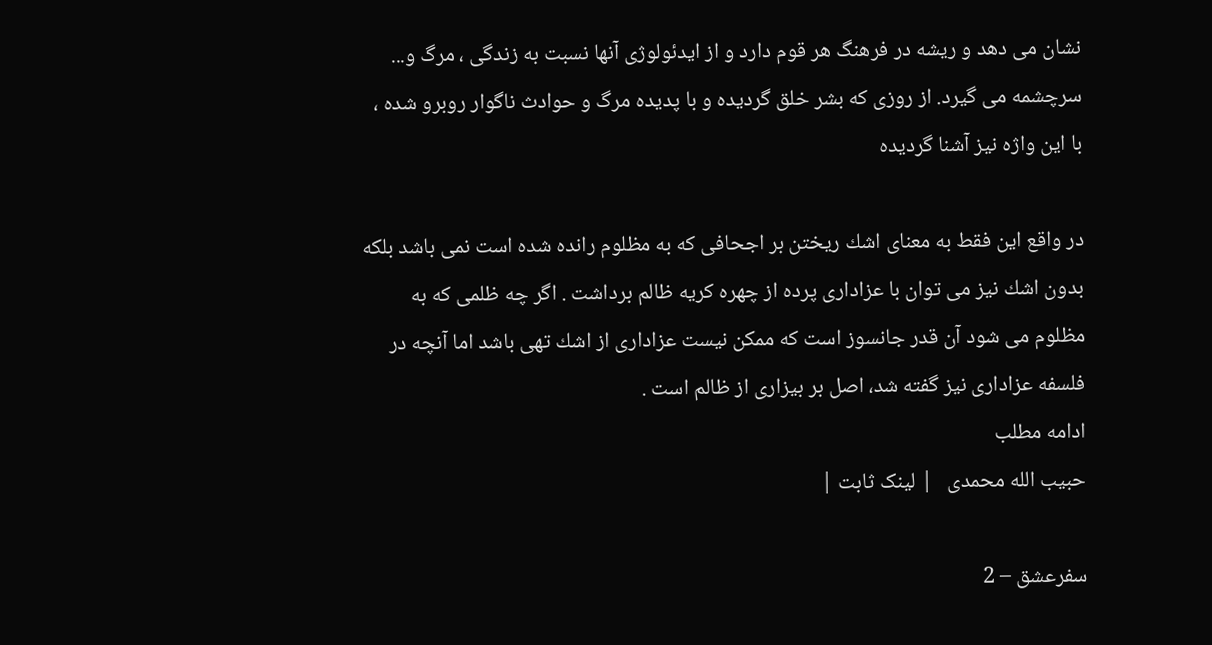نشان مى دهد و ريشه در فرهنگ هر قوم دارد و از ايدئولوژى آنها نسبت به زندگى ، مرگ و... سرچشمه مى گيرد. از روزى كه بشر خلق گرديده و با پديده مرگ و حوادث ناگوار روبرو شده ، با اين واژه نيز آشنا گرديده

در واقع اين فقط به معناى اشك ريختن بر اجحافى كه به مظلوم رانده شده است نمى باشد بلكه بدون اشك نيز مى توان با عزادارى پرده از چهره كريه ظالم برداشت . اگر چه ظلمى كه به مظلوم مى شود آن قدر جانسوز است كه ممكن نيست عزادارى از اشك تهى باشد اما آنچه در فلسفه عزادارى نيز گفته شد، اصل بر بیزاری از ظالم است .
ادامه مطلب
حبیب الله محمدی   | لینک ثابت |

سفرعشق – 2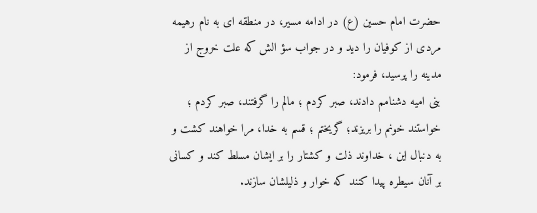حضرت امام حسین (ع) در ادامه مسير، در منطقه اى به نام رهيمه مردى از كوفيان را ديد و در جواب سؤ الش كه علت خروج از مدينه را پرسيد، فرمود:
بنى اميه دشنامم دادند، صبر كردم ؛ مالم را گرفتند، صبر كردم ؛ خواستند خونم را بريزند؛ گريختم ؛ قسم به خدا، مرا خواهند كشت و به دنبال اين ، خداوند ذلت و كشتار را بر ايشان مسلط كند و كسانى بر آنان سيطره پيدا كنند كه خوار و ذليلشان سازند.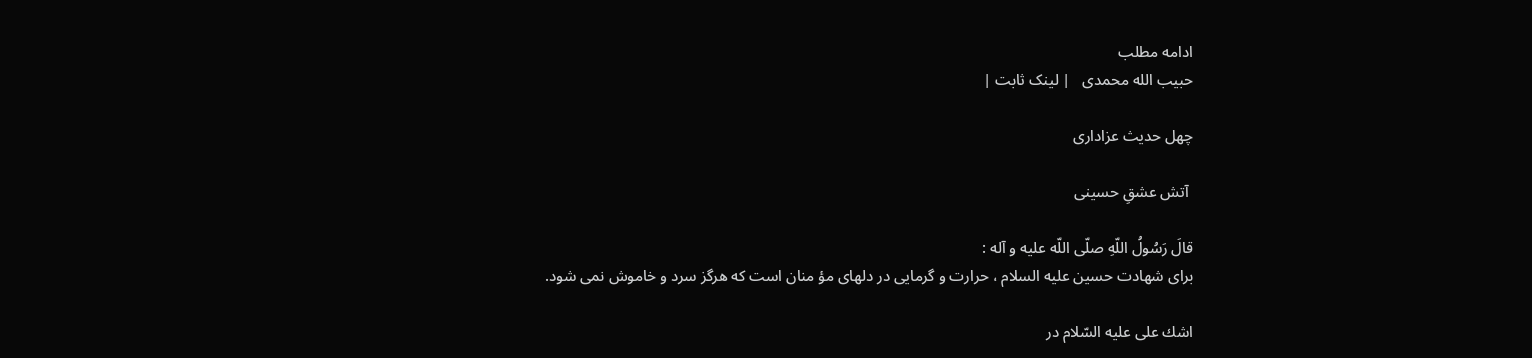ادامه مطلب
حبیب الله محمدی   | لینک ثابت |

چهل حدیث عزاداری

 آتش عشقِ حسينى

قالَ رَسُولُ اللّهِ صلّى اللّه عليه و آله :
براى شهادت حسين عليه السلام ، حرارت و گرمايى در دلهاى مؤ منان است كه هرگز سرد و خاموش نمى شود.

اشك على عليه السّلام در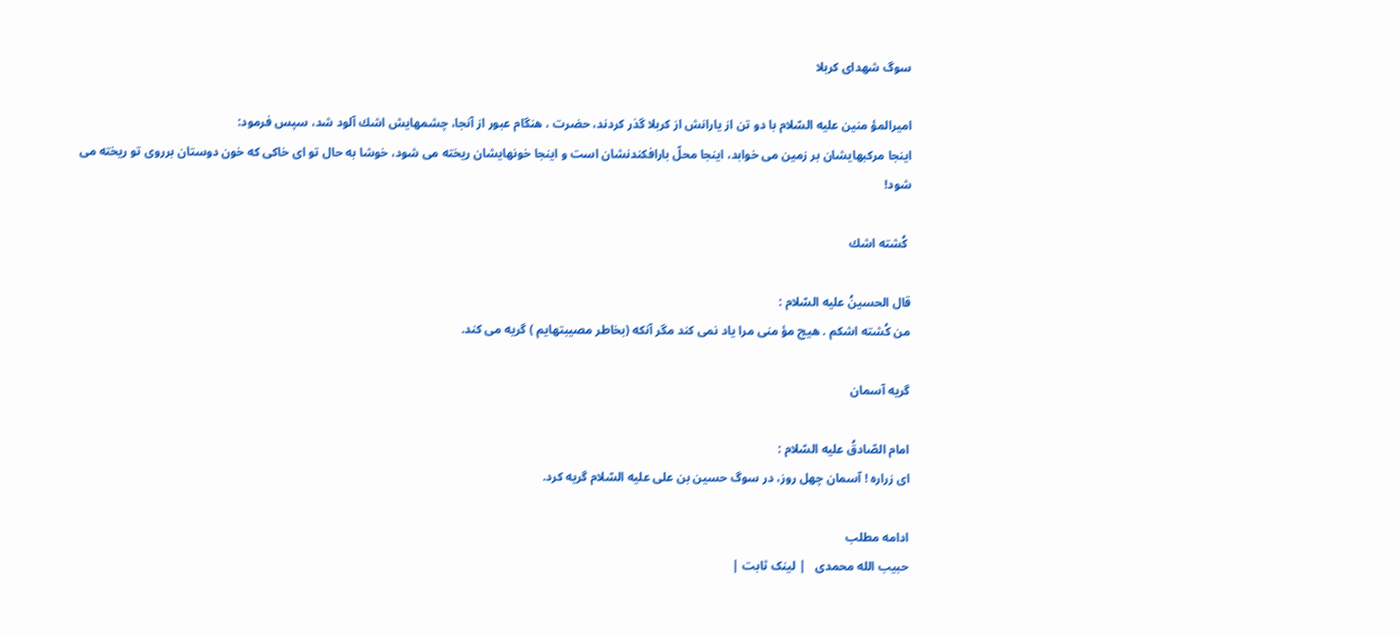سوگ شهداى كربلا

اميرالمؤ منين عليه السّلام با دو تن از يارانش از كربلا گذر كردند، حضرت ، هنگام عبور از آنجا، چشمهايش اشك آلود شد، سپس فرمود:
اينجا مركبهايشان بر زمين مى خوابد، اينجا محلّ بارافكندنشان است و اينجا خونهايشان ريخته مى شود، خوشا به حال تو اى خاكى كه خون دوستان برروى تو ريخته مى شود!

 كُشته اشك

قال الحسينُ عليه السّلام :
من كُشته اشكم . هيچ مؤ منى مرا ياد نمى كند مگر آنكه (بخاطر مصيبتهايم ) گريه مى كند.

گريه آسمان

امام الصّادقُ عليه السّلام :
اى زراره ! آسمان چهل روز، در سوگ حسين بن على عليه السّلام گريه كرد.

ادامه مطلب
حبیب الله محمدی   | لینک ثابت |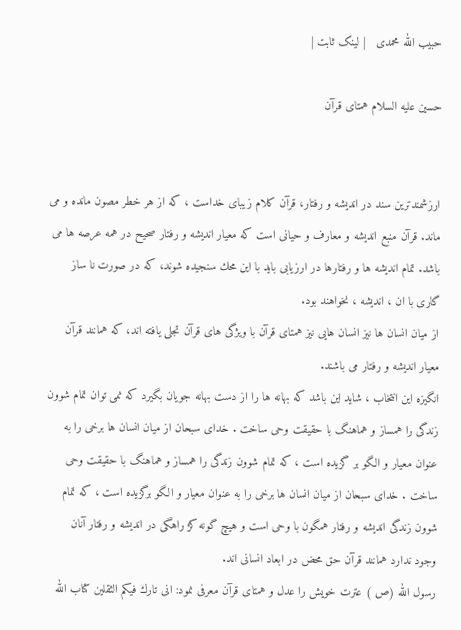حبیب الله محمدی   | لینک ثابت |

حسين عليه السلام همتاى قرآن


ارزشمندترين سند در انديشه و رفتار، قرآن كلام زيباى خداست ، كه از هر خطر مصون مانده و مى ماند. قرآن منبع انديشه و معارف و حيانى است كه معيار انديشه و رفتار صحيح در همه عرصه ها مى باشد. تمام انديشه ها و رفتارها در ارزيابى بايد با اين محك سنجيده شوند، كه در صورت نا ساز گارى با ان ، انديشه ، نخواهند بود.
از ميان انسان ها نيز انسان هايى نيز همتاى قرآن با ويژگى هاى قرآن تجلى يافته اند، كه همانند قرآن معيار انديشه و رفتار مى باشند.
انگيزه اين انتخاب ، شايد اين باشد كه بهانه ها را از دست بهانه جويان بگيرد كه نمى توان تمام شوون زندگى را همساز و هماهنگ با حقيقت وحى ساخت . خداى سبحان از ميان انسان ها برخى را به عنوان معيار و الگو بر گزيده است ، كه تمام شوون زندگى را همساز و هماهنگ با حقيقت وحى ساخت . خداى سبحان از ميان انسان ها برخى را به عنوان معيار و الگو برگزيده است ، كه تمام شوون زندگى انديشه و رفتار همگون با وحى است و هيچ گونه كژ راهگى در انديشه و رفتار آنان وجود ندارد همانند قرآن حق محض در ابعاد انسانى اند.
رسول الله (ص ) عترت خويش را عدل و همتاى قرآن معرفى نمود: انى تارك فيكم الثقلين كتاب الله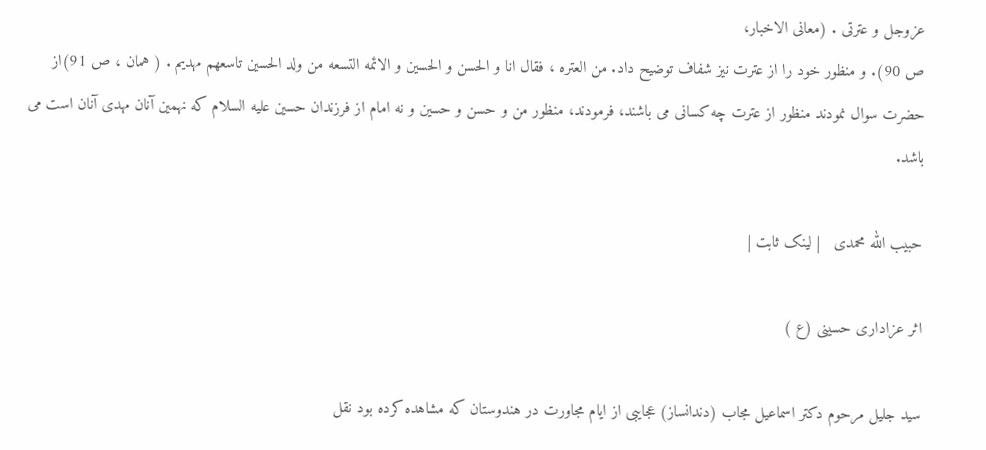عزوجل و عترتى . (معانى الاخبار،
ص 90). و منظور خود را از عترت نيز شفاف توضيح داد. من العتره ، فقال انا و الحسن و الحسين و الائمه التسعه من ولد الحسين تاسعهم مهديم . ( همان ، ص 91)از حضرت سوال نمودند منظور از عترت چه كسانى مى باشند، فرمودند، منظور من و حسن و حسين و نه امام از فرزندان حسين عليه السلام كه نهمين آنان مهدى آنان است مى باشد.

حبیب الله محمدی   | لینک ثابت |

اثر عزادارى حسينى (ع )

سيد جليل مرحوم دكتر اسماعيل مجاب (دندانساز) عجايبى از ايام مجاورت در هندوستان كه مشاهده كرده بود نقل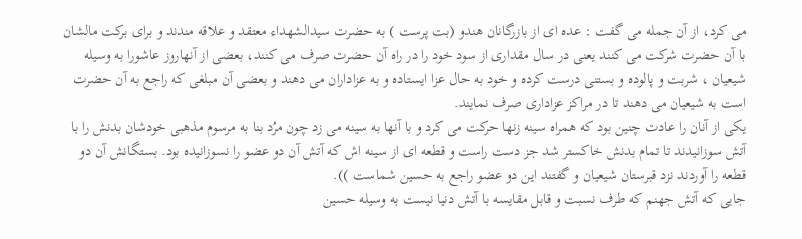مى كرد، از آن جمله مى گفت : عده اى از بازرگانان هندو (بت پرست ) به حضرت سيدالشهداء معتقد و علاقه مندند و براى بركت مالشان با آن حضرت شركت مى كنند يعنى در سال مقدارى از سود خود را در راه آن حضرت صرف مى كنند، بعضى از آنهاروز عاشورا به وسيله شيعيان ، شربت و پالوده و بستنى درست كرده و خود به حال عزا ايستاده و به عزاداران مى دهند و بعضى آن مبلغى كه راجع به آن حضرت است به شيعيان مى دهند تا در مراكز عزادارى صرف نمايند.
يكى از آنان را عادت چنين بود كه همراه سينه زنها حركت مى كرد و با آنها به سينه مى زد چون مرُد بنا به مرسوم مذهبى خودشان بدنش را با آتش سوزانيدند تا تمام بدنش خاكستر شد جز دست راست و قطعه اى از سينه اش كه آتش آن دو عضو را نسوزانيده بود. بستگانش آن دو قطعه را آوردند نزد قبرستان شيعيان و گفتند اين دو عضو راجع به حسين شماست )).
جايى كه آتش جهنم كه طرف نسبت و قابل مقايسه با آتش دنيا نيست به وسيله حسين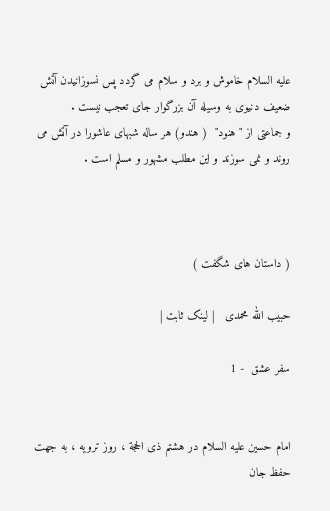عليه السلام خاموش و برد و سلام مى گردد پس نسوزانيدن آتش ضعيف دنيوى به وسيله آن بزرگوار جاى تعجب نيست .
و جماعتى از "هنود"  ( هندو) هر ساله شبهاى عاشورا در آتش مى روند و نمى سوزند و اين مطلب مشهور و مسلم است .



( داستان های شگفت )

حبیب الله محمدی   | لینک ثابت |

سفر عشق  - 1


امام حسين عليه السلام در هشتم ذى الحجة ، روز ترويه ، به جهت حفظ جان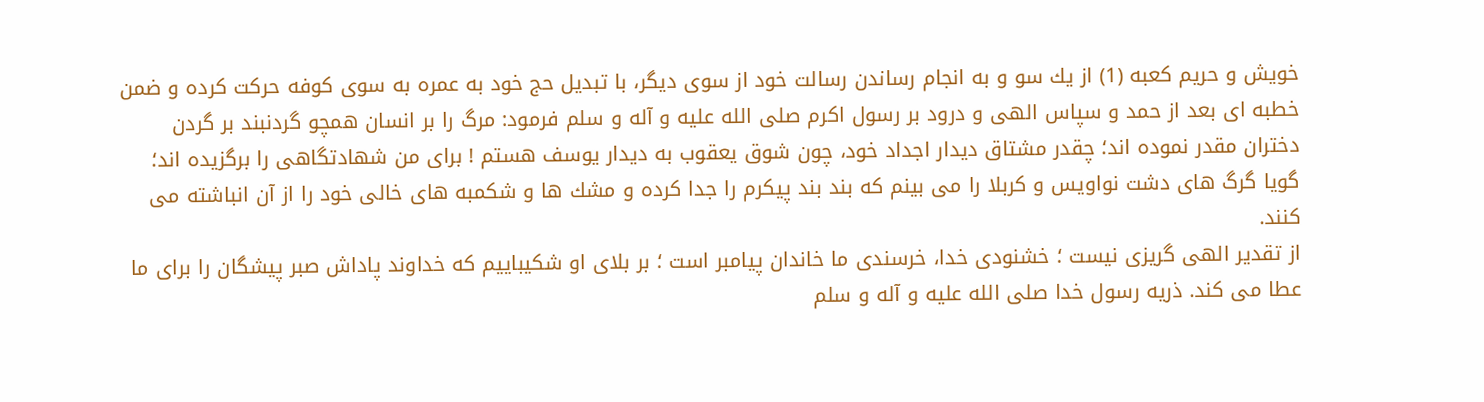خويش و حريم كعبه (1) از يك سو و به انجام رساندن رسالت خود از سوى ديگر، با تبديل حج خود به عمره به سوى كوفه حركت كرده و ضمن خطبه اى بعد از حمد و سپاس الهى و درود بر رسول اكرم صلى الله عليه و آله و سلم فرمود: مرگ را بر انسان همچو گردنبند بر گردن دختران مقدر نموده اند؛ چقدر مشتاق ديدار اجداد خود، چون شوق يعقوب به ديدار يوسف هستم ! براى من شهادتگاهى را برگزيده اند؛ گويا گرگ هاى دشت نواويس و كربلا را مى بينم كه بند بند پيكرم را جدا كرده و مشك ها و شكمبه هاى خالى خود را از آن انباشته مى كنند.
از تقدير الهى گريزى نيست ؛ خشنودى خدا، خرسندى ما خاندان پيامبر است ؛ بر بلاى او شكيباييم كه خداوند پاداش صبر پيشگان را براى ما عطا مى كند. ذريه رسول خدا صلى الله عليه و آله و سلم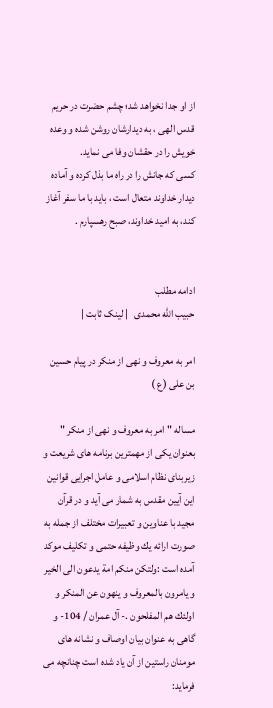از او جدا نخواهد شد؛ چشم حضرت در حريم قدس الهى ، به ديدارشان روشن شده و وعده خويش را در حقشان وفا مى نمايد.
كسى كه جانش را در راه ما بذل كرده و آماده ديدار خداوند متعال است ، بايد با ما سفر آغاز كند، به اميد خداوند، صبح رهسپارم .


ادامه مطلب
حبیب الله محمدی   | لینک ثابت |

امر به معروف و نهى از منكر در پيام حسين بن على (ع )

مساله " امر به معروف و نهى از منكر " بعنوان يكى از مهمترين برنامه هاى شريعت و زيربناى نظام اسلامى و عامل اجرايى قوانين اين آيين مقدس به شمار مى آيد و در قرآن مجيد با عناوين و تعبيرات مختلف از جمله به صورت ارائه يك وظيفه حتمى و تكليف موكد آمده است :ولتكن منكم امة يدعون الى الخير و يامرون بالمعروف و ينهون عن المنكر و اولئك هم المفلحون .- آل عمران / 104- و گاهى به عنوان بيان اوصاف و نشانه هاى مومنان راستين از آن ياد شده است چنانچه مى فرمايد: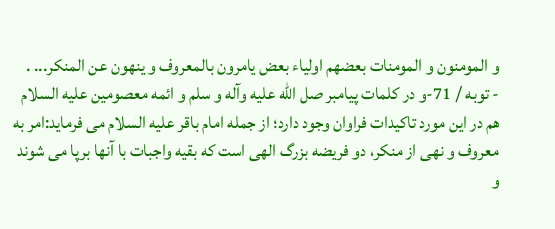و المومنون و المومنات بعضهم اولياء بعض يامرون بالمعروف و ينهون عن المنكر... .
- توبه / 71-و در كلمات پيامبر صل الله عليه وآله و سلم و ائمه معصومين عليه السلام هم در اين مورد تاكيدات فراوان وجود دارد؛ از جمله امام باقر عليه السلام مى فرمايد:امر به معروف و نهى از منكر، دو فريضه بزرگ الهى است كه بقيه واجبات با آنها برپا مى شوند و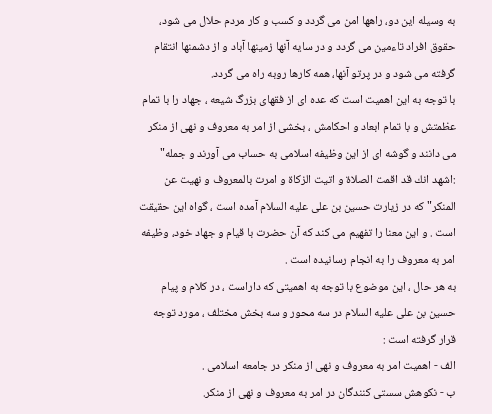به وسيله اين دو، راهها امن مى گردد و كسب و كار مردم حلال مى شود، حقوق افراد تاءمين مى گردد و در سايه آنها زمينها آباد و از دشمنها انتقام گرفته مى شود و در پرتو آنها، همه كارها روبه راه مى گردد.
با توجه به اين اهميت است كه عده اى از فقهاى بزرگ شيعه ، جهاد را با تمام عظمتش و با تمام ابعاد و احكامش ، بخشى از امر به معروف و نهى از منكر مى دانند و گوشه اى از اين وظيفه اسلامى به حساب مى آورند و جمله" :اشهد انك قد اقمت الصلاة و اتيت الزكاة و امرت بالمعروف و نهيت عن المنكر" كه در زيارت حسين بن على عليه السلام آمده است ، گواه اين حقيقت است . و اين معنا را تفهيم مى كند كه آن حضرت با قيام و جهاد خود، وظيفه امر به معروف را به انجام رسانيده است .
به هر حال ، اين موضوع با توجه به اهميتى كه داراست ، در كلام و پيام حسين بن على عليه السلام در سه محور و سه بخش مختلف ، مورد توجه قرار گرفته است :
الف - اهميت امر به معروف و نهى از منكر در جامعه اسلامى .
ب - نكوهش سستى كنندگان در امر به معروف و نهى از منكر.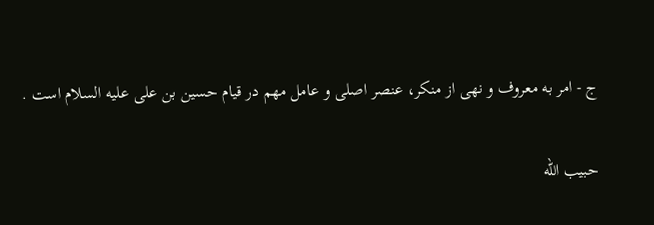ج - امر به معروف و نهى از منكر، عنصر اصلى و عامل مهم در قيام حسين بن على عليه السلام است .

حبیب الله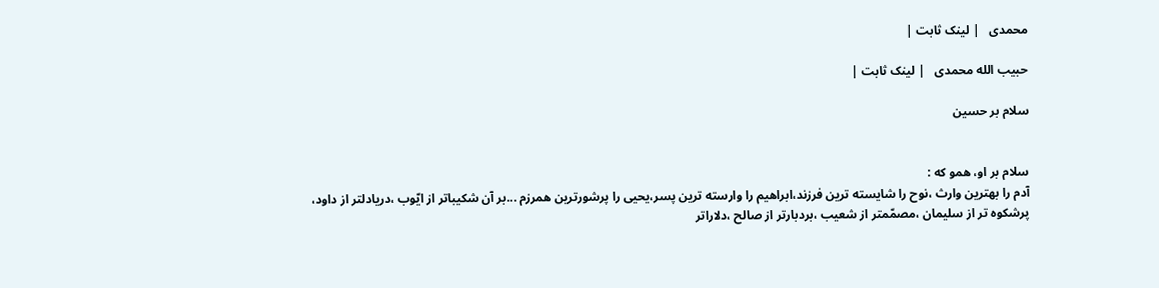محمدی   | لینک ثابت |

حبیب الله محمدی   | لینک ثابت |

سلام بر حسين


سلام بر او، همو كه :
آدم را بهترين وارث ،نوح را شايسته ترين فرزند،ابراهيم را وارسته ترين پسر،يحيى را پرشورترين همرزم ...بر آن شكيباتر از ايّوب ،دريادلتر از داود،
پرشكوه تر از سليمان ،مصمّمتر از شعيب ،بردبارتر از صالح ،دلاراتر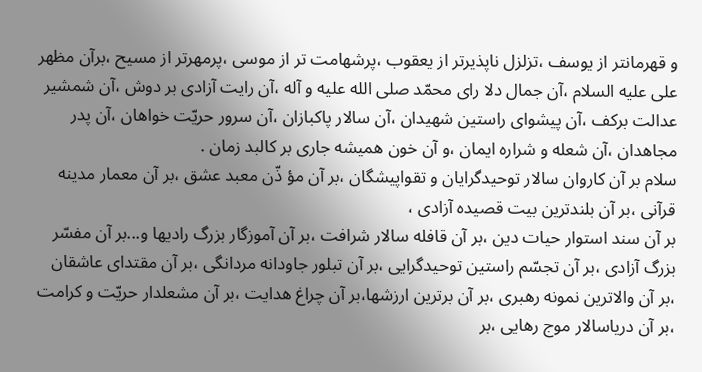و قهرمانتر از يوسف ،تزلزل ناپذيرتر از يعقوب ،پرشهامت تر از موسى ،پرمهرتر از مسيح ،برآن مظهر على عليه السلام ،آن جمال دلا راى محمّد صلى الله عليه و آله ،آن رايت آزادى بر دوش ،آن شمشير عدالت بركف ،آن پيشواى راستين شهيدان ،آن سالار پاكبازان ،آن سرور حريّت خواهان ،آن پدر مجاهدان ،آن شعله و شراره ايمان ،و آن خون هميشه جارى بر كالبد زمان .
سلام بر آن كاروان سالار توحيدگرايان و تقواپيشگان ،بر آن مؤ ذّن معبد عشق ،بر آن معمار مدينه قرآنى ،بر آن بلندترين بيت قصيده آزادى ،
بر آن سند استوار حيات دين ،بر آن قافله سالار شرافت ،بر آن آموزگار بزرگ راديها و...بر آن مفسّر بزرگ آزادى ،بر آن تجسّم راستين توحيدگرايى ،بر آن تبلور جاودانه مردانگى ،بر آن مقتداى عاشقان ،بر آن والاترين نمونه رهبرى ،بر آن برترين ارزشها،بر آن چراغ هدايت ،بر آن مشعلدار حريّت و كرامت ،بر آن درياسالار موج رهايى ،بر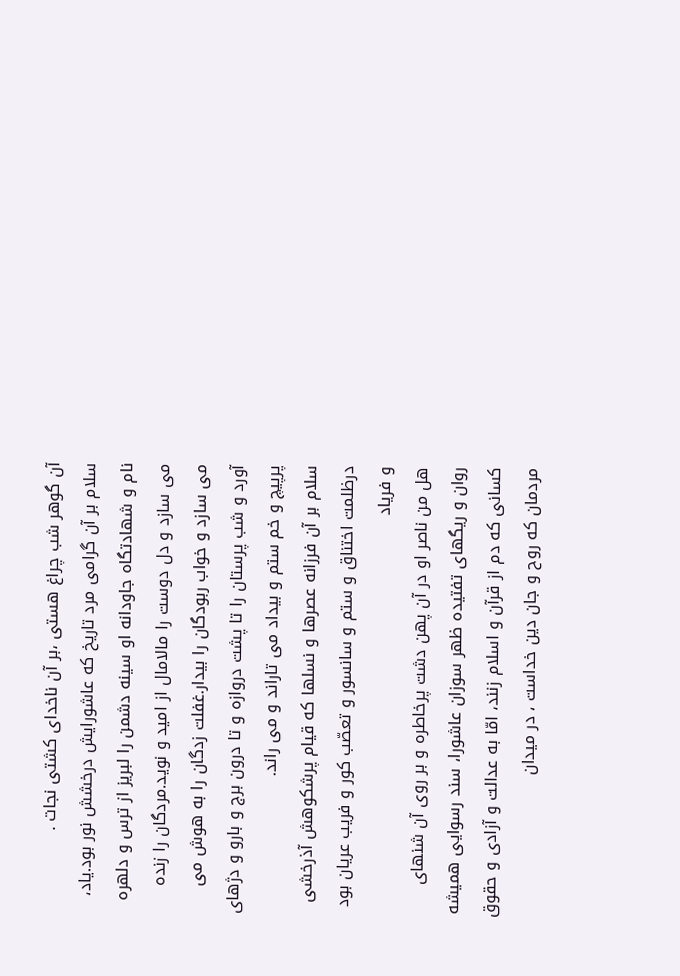آن گوهر شب چراغ هستى ،بر آن ناخداى كشتى نجات .
سلام بر آن گرامى مرد تاريخ كه عاشورايش درخشش نور بود.ياد، نام و شهادتگاه جاودانه او سينه دشمن را لبريز از ترس و دلهره مى سازد و دل دوست را مالامال از اميد و نويد.مردگان را زنده مى سازد و خواب ربودگان را بيدار.غفلت زدگان را به هوش مى آورد و شب پرستان را تا پشت دروازه و تا درون برج و بارو و دژهاى پرپيچ و خم ستم و بيداد مى تاراند و مى راند.
سلام بر آن فرزانه عصرها و نسلها كه قيام پرشكوهش آذرخشى درظلمت اختناق و ستم و سانسور و تعصّب كور و فريب عريان بود و فرياد
هل من ناصر او در آن پهن دشت پرخاطره و بر روى آن شنهاى روان و ريگهاى تفتيده ظهر سوزان عاشورا، سند رسوايى هميشه كسانى كه دم از قرآن و اسلام زنند، امّا به عدالت و آزادى و حقوق مردمان كه روح و جان دين خداست ، در ميدان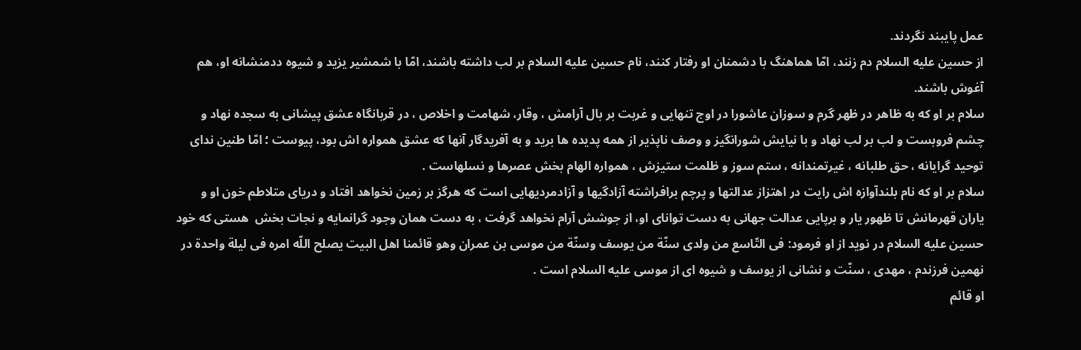عمل پايبند نگردند.
از حسين عليه السلام دم زنند، امّا هماهنگ با دشمنان او رفتار كنند، نام حسين عليه السلام بر لب داشته باشند، امّا با شمشير يزيد و شيوه ددمنشانه او، هم آغوش باشند.
سلام بر او كه به ظاهر در ظهر گرم و سوزان عاشورا در اوج تنهايى و غربت بر بال آرامش ، وقار، شهامت و اخلاص ، در قربانگاه عشق پيشانى به سجده نهاد و چشم فروبست و لب بر لب نهاد و با نيايش شورانگيز و وصف ناپذير از همه پديده ها بريد و به آفريدگار آنها كه عشق همواره اش بود، پيوست ؛ امّا طنين نداى توحيد گرايانه ، حق طلبانه ، غيرتمندانه ، ستم سوز و ظلمت ستيزش ، همواره الهام بخش عصرها و نسلهاست .
سلام بر او كه نام بلندآوازه اش رايت در اهتزاز عدالتها و پرچم برافراشته آزادگيها و آزادمرديهايى است كه هرگز بر زمين نخواهد افتاد و درياى متلاطم خون او و ياران قهرمانش تا ظهور يار و برپايى عدالت جهانى به دست تواناى او، از جوشش آرام نخواهد گرفت ، به دست همان وجود گرانمايه و نجات بخش ‍ هستى كه خود حسين عليه السلام در نويد از او فرمود: فى التّاسع من ولدى سنّة من يوسف وسنّة من موسى بن عمران وهو قائمنا اهل البيت يصلح اللّه امره فى ليلة واحدة در نهمين فرزندم ، مهدى ، سنّت و نشانى از يوسف و شيوه اى از موسى عليه السلام است .
او قائم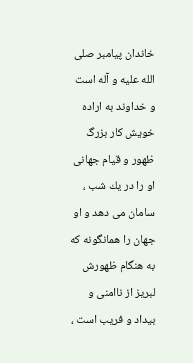خاندان پيامبر صلى الله عليه و آله است و خداوند به اراده خويش كار بزرگ ظهور و قيام جهانى او را در يك شب ، سامان مى دهد و او جهان را همانگونه كه به هنگام ظهورش لبريز از ناامنى و بيداد و فريب است ،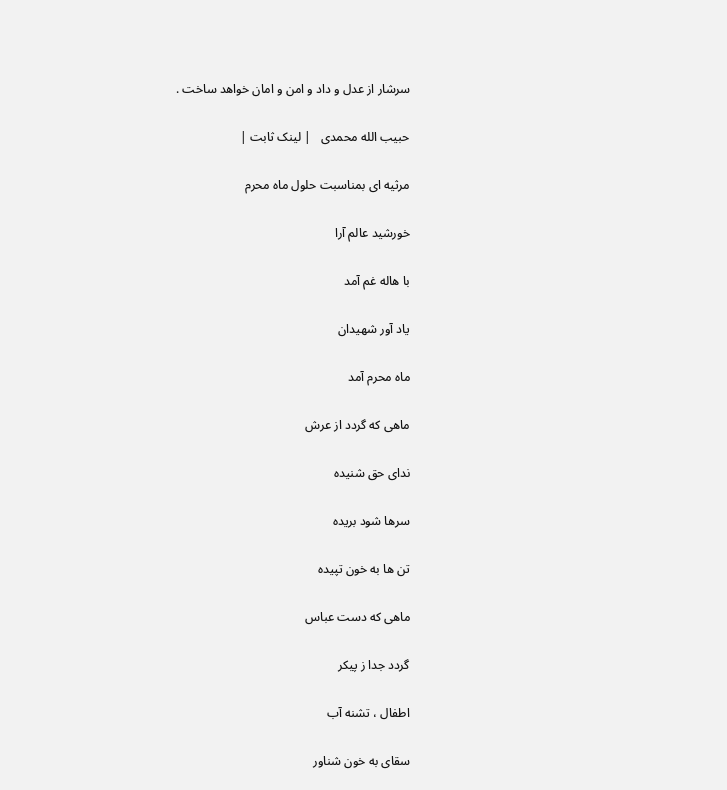سرشار از عدل و داد و امن و امان خواهد ساخت .

حبیب الله محمدی   | لینک ثابت |

مرثيه اى بمناسبت حلول ماه محرم

خورشيد عالم آرا

با هاله غم آمد

ياد آور شهيدان

ماه محرم آمد

ماهى كه گردد از عرش

نداى حق شنيده

سرها شود بريده

تن ها به خون تپيده

ماهى كه دست عباس

گردد جدا ز پيكر

اطفال ، تشنه آب

سقاى به خون شناور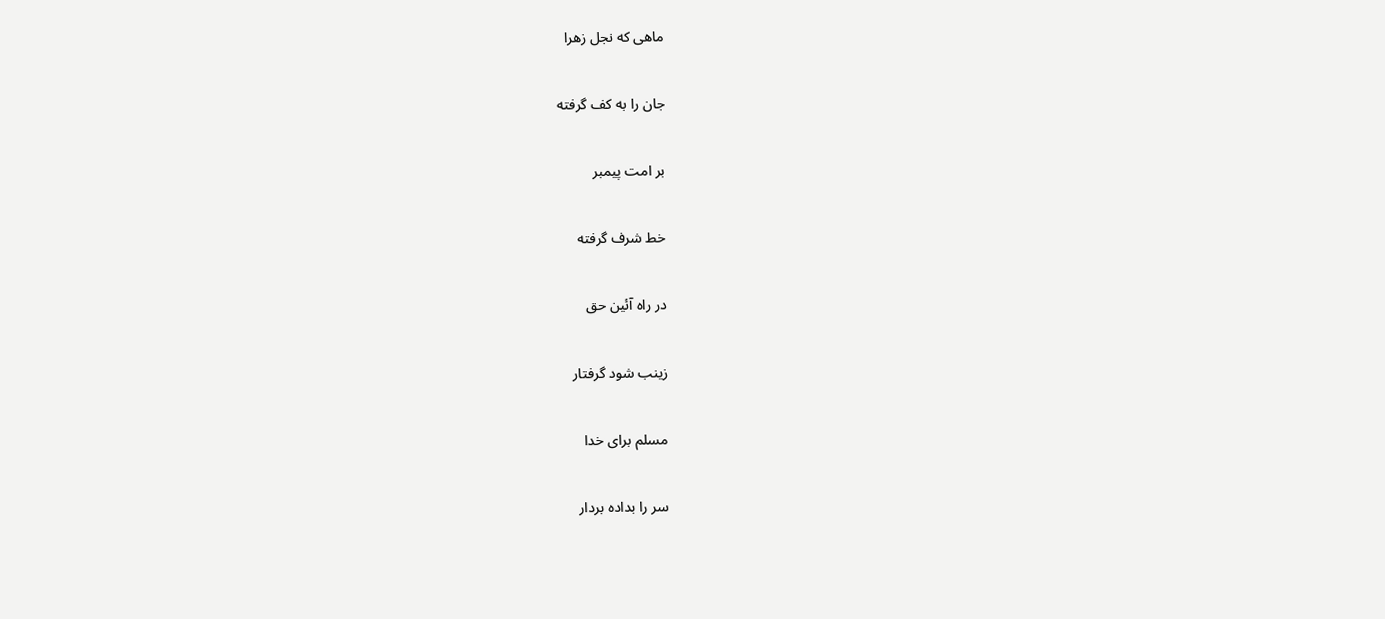ماهى كه نجل زهرا

جان را به كف گرفته

بر امت پيمبر

خط شرف گرفته

در راه آئين حق

زينب شود گرفتار

مسلم براى خدا

سر را بداده بردار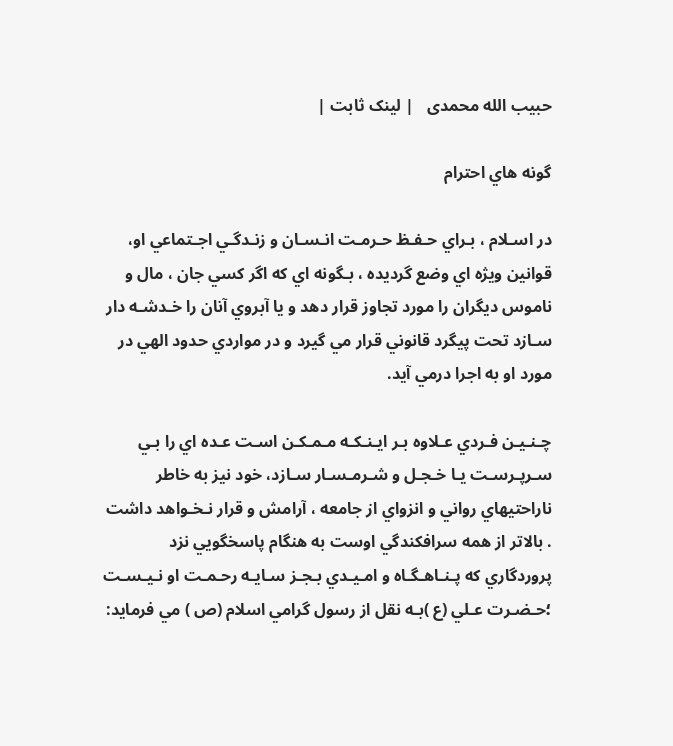حبیب الله محمدی   | لینک ثابت |

گونه هاي احترام

در اسـلام ، بـراي حـفـظ حـرمـت انـسـان و زنـدگـي اجـتماعي او، قوانين ويژه اي وضع گرديده ، بـگونه اي كه اگر كسي جان ، مال و ناموس ديگران را مورد تجاوز قرار دهد و يا آبروي آنان را خـدشـه دار سـازد تحت پيگرد قانوني قرار مي گيرد و در مواردي حدود الهي در مورد او به اجرا درمي آيد.

چـنـيـن فـردي عـلاوه بـر ايـنـكـه مـمـكـن اسـت عـده اي را بـي سـرپـرسـت يـا خـجـل و شـرمـسـار سـازد، خود نيز به خاطر ناراحتيهاي رواني و انزواي از جامعه ، آرامش و قرار نـخـواهد داشت . بالاتر از همه سرافكندگي اوست به هنگام پاسخگويي نزد پروردگاري كه پـنـاهـگـاه و امـيـدي بـجـز سـايـه رحـمـت او نـيـسـت ؛حـضـرت عـلي (ع )بـه نقل از رسول گرامي اسلام (ص ) مي فرمايد: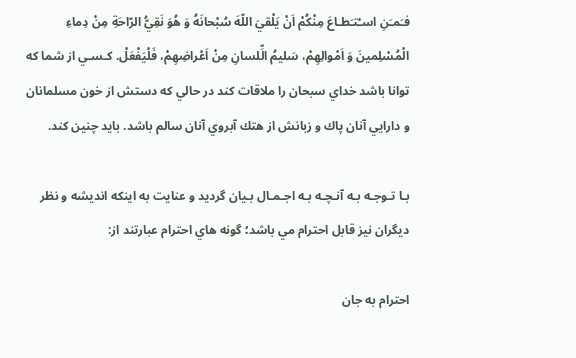فـَمـَنِ اسـْتـَطـاعَ مِنْكُمْ اَنْ يَلْقيَ اللّهَ سُبْحانَهُ وَ هُوَ نَقِيُّ الرّاحَةِ مِنْ دِماءِ الْمُسْلِمينَ وَ اَمْوالِهِمْ، سَليمُ الِّلسانِ مِنْ اَعْراضِهِمْ، فَلْيَفْعَلْ. كـسـي از شما كه توانا باشد خداي سبحان را ملاقات كند در حالي كه دستش از خون مسلمانان و دارايي آنان پاك و زبانش از هتك آبروي آنان سالم باشد. بايد چنين كند.

بـا تـوجـه بـه آنـچـه بـه اجـمـال بـيان گرديد و عنايت به اينكه انديشه و نظر ديگران نيز قابل احترام مي باشد؛ گونه هاي احترام عبارتند از:

احترام به جان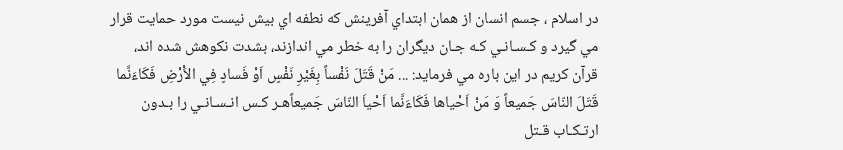در اسلام ، جسم انسان از همان ابتداي آفرينش كه نطفه اي بيش نيست مورد حمايت قرار مي گيرد و كـسـانـي كـه جـان ديگران را به خطر مي اندازند، بشدت نكوهش شده اند، قرآن كريم در اين باره مي فرمايد: ... مَنْ قَتَلَ نَفْساً بِغَيْرِ نَفْسٍ اَوْ فَسادٍ فِي الاَْرْضِ فَكَاءَنَّما قَتَلَ النّاسَ جَميعاً وَ مَنْ اَحْياها فَكَاءَنَّما اَحْياَ النّاسَ جَميعاًهـر كـس انـسـانـي را بـدون ارتـكـاب قـتل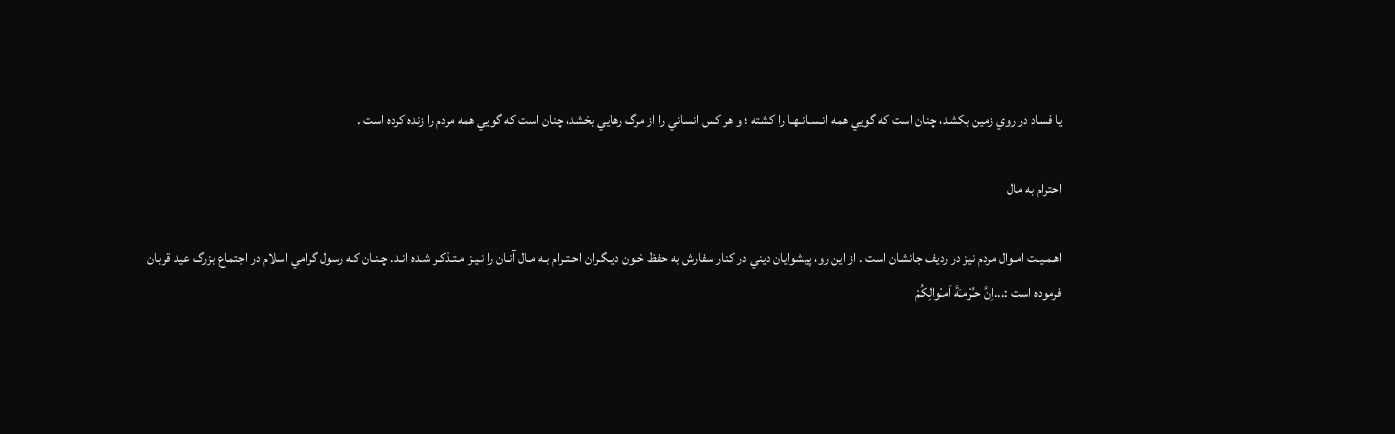يا فساد در روي زمين بكشد، چنان است كه گويي همه انـسـانـهـا را كشته ؛ و هر كس انساني را از مرگ رهايي بخشد، چنان است كه گويي همه مردم را زنده كرده است .

احترام به مال

اهـمـيـت امـوال مردم نيز در رديف جانشان است . از اين رو، پيشوايان ديني در كنار سفارش به حفظ خـون ديـگـران احـتـرام بـه مـال آنـان را نـيـز مـتـذكـر شـده انـد. چـنـان كـه رسول گرامي اسلام در اجتماع بزرگ عيد قربان فرموده است :...اِنَّ حـُرْمـَةَ اَمـْوالِكُمْ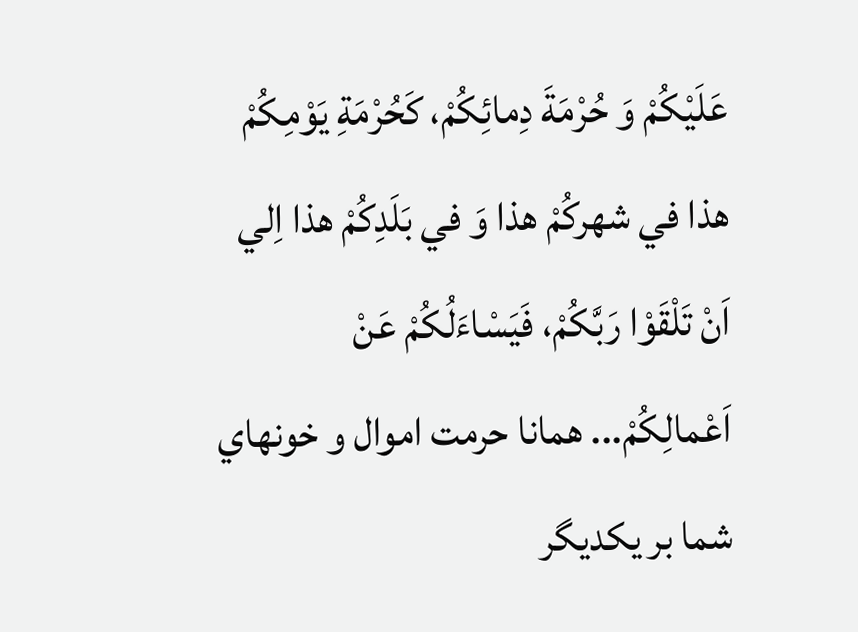عَلَيْكُمْ وَ حُرْمَةَ دِمائِكُمْ، كَحُرْمَةِ يَوْمِكُمْ هذا في شهركُمْ هذا وَ في بَلَدِكُمْ هذا اِلي اَنْ تَلْقَوْا رَبَّكُمْ، فَيَسْاءَلُكُمْ عَنْ اَعْمالِكُمْ... همانا حرمت اموال و خونهاي شما بر يكديگر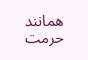همانند حرمت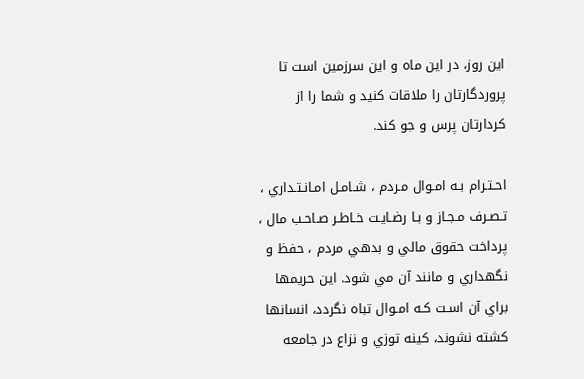اين روز، در اين ماه و اين سرزمين است تا پروردگارتان را ملاقات كنيد و شما را از كردارتان پرس و جو كند.

احـتـرام بـه امـوال مـردم ، شـامـل امـانـتـداري ، تـصـرف مـجـاز و بـا رضـايـت خـاطـر صـاحـب مال ، پرداخت حقوق مالي و بدهي مردم ، حفظ و نگهداري و مانند آن مي شود. اين حريمها براي آن اسـت كـه امـوال تباه نگردد، انسانها كشته نشوند، كينه توزي و نزاع در جامعه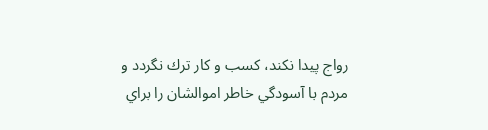رواج پيدا نكند، كسب و كار ترك نگردد و مردم با آسودگي خاطر اموالشان را براي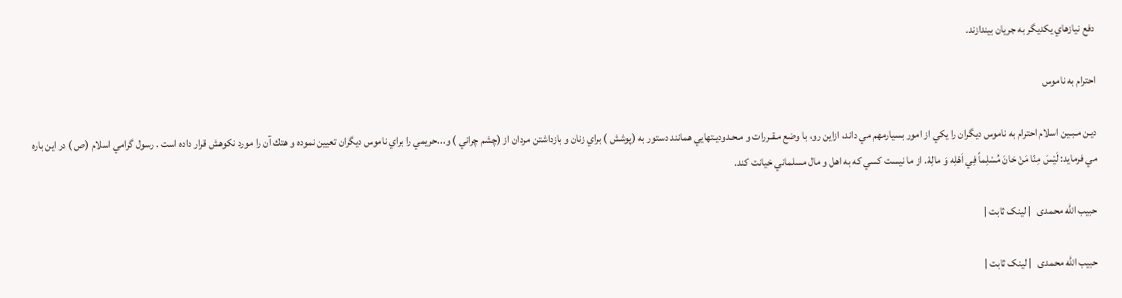دفع نيازهاي يكديگر به جريان بيندازند.

احترام به ناموس

ديـن مـبـين اسلام احترام به ناموس ديگران را يكي از امور بسيارمهم مي داند، ازاين رو، با وضع مـقـررات و مـحـدوديـتهايي همانند دستور به (پوشش ) براي زنان و بازداشتن مردان از (چشم چراني ) و...حريمي را براي ناموس ديگران تعيين نموده و هتك آن را مورد نكوهش قرار داده است . رسول گرامي اسلام (ص ) در اين باره مي فرمايد: لَيْسَ مِنّا مَنْ خانَ مُسْلِماً فِي اَهْلِه وَ مالِهْ. از ما نيست كسي كه به اهل و مال مسلماني خيانت كند.

حبیب الله محمدی   | لینک ثابت |

حبیب الله محمدی   | لینک ثابت |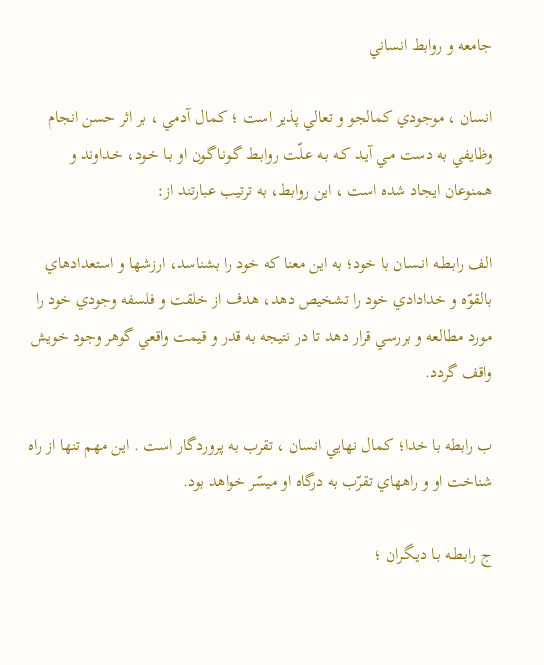جامعه و روابط انساني

انسان ، موجودي كمالجو و تعالي پذير است ؛ كمال آدمي ، بر اثر حسن انجام وظايفي به دست مـي آيـد كـه بـه عـلّت روابـط گـونـاگـون او بـا خـود، خـداوند و همنوعان ايجاد شده است ، اين روابط، به ترتيب عبارتند از:

الف رابـطـه انـسـان با خود؛ به اين معنا كه خود را بشناسد، ارزشها و استعدادهاي بالقوّه و خدادادي خود را تشخيص دهد، هدف از خلقت و فلسفه وجودي خود را مورد مطالعه و بررسي قرار دهد تا در نتيجه به قدر و قيمت واقعي گوهر وجود خويش واقف گردد.

ب رابطه با خدا؛ كمال نهايي انسان ، تقرب به پروردگار است . اين مهم تنها از راه شناخت او و راههاي تقرّب به درگاه او ميسّر خواهد بود.

ج رابـطـه بـا ديـگـران ؛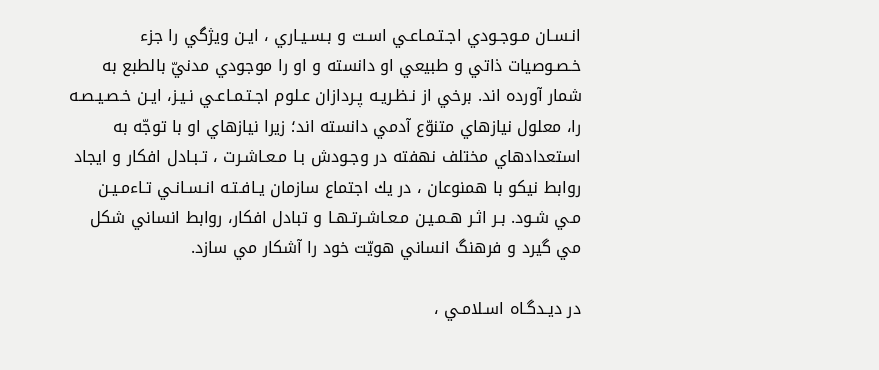انـسـان مـوجـودي اجـتـمـاعـي اسـت و بـسـيـاري ، ايـن ويژگي را جزء خـصـوصيات ذاتي و طبيعي او دانسته و او را موجودي مدنيّ بالطبع به شمار آورده اند. برخي از نـظـريـه پـردازان عـلوم اجـتـمـاعـي نـيـز، ايـن خـصـيـصـه را، معلول نيازهاي متنوّع آدمي دانسته اند؛ زيرا نيازهاي او با توجّه به استعدادهاي مختلف نهفته در وجـودش بـا مـعـاشـرت ، تـبـادل افكار و ايجاد روابط نيكو با همنوعان ، در يك اجتماع سازمان يـافـتـه انـسـانـي تـاءمـيـن مـي شـود. بـر اثـر هـمـيـن مـعـاشـرتـهـا و تبادل افكار، روابط انساني شكل مي گيرد و فرهنگ انساني هويّت خود را آشكار مي سازد.

در ديـدگـاه اسـلامـي ،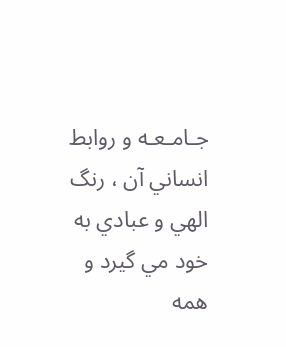جـامـعـه و روابط انساني آن ، رنگ الهي و عبادي به خود مي گيرد و همه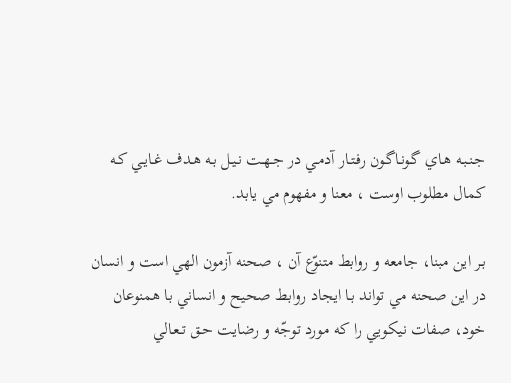جـنـبـه هـاي گـونـاگـون رفـتـار آدمـي در جـهـت نـيـل بـه هـدف غـايـي كـه كمال مطلوب اوست ، معنا و مفهوم مي يابد.

بـر اين مبنا، جامعه و روابط متنوّع آن ، صحنه آزمون الهي است و انسان در اين صحنه مي تواند بـا ايجاد روابط صحيح و انساني با همنوعان خود، صفات نيكويي را كه مورد توجّه و رضايت حـق تـعـالي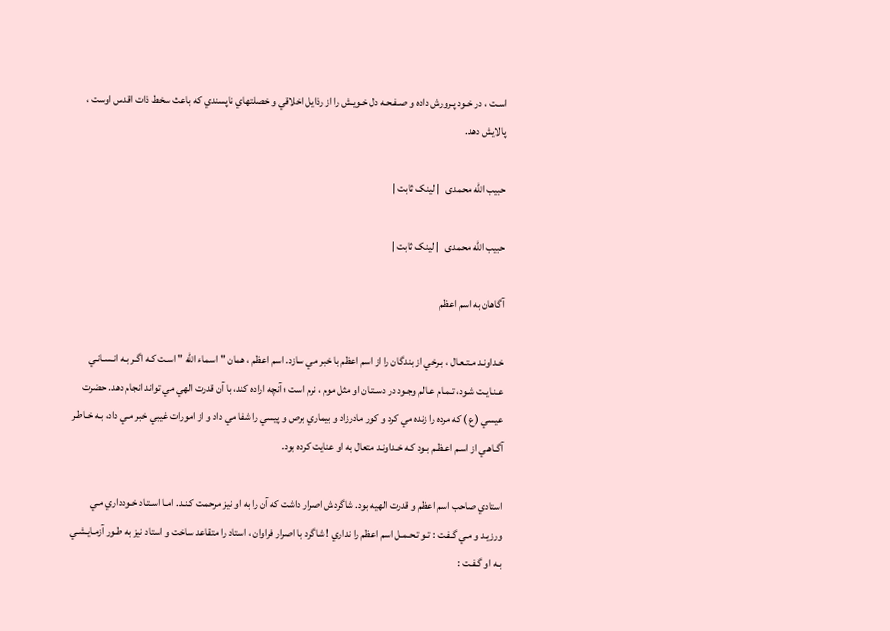اسـت ، در خـود پـرورش داده و صـفـحـه دل خـويـش را از رذايل اخلاقي و خصلتهاي ناپسندي كه باعث سخط ذات اقدس اوست ، پالايش دهد.

حبیب الله محمدی   | لینک ثابت |

حبیب الله محمدی   | لینک ثابت |

آگاهان به اسم اعظم

خـداونـد مـتـعـال ، بـرخي از بندگان را از اسم اعظم با خبر مي سازد. اسم اعظم ، همان "اسماء الله " اسـت كـه اگـر بـه انـسـانـي عـنـايـت شـود، تـمـام عـالم وجـود در دسـتـان او مثل موم ، نرم است ؛ آنچه اراده كند، با آن قدرت الهي مي تواند انجام دهد. حضرت عيسي (ع ) كه مرده را زنده مي كرد و كور مادرزاد و بيماري برص و پيسي را شفا مي داد و از امورات غيبي خبر مـي داد، بـه خـاطـر آگـاهـي از اسـم اعـظـم بـود كـه خـداونـد متعال به او عنايت كرده بود.

استادي صاحب اسم اعظم و قدرت الهيه بود. شاگردش اصرار داشت كه آن را به او نيز مرحمت كـنـد. امـا اسـتـاد خـودداري مـي ورزيـد و مـي گـفـت : تـو تـحـمـل اسم اعظم را نداري ! شاگرد با اصرار فراوان ، استاد را متقاعد ساخت و استاد نيز به طـور آزمـايـشـي بـه او گـفـت :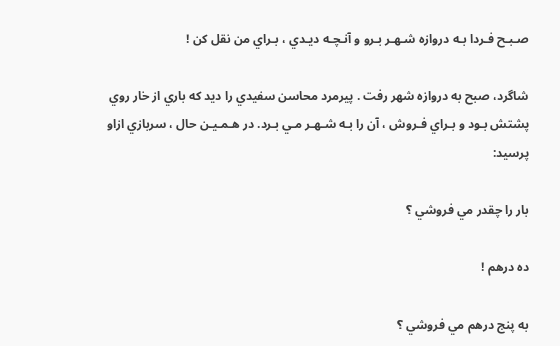صـبـح فـردا بـه دروازه شـهـر بـرو و آنـچـه ديـدي ، بـراي من نقل كن !

شاگرد، صبح به دروازه شهر رفت . پيرمرد محاسن سفيدي را ديد كه باري از خار روي پشتش بـود و بـراي فـروش ، آن را بـه شـهـر مـي بـرد. در هـمـيـن حال ، سربازي ازاو پرسيد:

بار را چقدر مي فروشي ؟

ده درهم !

به پنج درهم مي فروشي ؟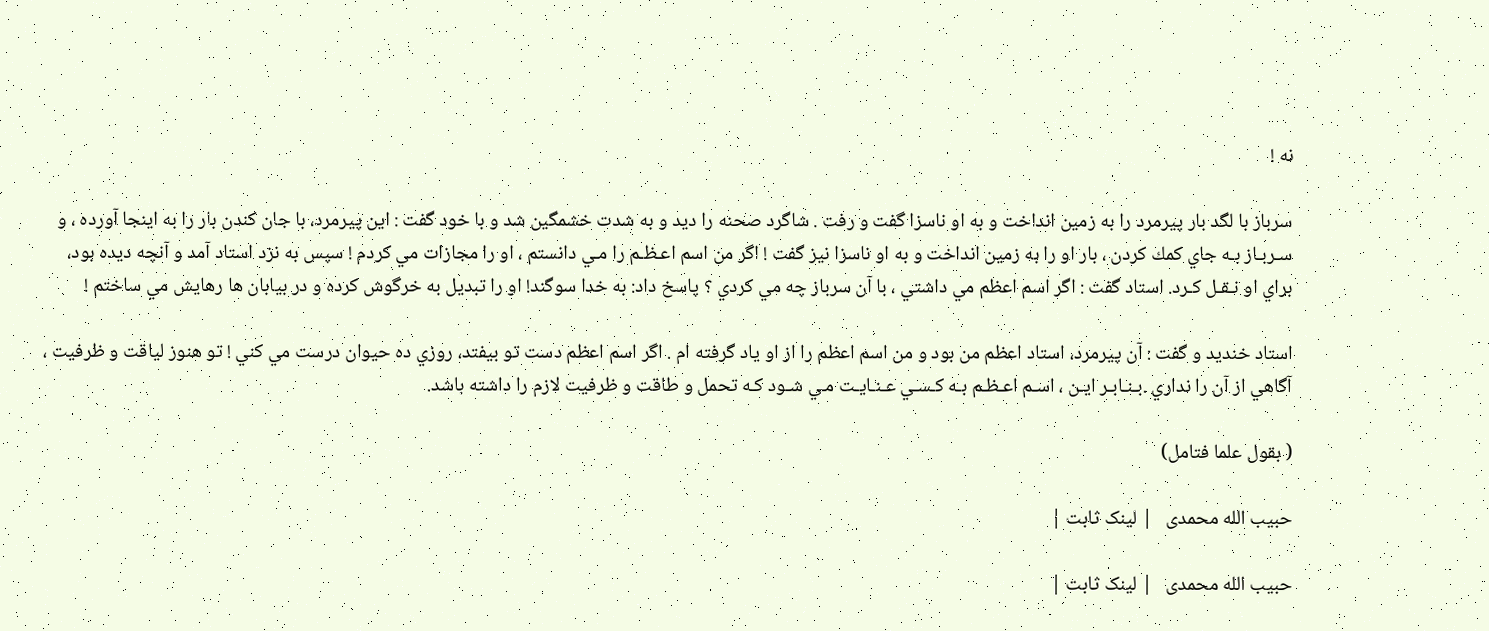نه !

سرباز با لگد بار پيرمرد را به زمين انداخت و به او ناسزا گفت و رفت . شاگرد صحنه را ديد و به شدت خشمگين شد و با خود گفت : اين پيرمرد، با جان كندن بار را به اينجا آورده ، و سـربـاز بـه جاي كمك كردن ، بار او را به زمين انداخت و به او ناسزا نيز گفت ! اگر من اسم اعـظـم را مـي دانستم ، او را مجازات مي كردم ! سپس به نزد استاد آمد و آنچه ديده بود، براي او نـقـل كـرد. استاد گفت : اگر اسم اعظم مي داشتي ، با آن سرباز چه مي كردي ؟ پاسخ داد: به خدا سوگند! او را تبديل به خرگوش كرده و در بيابان ها رهايش مي ساختم !

استاد خنديد و گفت : آن پيرمرد، استاد اعظم من بود و من اسم اعظم را از او ياد گرفته ام . اگر اسم اعظم دست تو بيفتد، روزي ده حيوان درست مي كني ! تو هنوز لياقت و ظرفيت ، آگاهي از آن را نداري .بـنـابـر ايـن ، اسـم اعـظـم بـه كـسـي عـنـايـت مـي شـود كـه تحمل و طاقت و ظرفيت لازم را داشته باشد.

( بقول علما فتامل)

حبیب الله محمدی   | لینک ثابت |

حبیب الله محمدی   | لینک ثابت |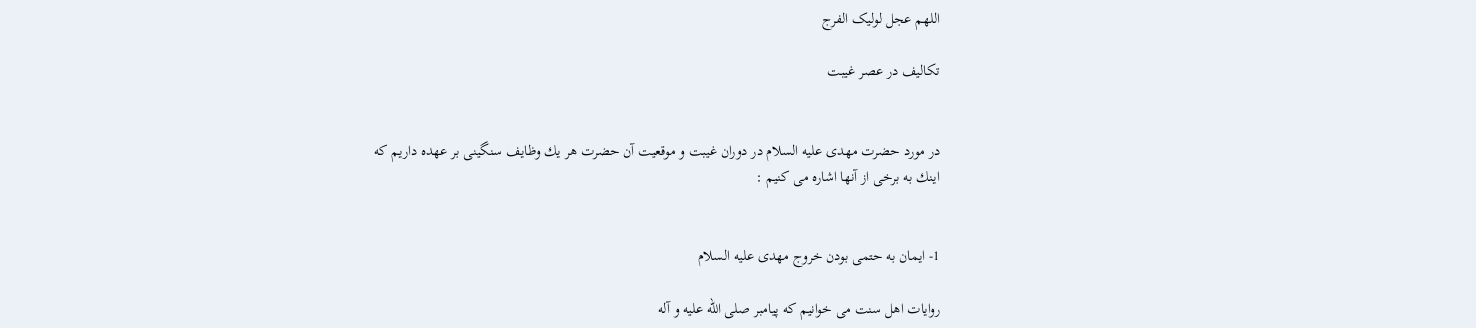اللهم عجل لولیک الفرج

تكاليف در عصر غيبت


در مورد حضرت مهدى عليه السلام در دوران غیبت و موقعيت آن حضرت هر يك وظايف سنگينى بر عهده داریم که اينك به برخى از آنها اشاره مى كنيم :


1- ايمان به حتمى بودن خروج مهدى عليه السلام

روايات اهل سنت مى خوانيم كه پيامبر صلى الله عليه و آله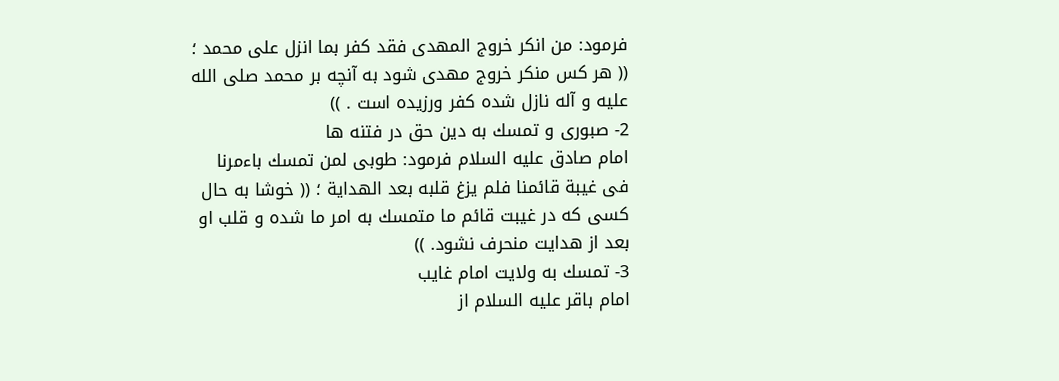فرمود: من انكر خروج المهدى فقد كفر بما انزل على محمد ؛ (( هر كس منكر خروج مهدى شود به آنچه بر محمد صلى الله عليه و آله نازل شده كفر ورزيده است . ))
2- صبورى و تمسك به دين حق در فتنه ها
امام صادق عليه السلام فرمود: طوبى لمن تمسك باءمرنا فى غيبة قائمنا فلم يزغ قلبه بعد الهداية ؛ (( خوشا به حال كسى كه در غيبت قائم ما متمسك به امر ما شده و قلب او بعد از هدايت منحرف نشود. ))
3- تمسك به ولايت امام غايب
امام باقر عليه السلام از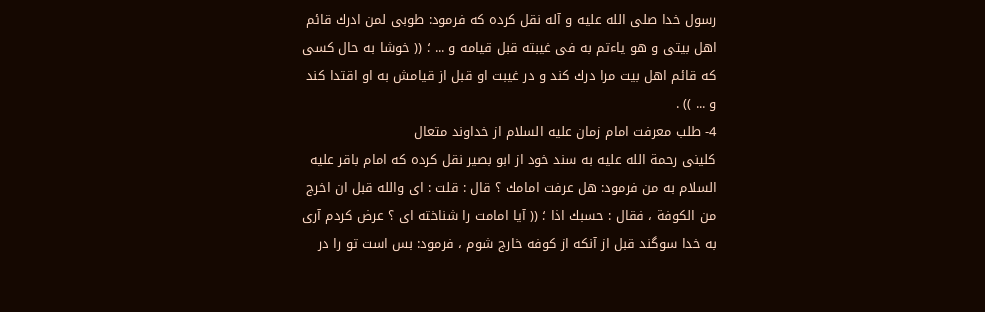رسول خدا صلى الله عليه و آله نقل كرده كه فرمود: طوبى لمن ادرك قائم اهل بيتى و هو ياءتم به فى غيبته قبل قيامه و ... ؛ (( خوشا به حال كسى كه قائم اهل بيت مرا درك كند و در غيبت او قبل از قيامش به او اقتدا كند و ... )) .
4- طلب معرفت امام زمان عليه السلام از خداوند متعال
كلينى رحمة الله عليه به سند خود از ابو بصير نقل كرده كه امام باقر عليه السلام به من فرمود: هل عرفت امامك ؟ قال : قلت : اى والله قبل ان اخرج من الكوفة ، فقال : حسبك اذا ؛ (( آيا امامت را شناخته اى ؟ عرض كردم آرى به خدا سوگند قبل از آنكه از كوفه خارج شوم ، فرمود: بس است تو را در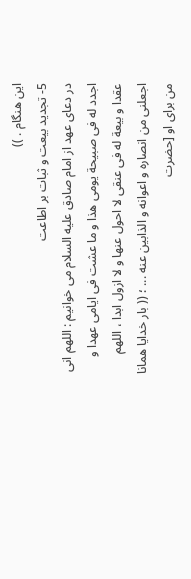اين هنگام . ))
5- تجديد بيعت و ثبات بر اطاعت
در دعاى عهد از امام صادق عليه السلام مى خوانيم : اللهم انى اجدد له فى صبيحة يومى هذا و ما عشت فى ايامى عهدا و عقدا و بيعة له فى عنقى لا احول عنها و لا ازول ابدا ، اللهم اجعلنى من انصاره و اعوانه و الذابين عنه ... ؛ (( بار خدايا همانا من براى او [حضرت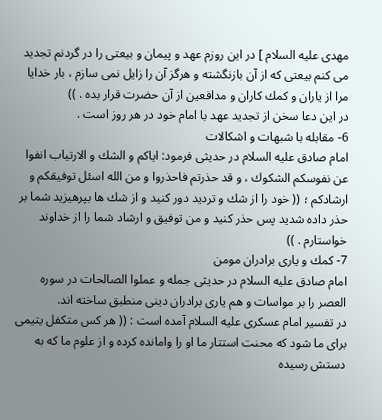مهدى عليه السلام ] در اين روزم عهد و پيمان و بيعتى را در گردنم تجديد مى كنم بيعتى كه از آن بازنگشته و هرگز آن را زايل نمى سازم ، بار خدايا مرا از ياران و كمك كاران و مدافعين از آن حضرت قرار بده . ))
در اين دعا سخن از تجديد عهد با امام خود در هر روز است .
6- مقابله با شبهات و اشكالات
امام صادق عليه السلام در حديثى فرمود: اياكم و الشك و الارتياب انفوا عن نفوسكم الشكوك ، و قد حذرتم فاحذروا و من الله اسئل توفيقكم و ارشادكم ؛ (( خود را از شك و ترديد دور كنيد و از شك ها بپرهيزيد شما بر حذر داده شديد پس حذر كنيد و من توفيق و ارشاد شما را از خداوند خواستارم . ))
7- كمك و يارى برادران مومن
امام صادق عليه السلام در حديثى جمله و عملوا الصالحات در سوره العصر را بر مواسات و هم يارى برادران دينى منطبق ساخته اند.
در تفسير امام عسكرى عليه السلام آمده است : (( هر كس متكفل يتيمى براى ما شود كه محنت استتار ما او را وامانده كرده و از علوم ما كه به دستش رسيده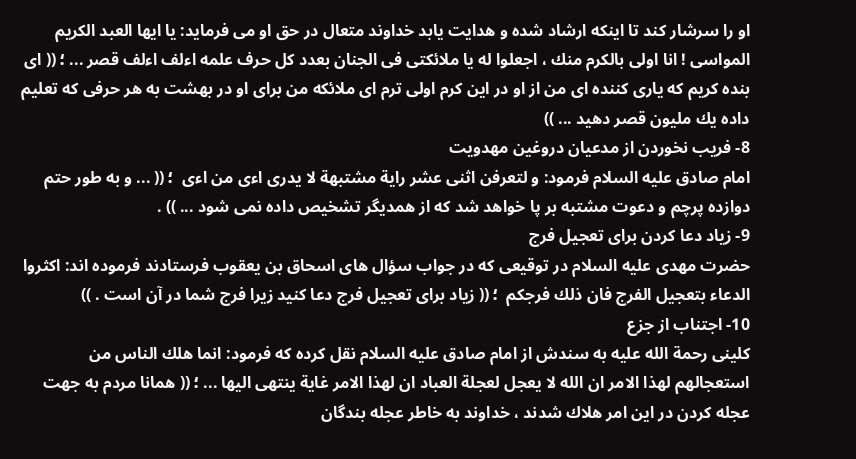او را سرشار كند تا اينكه ارشاد شده و هدايت يابد خداوند متعال در حق او مى فرمايد: يا ايها العبد الكريم المواسى ! انا اولى بالكرم منك ، اجعلوا له يا ملائكتى فى الجنان بعدد كل حرف علمه اءلف اءلف قصر ... ؛ (( اى بنده كريم كه يارى كننده اى من از او در اين كرم اولى ترم اى ملائكه من براى او در بهشت به هر حرفى كه تعليم داده يك مليون قصر دهيد ... ))
8- فريب نخوردن از مدعيان دروغين مهدويت
امام صادق عليه السلام فرمود: و لتعرفن اثنى عشر راية مشتبهة لا يدرى اءى من اءى  ؛ (( ... و به طور حتم دوازده پرچم و دعوت مشتبه بر پا خواهد شد كه از همديگر تشخيص داده نمى شود ... )) .
9- زياد دعا كردن براى تعجيل فرج
حضرت مهدى عليه السلام در توقيعى كه در جواب سؤال هاى اسحاق بن يعقوب فرستادند فرموده اند: اكثروا الدعاء بتعجيل الفرج فان ذلك فرجكم  ؛ (( زياد براى تعجيل فرج دعا كنيد زيرا فرج شما در آن است . ))
10- اجتناب از جزع
كلينى رحمة الله عليه به سندش از امام صادق عليه السلام نقل كرده كه فرمود: انما هلك الناس من استعجالهم لهذا الامر ان الله لا يعجل لعجلة العباد ان لهذا الامر غاية ينتهى اليها ... ؛ (( همانا مردم به جهت عجله كردن در اين امر هلاك شدند ، خداوند به خاطر عجله بندگان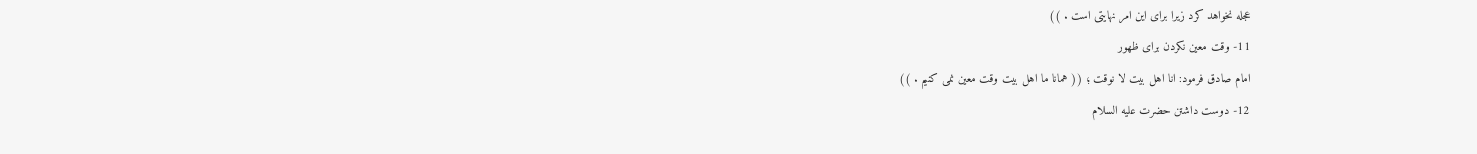عجله نخواهد كرد زيرا براى اين امر نهايتى است . ))
11- وقت معين نكردن براى ظهور
امام صادق فرمود: انا اهل بيت لا نوقت ؛ (( همانا ما اهل بيت وقت معين نمى كنيم . ))
12- دوست داشتن حضرت عليه السلام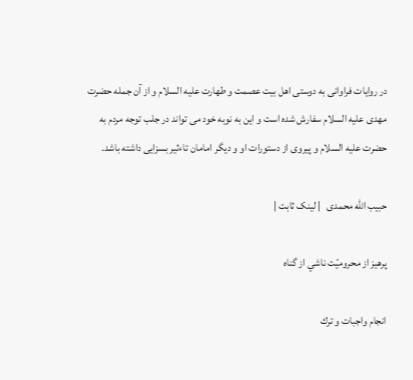در روايات فراوانى به دوستى اهل بيت عصمت و طهارت عليه السلام و از آن جمله حضرت مهدى عليه السلام سفارش شده است و اين به نوبه خود مى تواند در جلب توجه مردم به حضرت عليه السلام و پيروى از دستورات او و ديگر امامان تاءثير بسزايى داشته باشد.

حبیب الله محمدی   | لینک ثابت |

پرهيز از محروميّت ناشي از گناه

انجام واجبات و ترك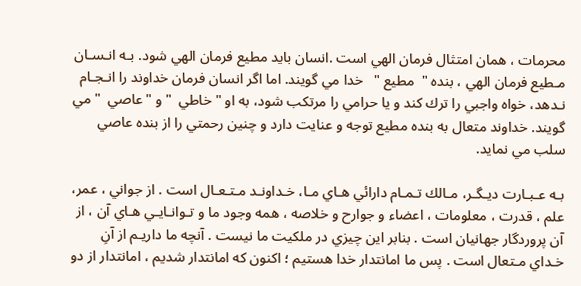محرمات ، همان امتثال فرمان الهي است .انسان بايد مطيع فرمان الهي شود. بـه انـسـان مـطيع فرمان الهي ، بنده "  مطيع "   خدا مي گويند. اما اگر انسان فرمان خداوند را انـجـام نـدهد، خواه واجبي را ترك كند و يا حرامي را مرتكب شود، به او " خاطي  " و "عاصي  " مي گويند. خداوند متعال به بنده مطيع توجه و عنايت دارد و چنين رحمتي را از بنده عاصي سلب مي نمايد.

بـه عـبـارت ديـگـر، مـالك تـمـام دارائي هـاي مـا، خـداونـد مـتـعـال است . از جواني ، عمر، علم ، قدرت ، معلومات ، اعضاء و جوارح و خلاصه ، همه وجود ما و تـوانـايـي هـاي آن ، از آن پروردگار جهانيان است . بنابر اين چيزي در ملكيت ما نيست . آنچه ما داريـم از آنِ خـداي مـتعال است . پس ما امانتدار خدا هستيم ؛ اكنون كه امانتدار شديم ، امانتدار از دو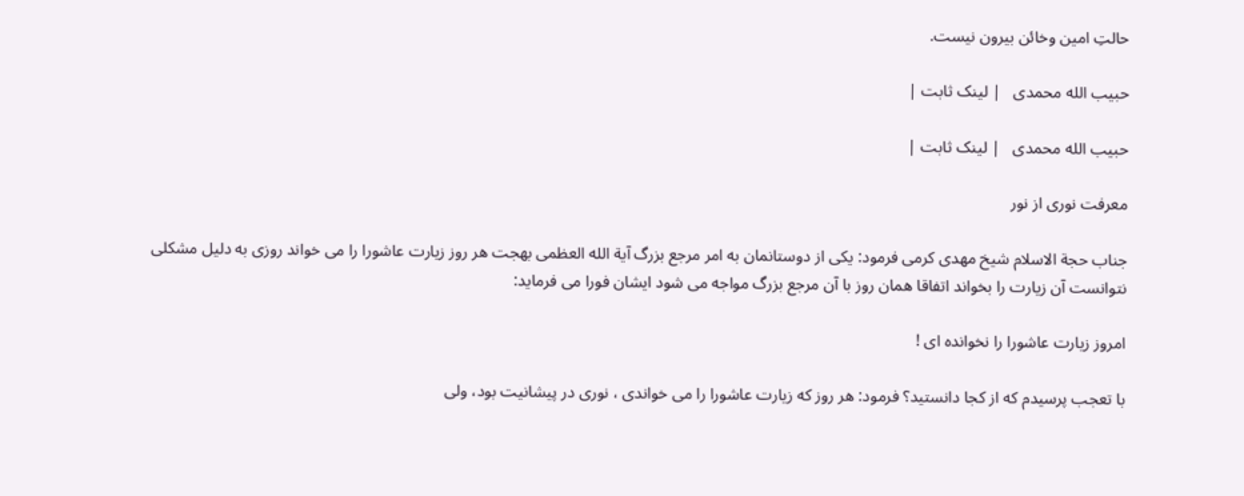حالتِ امين وخائن بيرون نيست.

حبیب الله محمدی   | لینک ثابت |

حبیب الله محمدی   | لینک ثابت |

معرفت نورى از نور

جناب حجة الاسلام شيخ مهدى كرمى فرمود: يكى از دوستانمان به امر مرجع بزرگ آية الله العظمى بهجت هر روز زيارت عاشورا را مى خواند روزى به دليل مشكلى نتوانست آن زيارت را بخواند اتفاقا همان روز با آن مرجع بزرگ مواجه مى شود ايشان فورا مى فرمايد:

امروز زيارت عاشورا را نخوانده اى !

با تعجب پرسيدم كه از كجا دانستيد؟ فرمود: هر روز كه زيارت عاشورا را مى خواندى ، نورى در پيشانيت بود، ولى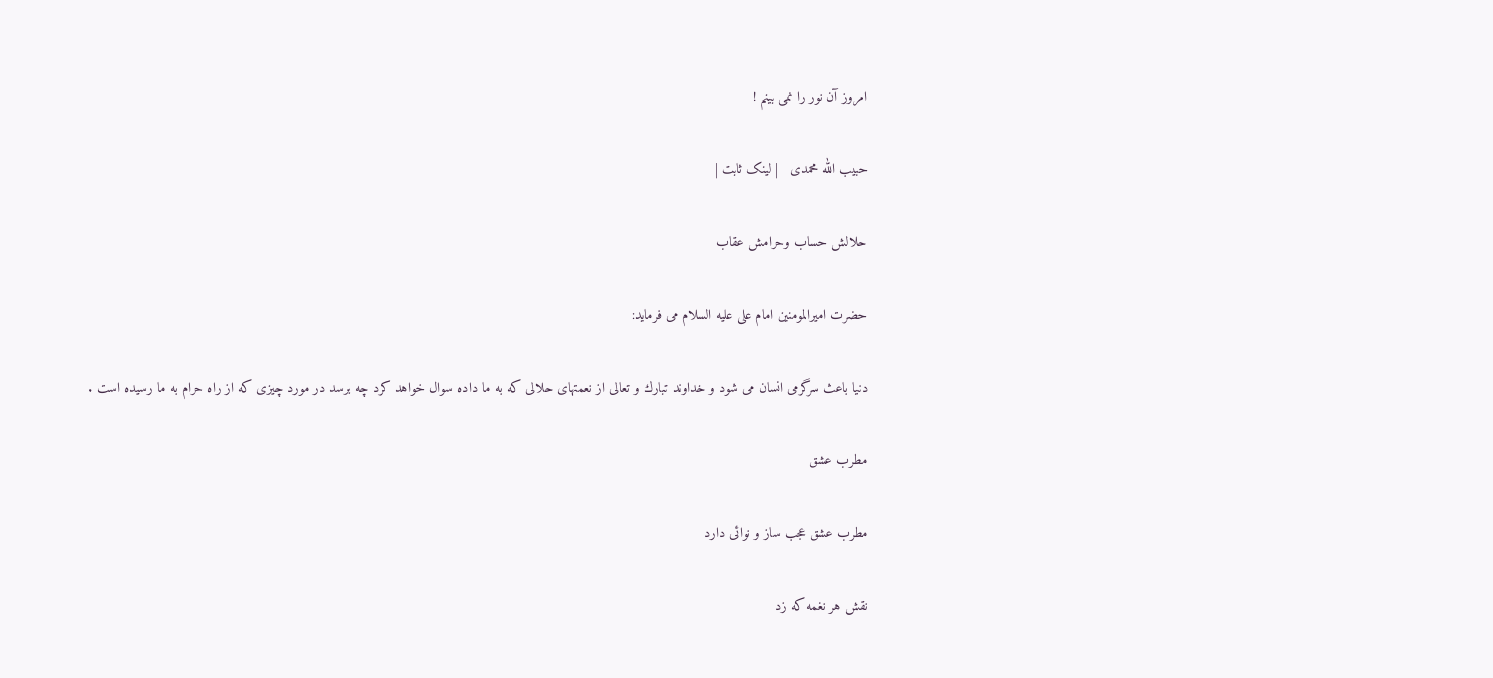امروز آن نور را نمى بينم !

حبیب الله محمدی   | لینک ثابت |

حلالش حساب وحرامش عقاب

حضرت اميرالمومنين امام على عليه السلام مى فرمايد:

دنيا باعث سرگرمى انسان مى شود و خداوند تبارك و تعالى از نعمتهاى حلالى كه به ما داده سوال خواهد كرد چه برسد در مورد چيزى كه از راه حرام به ما رسيده است .

مطرب عشق

مطرب عشق عجب ساز و نوائى دارد

نقش هر نغمه كه زد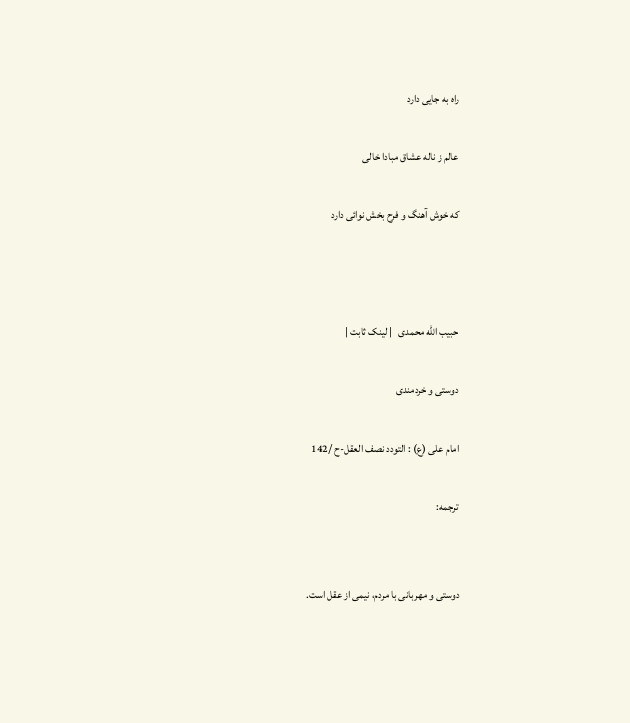راه به جايى دارد

عالم ز ناله عشاق مبادا خالى

كه خوش آهنگ و فرح بخش نوائى دارد



حبیب الله محمدی   | لینک ثابت |

دوستى و خردمندى

امام علی (ع) : التودد نصف العقل-ح /142

ترجمه:


دوستى و مهربانى با مردم، نيمى از عقل است.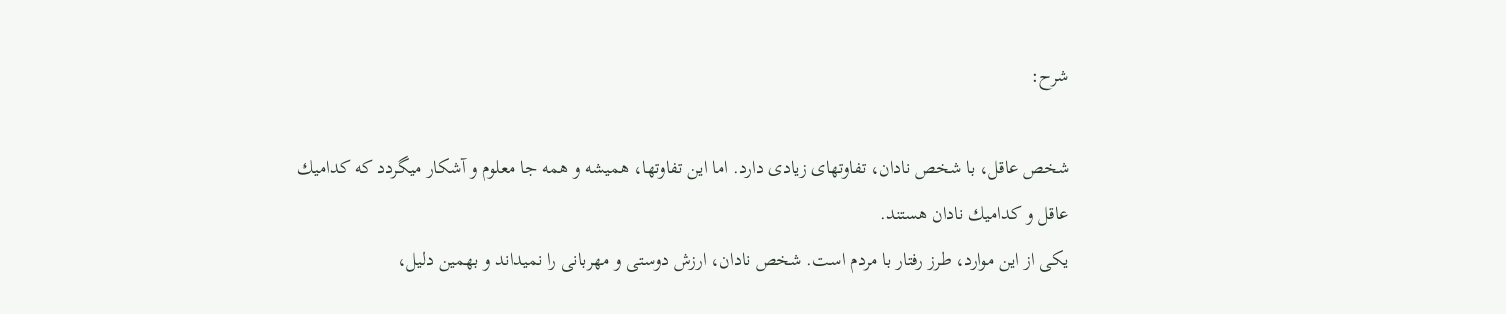شرح:

شخص عاقل، با شخص نادان، تفاوتهاى زيادى دارد. اما اين تفاوتها، هميشه و همه جا معلوم و آشكار ميگردد كه كداميك عاقل و كداميك نادان هستند.
يكى از اين موارد، طرز رفتار با مردم است. شخص نادان، ارزش دوستى و مهربانى را نميداند و بهمين دليل،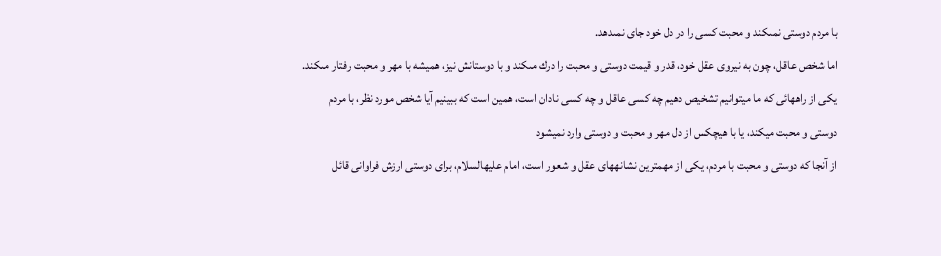با مردم دوستى نمىكند و محبت كسى را در دل خود جاى نمىدهد.
اما شخص عاقل، چون به نيروى عقل خود، قدر و قيمت دوستى و محبت را درك مىكند و با دوستانش نيز، هميشه با مهر و محبت رفتار مىكند.
يكى از راههائى كه ما ميتوانيم تشخيص دهيم چه كسى عاقل و چه كسى نادان است، همين است كه ببينيم آيا شخص مورد نظر، با مردم دوستى و محبت ميكند، يا با هيچكس از دل مهر و محبت و دوستى وارد نميشود
از آنجا كه دوستى و محبت با مردم، يكى از مهمترين نشانههاى عقل و شعور است، امام عليهالسلام، براى دوستى ارزش فراوانى قائل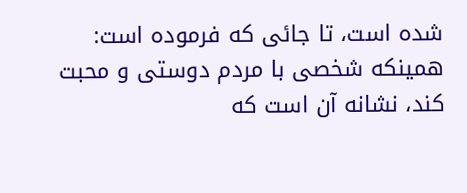شده است، تا جائى كه فرموده است: همينكه شخصى با مردم دوستى و محبت كند، نشانه آن است كه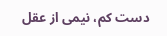دست كم، نيمى از عقل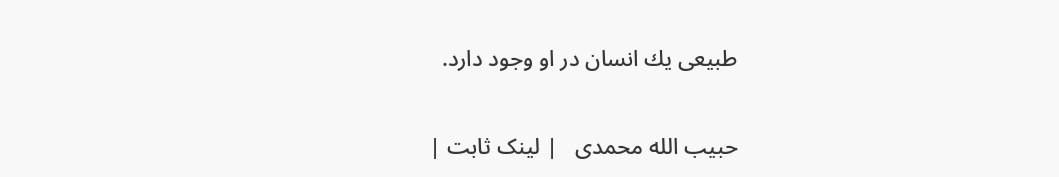طبيعى يك انسان در او وجود دارد.

حبیب الله محمدی   | لینک ثابت |